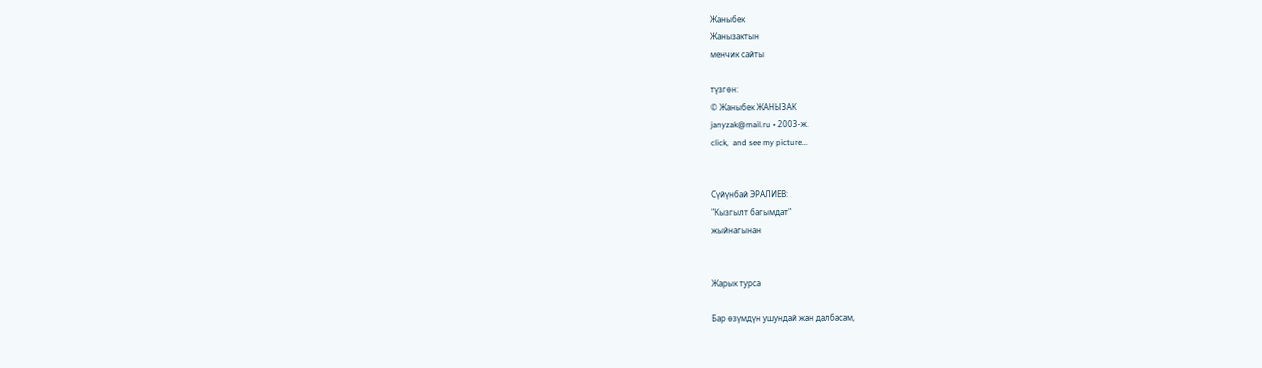Жаныбек
Жанызактын
менчик сайты

түзгөн:
© Жаныбек ЖАНЫЗАК
janyzak@mail.ru • 2003-ж.
click,  and see my picture...


Сүйүнбай ЭРАЛИЕВ:
"Кызгылт багымдат"
жыйнагынан


Жарык турса

Бар өзүмдүн ушундай жан далбасам,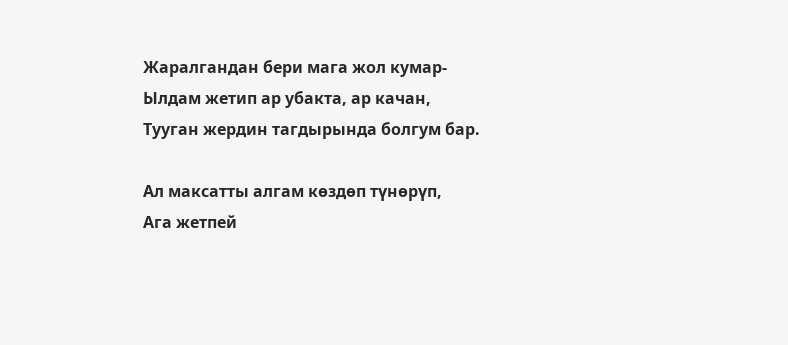Жаралгандан бери мага жол кумар-
Ылдам жетип ар убакта, ар качан,
Тууган жердин тагдырында болгум бар.

Ал максатты алгам көздөп түнөрүп,
Ага жетпей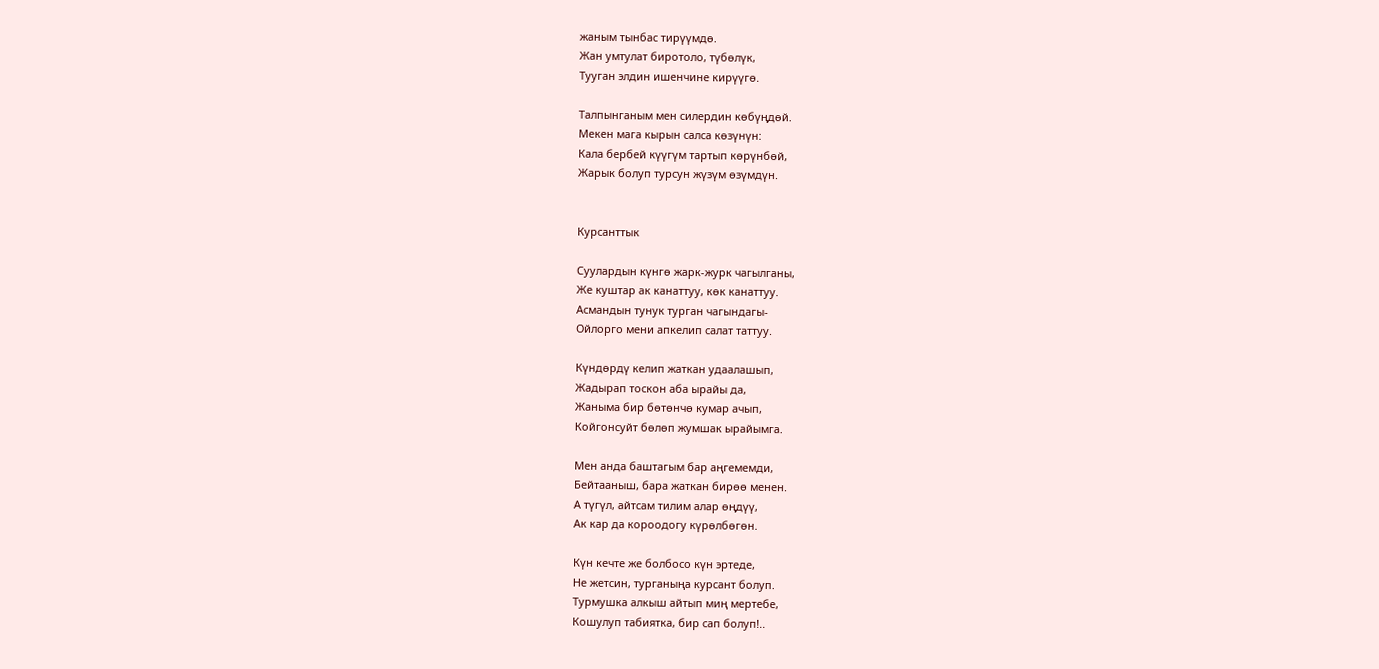жаным тынбас тирүүмдө.
Жан умтулат биротоло, түбөлүк,
Тууган элдин ишенчине кирүүгө.

Талпынганым мен силердин көбүңдөй.
Мекен мага кырын салса көзүнүн:
Кала бербей күүгүм тартып көрүнбөй,
Жарык болуп турсун жүзүм өзүмдүн.


Курсанттык

Суулардын күнгө жарк-журк чагылганы,
Же куштар ак канаттуу, көк канаттуу.
Асмандын тунук турган чагындагы-
Ойлорго мени апкелип салат таттуу.

Күндөрдү келип жаткан удаалашып,
Жадырап тоскон аба ырайы да,
Жаныма бир бөтөнчө кумар ачып,
Койгонсуйт бөлөп жумшак ырайымга.

Мен анда баштагым бар аңгемемди,
Бейтааныш, бара жаткан бирөө менен.
А түгүл, айтсам тилим алар өңдүү,
Ак кар да короодогу күрөлбөгөн.

Күн кечте же болбосо күн эртеде,
Не жетсин, турганыңа курсант болуп.
Турмушка алкыш айтып миң мертебе,
Кошулуп табиятка, бир сап болуп!..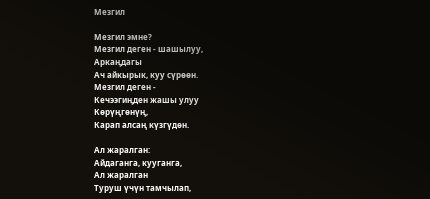Мезгил

Мезгил эмне?
Мезгил деген - шашылуу,
Аркаңдагы
Ач айкырык, куу сүрөөн.
Мезгил деген -
Кечээгиңден жашы улуу
Көрүңгөнүң,
Карап алсаң күзгүдөн.

Ал жаралган:
Айдаганга, кууганга,
Ал жаралган
Туруш үчүн тамчылап,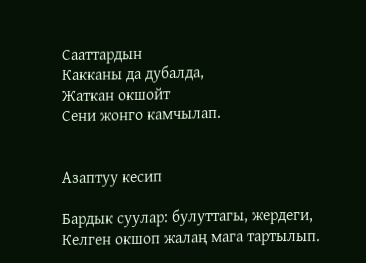Сааттардын
Какканы да дубалда,
Жаткан окшойт
Сени жонго камчылап.


Азаптуу кесип

Бардык суулар: булуттагы, жердеги,
Келген окшоп жалаң мага тартылып.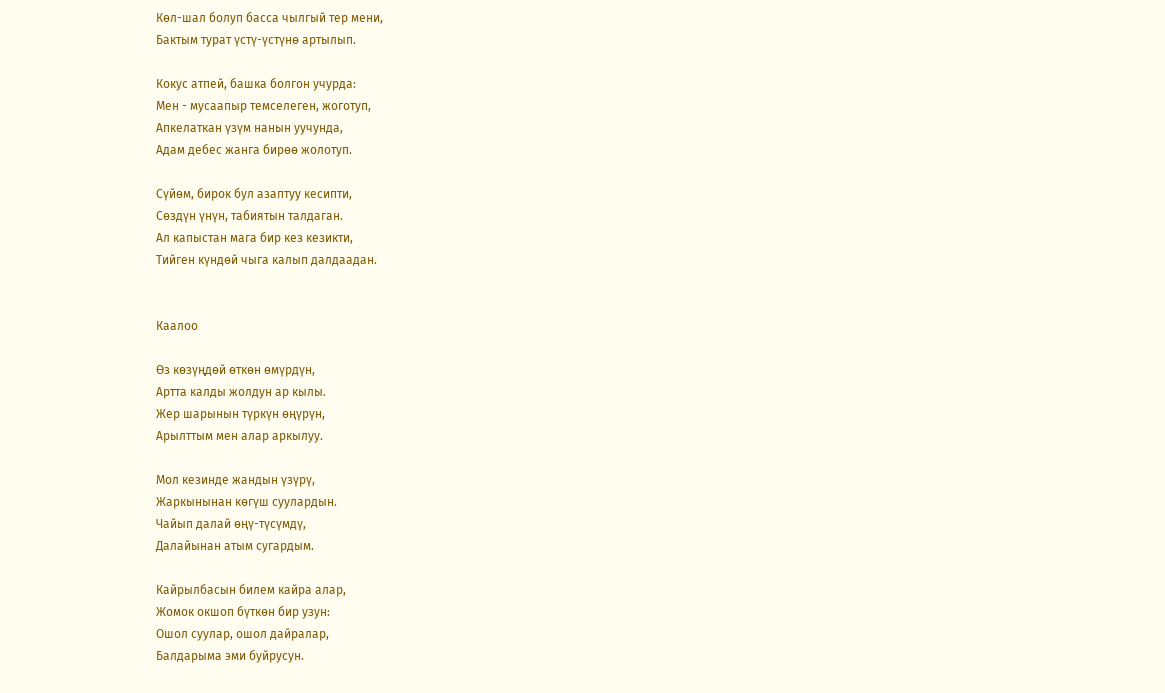Көл-шал болуп басса чылгый тер мени,
Бактым турат үстү-үстүнө артылып.

Кокус атпей, башка болгон учурда:
Мен - мусаапыр темселеген, жоготуп,
Апкелаткан үзүм нанын уучунда,
Адам дебес жанга бирөө жолотуп.

Сүйөм, бирок бул азаптуу кесипти,
Сөздүн үнүн, табиятын талдаган.
Ал капыстан мага бир кез кезикти,
Тийген күндөй чыга калып далдаадан.


Каалоо

Өз көзүңдөй өткөн өмүрдүн,
Артта калды жолдун ар кылы.
Жер шарынын түркүн өңүрүн,
Арылттым мен алар аркылуу.

Мол кезинде жандын үзүрү,
Жаркынынан көгүш суулардын.
Чайып далай өңү-түсүмдү,
Далайынан атым сугардым.

Кайрылбасын билем кайра алар,
Жомок окшоп бүткөн бир узун:
Ошол суулар, ошол дайралар,
Балдарыма эми буйрусун.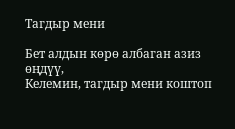Тагдыр мени

Бет алдын көрө албаган азиз өңдүү,
Келемин, тагдыр мени коштоп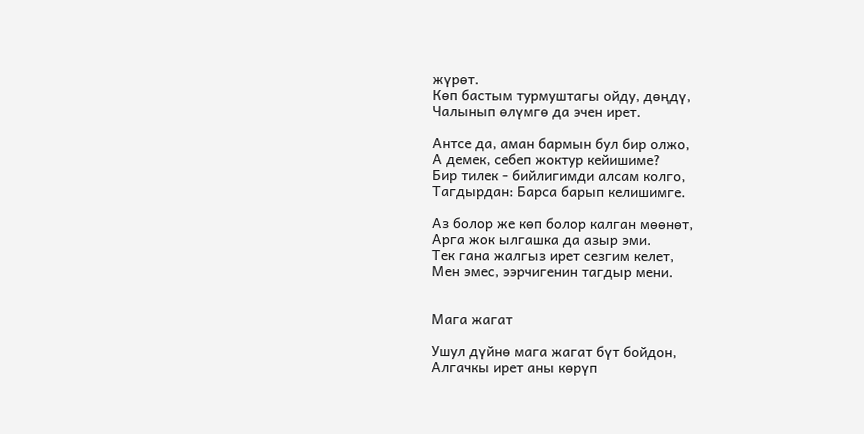жүрөт.
Көп бастым турмуштагы ойду, дөңдү,
Чалынып өлүмгө да эчен ирет.

Антсе да, аман бармын бул бир олжо,
А демек, себеп жоктур кейишиме?
Бир тилек - бийлигимди алсам колго,
Тагдырдан: Барса барып келишимге.

Аз болор же көп болор калган мөөнөт,
Арга жок ылгашка да азыр эми.
Тек гана жалгыз ирет сезгим келет,
Мен эмес, ээрчигенин тагдыр мени.


Мага жагат

Ушул дүйнө мага жагат бүт бойдон,
Алгачкы ирет аны көрүп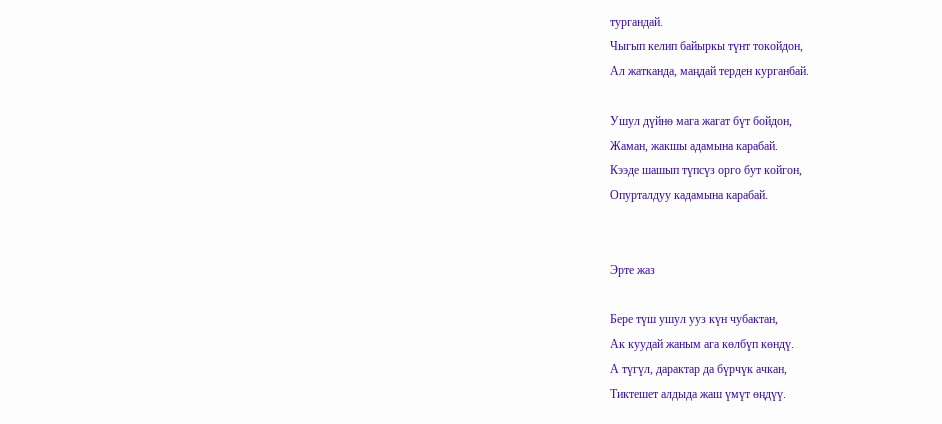тургандай.
Чыгып келип байыркы түнт токойдон,
Ал жатканда, маңдай терден курганбай.

Ушул дүйнө мага жагат бүт бойдон,
Жаман, жакшы адамына карабай.
Кээде шашып түпсүз орго бут койгон,
Опурталдуу кадамына карабай.


Эрте жаз

Бере түш ушул ууз күн чубактан,
Ак куудай жаным ага көлбүп көндү.
А түгүл, дарактар да бүрчүк ачкан,
Тиктешет алдыда жаш үмүт өңдүү.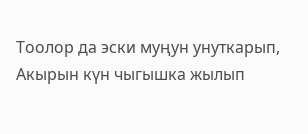Тоолор да эски муңун унуткарып,
Акырын күн чыгышка жылып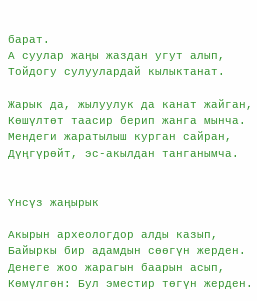барат.
А суулар жаңы жаздан угут алып,
Тойдогу сулуулардай кылыктанат.

Жарык да, жылуулук да канат жайган,
Көшүлтөт таасир берип жанга мынча.
Мендеги жаратылыш курган сайран,
Дүңгүрөйт, эс-акылдан танганымча.


Үнсүз жаңырык

Акырын археологдор алды казып,
Байыркы бир адамдын сөөгүн жерден.
Денеге жоо жарагын баарын асып,
Көмүлгөн: Бул эместир төгүн жерден.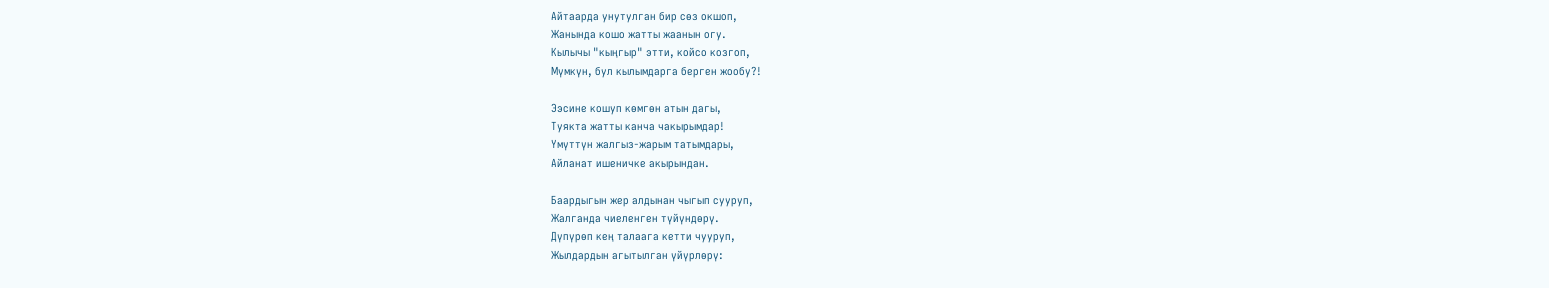Айтаарда унутулган бир сөз окшоп,
Жанында кошо жатты жаанын огу.
Кылычы "кыңгыр" этти, койсо козгоп,
Мүмкүн, бул кылымдарга берген жообу?!

Ээсине кошуп көмгөн атын дагы,
Туякта жатты канча чакырымдар!
Үмүттүн жалгыз-жарым татымдары,
Айланат ишеничке акырындан.

Баардыгын жер алдынан чыгып сууруп,
Жалганда чиеленген түйүндөрү.
Дүпүрөп кең талаага кетти чууруп,
Жылдардын агытылган үйүрлөрү: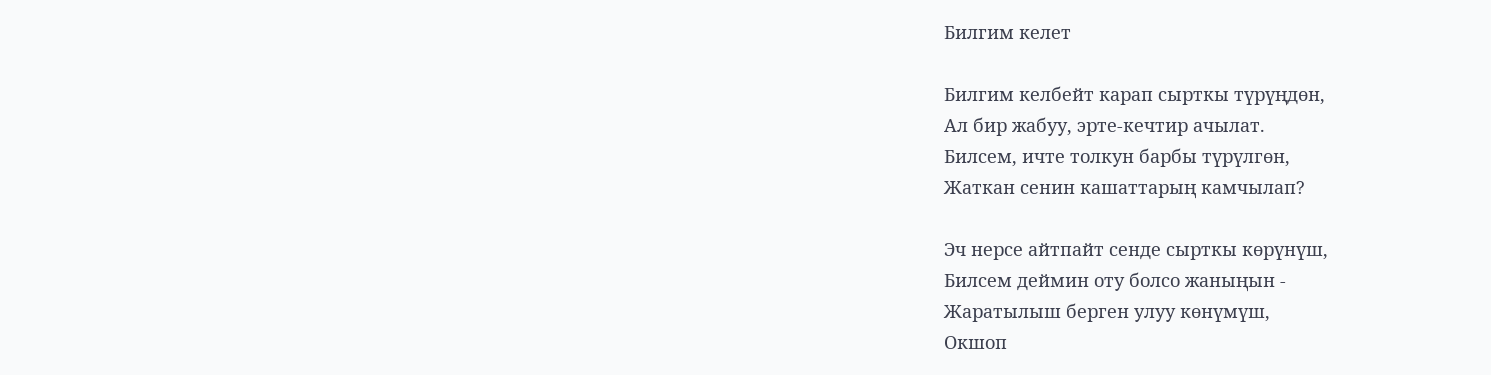Билгим келет

Билгим келбейт карап сырткы түрүңдөн,
Ал бир жабуу, эрте-кечтир ачылат.
Билсем, ичте толкун барбы түрүлгөн,
Жаткан сенин кашаттарың камчылап?

Эч нерсе айтпайт сенде сырткы көрүнүш,
Билсем деймин оту болсо жаныңын -
Жаратылыш берген улуу көнүмүш,
Окшоп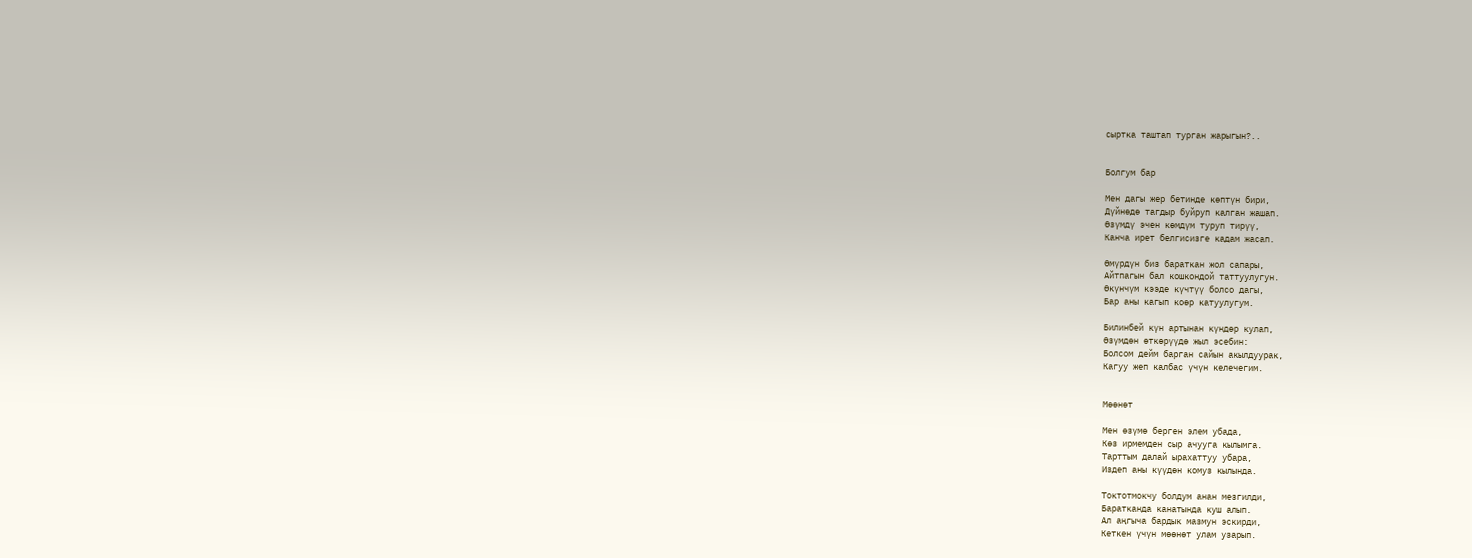сыртка таштап турган жарыгын?..


Болгум бар

Мен дагы жер бетинде көптүн бири,
Дүйнөдө тагдыр буйруп калган жашап.
Өзүмдү эчен көмдүм туруп тирүү,
Канча ирет белгисизге кадам жасап.

Өмүрдүн биз бараткан жол сапары,
Айтпагын бал кошкондой таттуулугун.
Өкүнчүм кээде күчтүү болсо дагы,
Бар аны кагып коөр катуулугум.

Билинбей күн артынан күндөр кулап,
Өзүмдөн өткөрүүдө жыл эсебин:
Болсом дейм барган сайын акылдуурак,
Кагуу жеп калбас үчүн келечегим.


Мөөнөт

Мен өзүмө берген элем убада,
Көз ирмемден сыр ачууга кылымга.
Тарттым далай ырахаттуу убара,
Издеп аны күүдөн комуз кылында.

Токтотмокчу болдум анан мезгилди,
Баратканда канатында куш алып.
Ал аңгыча бардык мазмун эскирди,
Кеткен үчүн мөөнөт улам узарып.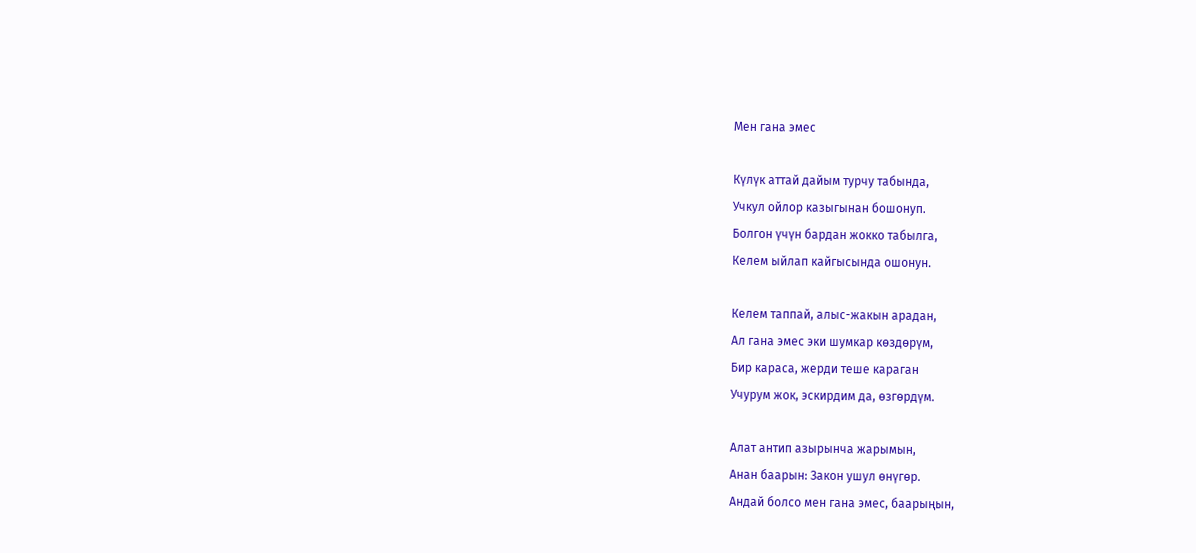Мен гана эмес

Күлүк аттай дайым турчу табында,
Учкул ойлор казыгынан бошонуп.
Болгон үчүн бардан жокко табылга,
Келем ыйлап кайгысында ошонун.

Келем таппай, алыс-жакын арадан,
Ал гана эмес эки шумкар көздөрүм,
Бир караса, жерди теше караган
Учурум жок, эскирдим да, өзгөрдүм.

Алат антип азырынча жарымын,
Анан баарын: Закон ушул өнүгөр.
Андай болсо мен гана эмес, баарыңын,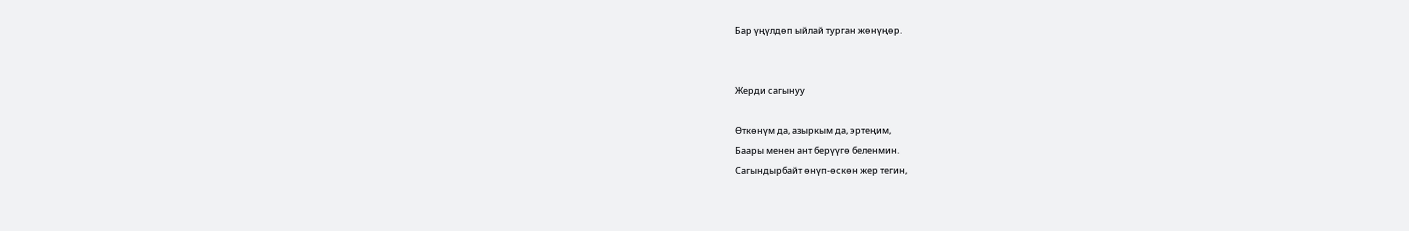Бар үңүлдөп ыйлай турган жөнүңөр.


Жерди сагынуу

Өткөнүм да, азыркым да, эртеңим,
Баары менен ант берүүгө беленмин.
Сагындырбайт өнүп-өскөн жер тегин,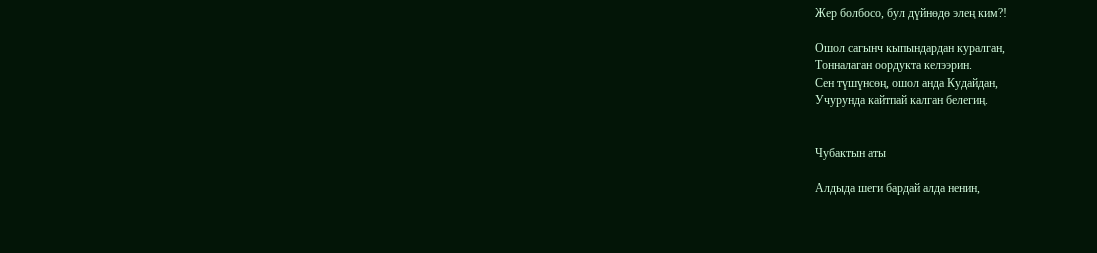Жер болбосо, бул дүйнөдө элең ким?!

Ошол сагынч кыпындардан куралган,
Тонналаган оордукта келээрин.
Сен түшүнсөң, ошол анда Кудайдан,
Учурунда кайтпай калган белегиң.


Чубактын аты

Алдыда шеги бардай алда ненин,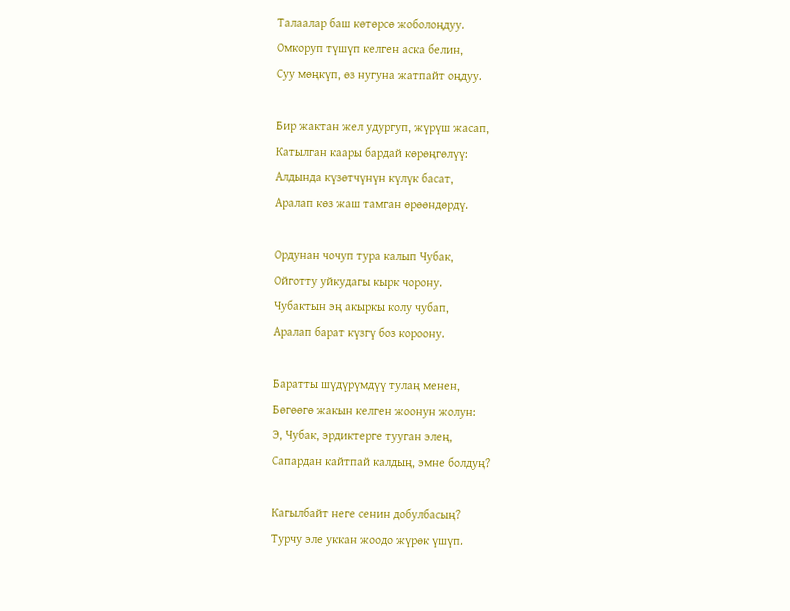Талаалар баш көтөрсө жоболоңдуу.
Омкоруп түшүп келген аска белин,
Суу мөңкүп, өз нугуна жатпайт оңдуу.

Бир жактан жел удургуп, жүрүш жасап,
Катылган каары бардай көрөңгөлүү:
Алдында күзөтчүнүн күлүк басат,
Аралап көз жаш тамган өрөөндөрдү.

Ордунан чочуп тура калып Чубак,
Ойготту уйкудагы кырк чорону.
Чубактын эң акыркы колу чубап,
Аралап барат күзгү боз короону.

Баратты шүдүрүмдүү тулаң менен,
Бөгөөгө жакын келген жоонун жолун:
Э, Чубак, эрдиктерге тууган элең,
Сапардан кайтпай калдың, эмне болдуң?

Кагылбайт неге сенин добулбасың?
Турчу эле уккан жоодо жүрөк үшүп.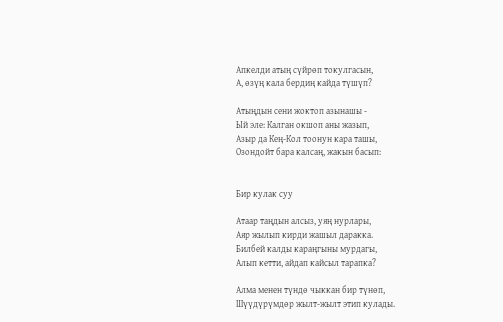Апкелди атың сүйрөп токулгасын,
А, өзүң кала бердиң кайда түшүп?

Атыңдын сени жоктоп азынашы -
Ый эле: Калган окшоп аны жазып,
Азыр да Кең-Кол тоонун кара ташы,
Озондойт бара калсаң, жакын басып:


Бир кулак суу

Атаар таңдын алсыз, уяң нурлары,
Аяр жылып кирди жашыл даракка.
Билбей калды караңгыны мурдагы,
Алып кетти, айдап кайсыл тарапка?

Алма менен түндө чыккан бир түнөп,
Шүүдүрүмдөр жылт-жылт этип кулады.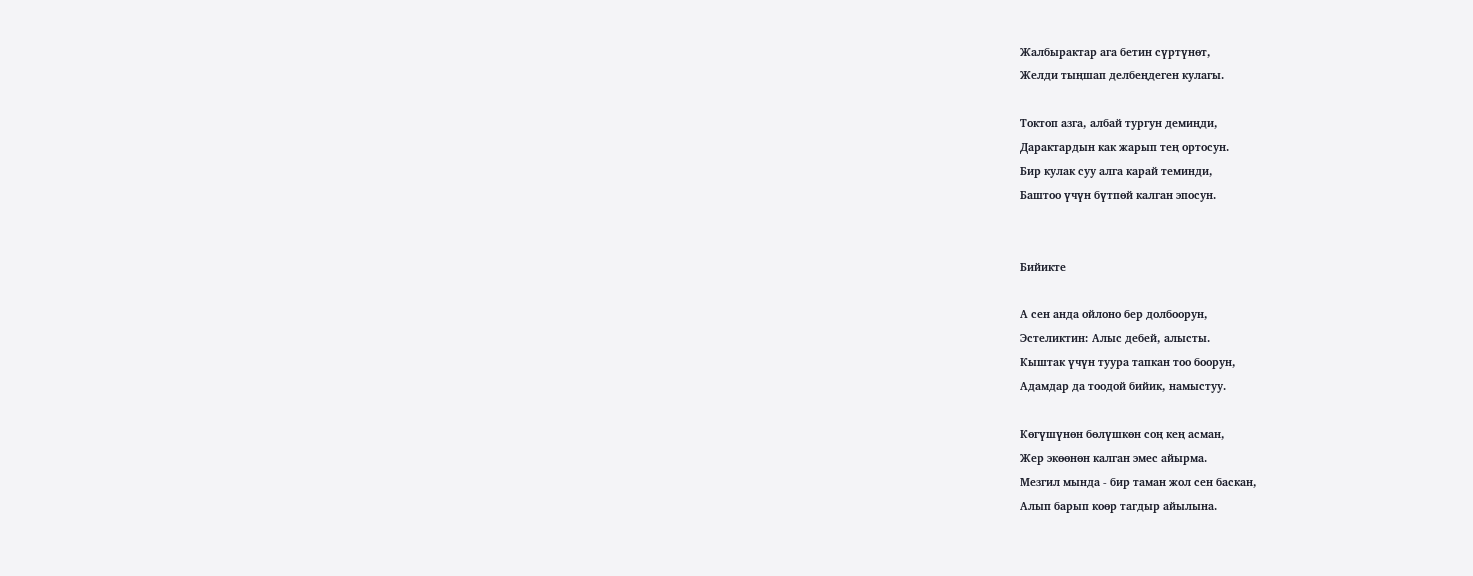Жалбырактар ага бетин сүртүнөт,
Желди тыңшап делбеңдеген кулагы.

Токтоп азга, албай тургун демиңди,
Дарактардын как жарып тең ортосун.
Бир кулак суу алга карай теминди,
Баштоо үчүн бүтпөй калган эпосун.


Бийикте

А сен анда ойлоно бер долбоорун,
Эстеликтин: Алыс дебей, алысты.
Кыштак үчүн туура тапкан тоо боорун,
Адамдар да тоодой бийик, намыстуу.

Көгүшүнөн бөлүшкөн соң кең асман,
Жер экөөнөн калган эмес айырма.
Мезгил мында - бир таман жол сен баскан,
Алып барып коөр тагдыр айылына.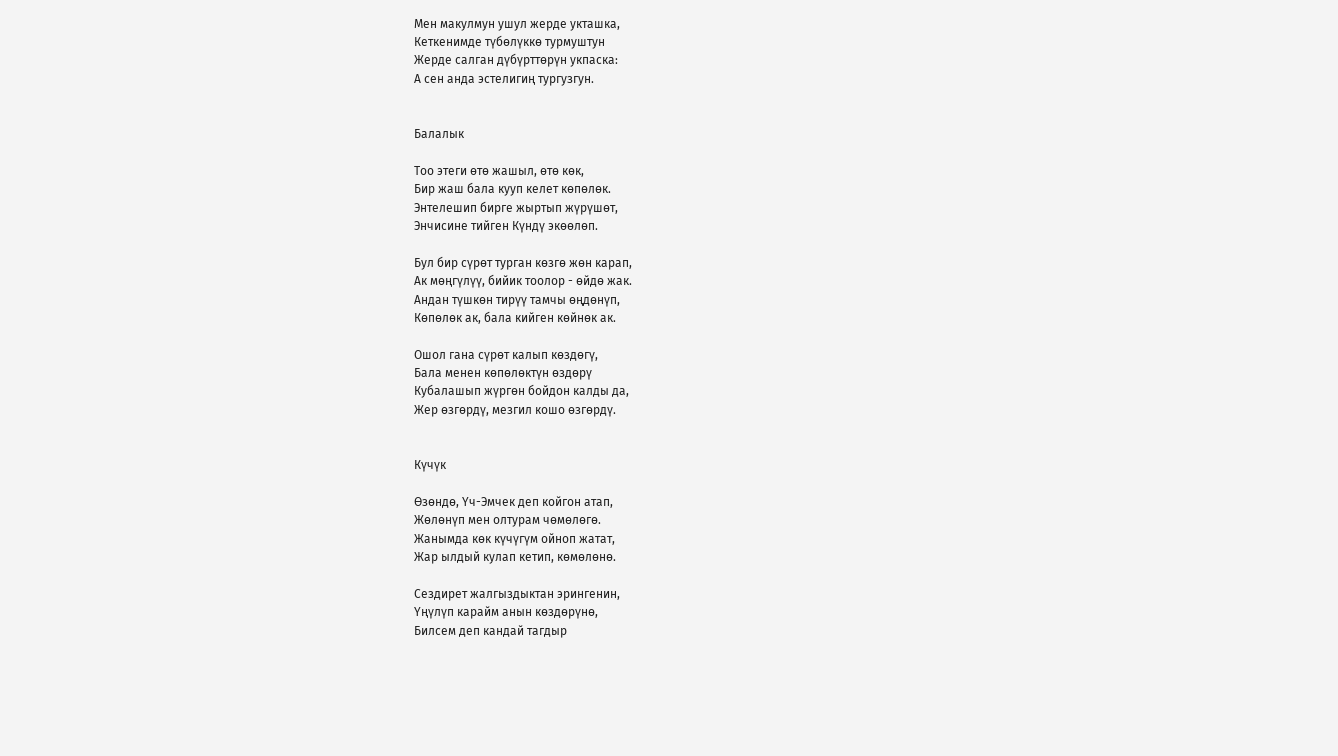Мен макулмун ушул жерде укташка,
Кеткенимде түбөлүккө турмуштун
Жерде салган дүбүрттөрүн укпаска:
А сен анда эстелигиң тургузгун.


Балалык

Тоо этеги өтө жашыл, өтө көк,
Бир жаш бала кууп келет көпөлөк.
Энтелешип бирге жыртып жүрүшөт,
Энчисине тийген Күндү экөөлөп.

Бул бир сүрөт турган көзгө жөн карап,
Ак мөңгүлүү, бийик тоолор - өйдө жак.
Андан түшкөн тирүү тамчы өңдөнүп,
Көпөлөк ак, бала кийген көйнөк ак.

Ошол гана сүрөт калып көздөгү,
Бала менен көпөлөктүн өздөрү
Кубалашып жүргөн бойдон калды да,
Жер өзгөрдү, мезгил кошо өзгөрдү.


Күчүк

Өзөндө, Үч-Эмчек деп койгон атап,
Жөлөнүп мен олтурам чөмөлөгө.
Жанымда көк күчүгүм ойноп жатат,
Жар ылдый кулап кетип, көмөлөнө.

Сездирет жалгыздыктан эрингенин,
Үңүлүп карайм анын көздөрүнө,
Билсем деп кандай тагдыр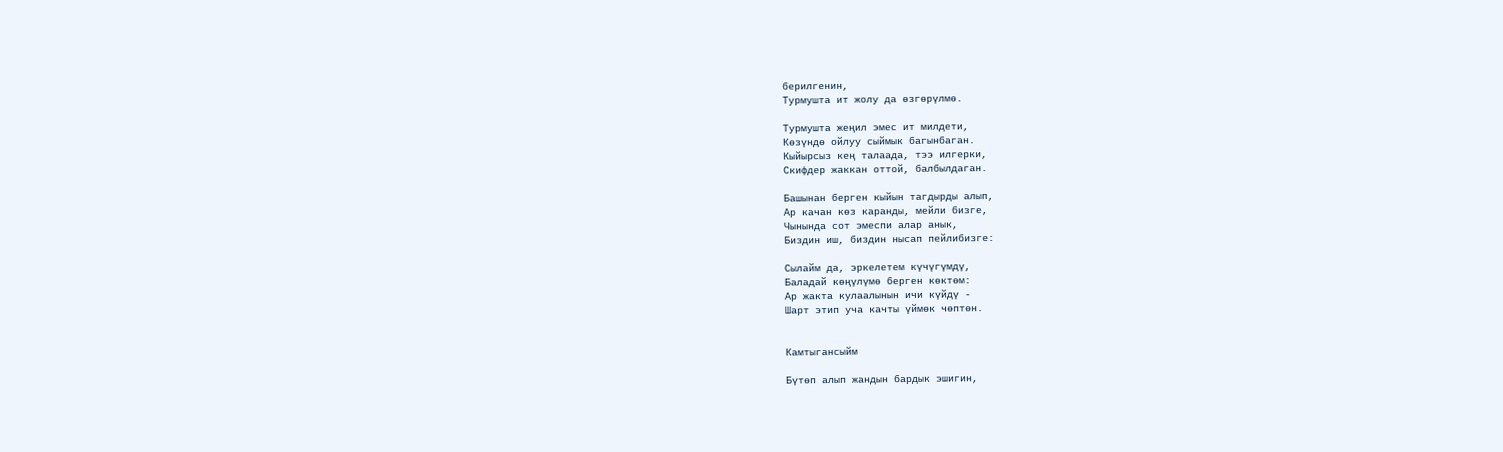берилгенин,
Турмушта ит жолу да өзгөрүлмө.

Турмушта жеңил эмес ит милдети,
Көзүндө ойлуу сыймык багынбаган.
Кыйырсыз кең талаада, тээ илгерки,
Скифдер жаккан оттой, балбылдаган.

Башынан берген кыйын тагдырды алып,
Ар качан көз каранды, мейли бизге,
Чынында сот эмеспи алар анык,
Биздин иш, биздин нысап пейлибизге:

Сылайм да, эркелетем күчүгүмдү,
Баладай көңүлүмө берген көктөм:
Ар жакта кулаалынын ичи күйдү -
Шарт этип уча качты үймөк чөптөн.


Камтыгансыйм

Бүтөп алып жандын бардык эшигин,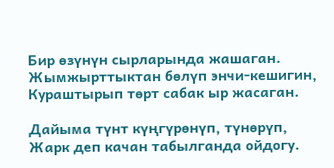Бир өзүнүн сырларында жашаган.
Жымжырттыктан бөлүп энчи-кешигин,
Кураштырып төрт сабак ыр жасаган.

Дайыма түнт күңгүрөнүп, түнөрүп,
Жарк деп качан табылганда ойдогу.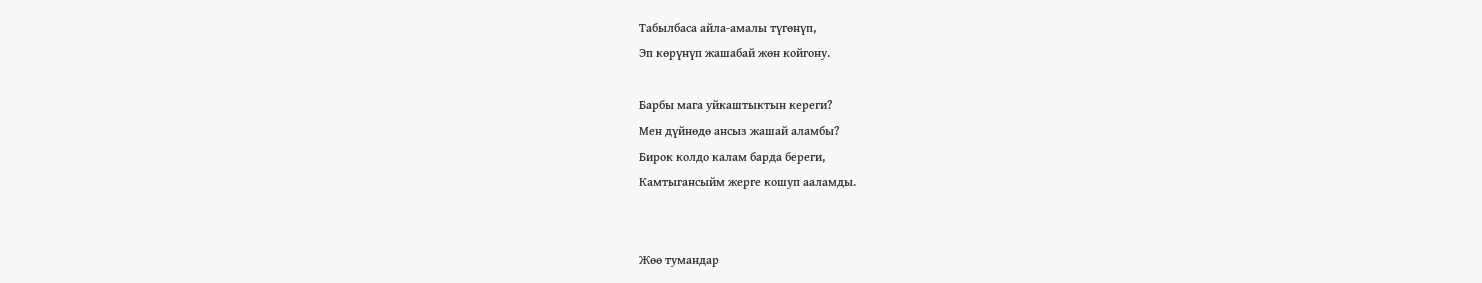Табылбаса айла-амалы түгөнүп,
Эп көрүнүп жашабай жөн койгону.

Барбы мага уйкаштыктын кереги?
Мен дүйнөдө ансыз жашай аламбы?
Бирок колдо калам барда береги,
Камтыгансыйм жерге кошуп ааламды.


Жөө тумандар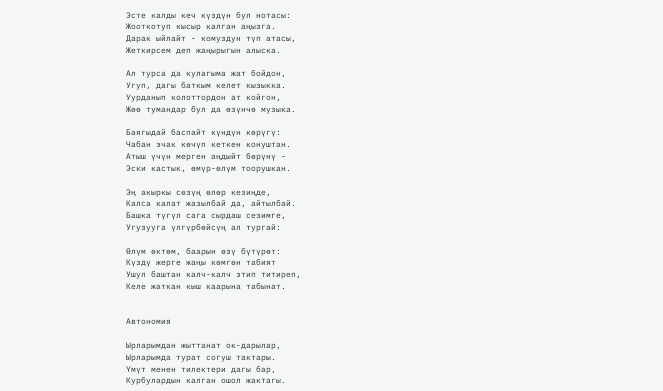Эсте калды кеч күздүн бул нотасы:
Жооткотуп кысыр калган аңызга.
Дарак ыйлайт - комуздун түп атасы,
Жеткирсем деп жаңырыгын алыска.

Ал турса да кулагыма жат бойдон,
Угуп, дагы баткым келет кызыкка.
Уурданып колоттордон ат койгон,
Жөө тумандар бул да өзүнчө музыка.

Баягыдай баспайт күндүн көрүгү:
Чабан эчак көчүп кеткен конуштан.
Атыш үчүн мерген аңдыйт бөрүнү -
Эски кастык, өмүр-өлүм тоорушкан.

Эң акыркы сөзүң өлөр кезиңде,
Калса калат жазылбай да, айтылбай.
Башка түгүл сага сырдаш сезимге,
Угузууга үлгүрбөйсүң ал тургай:

Өлүм өктөм, баарын өзү бүтүрөт:
Күздү жерге жаңы көмгөн табият
Ушул баштан калч-калч этип титиреп,
Келе жаткан кыш каарына табынат.


Автономия

Ырларымдан жыттанат ок-дарылар,
Ырларымда турат согуш тактары.
Үмүт менен тилектери дагы бар,
Курбулардын калган ошол жактагы.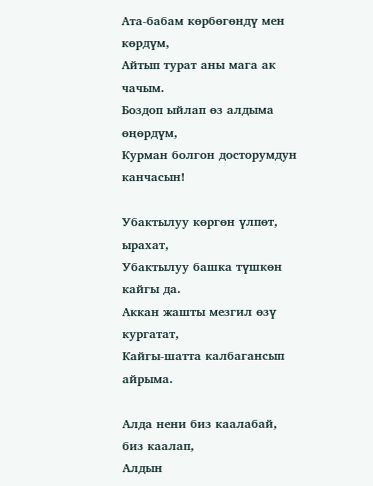Ата-бабам көрбөгөндү мен көрдүм,
Айтып турат аны мага ак чачым.
Боздоп ыйлап өз алдыма өңөрдүм,
Курман болгон досторумдун канчасын!

Убактылуу көргөн үлпөт, ырахат,
Убактылуу башка түшкөн кайгы да.
Аккан жашты мезгил өзү кургатат,
Кайгы-шатта калбагансып айрыма.

Алда нени биз каалабай, биз каалап,
Алдын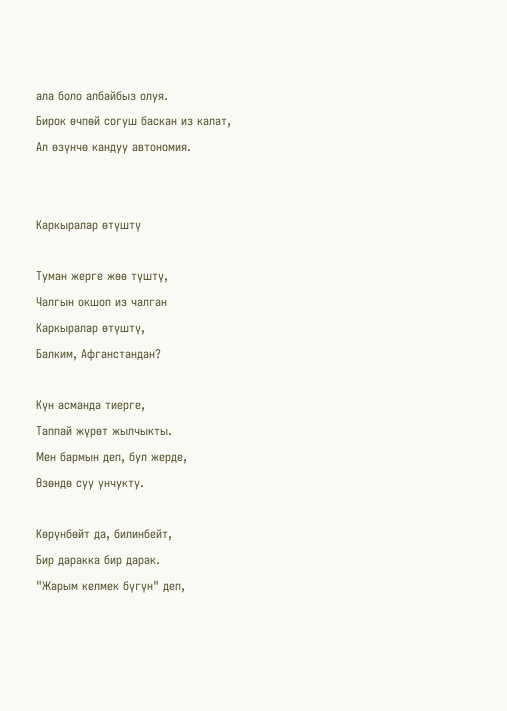ала боло албайбыз олуя.
Бирок өчпөй согуш баскан из калат,
Ал өзүнчө кандуу автономия.


Каркыралар өтүштү

Туман жерге жөө түштү,
Чалгын окшоп из чалган
Каркыралар өтүштү,
Балким, Афганстандан?

Күн асманда тиерге,
Таппай жүрөт жылчыкты.
Мен бармын деп, бул жерде,
Өзөндө суу унчукту.

Көрүнбөйт да, билинбейт,
Бир даракка бир дарак.
"Жарым келмек бүгүн" деп,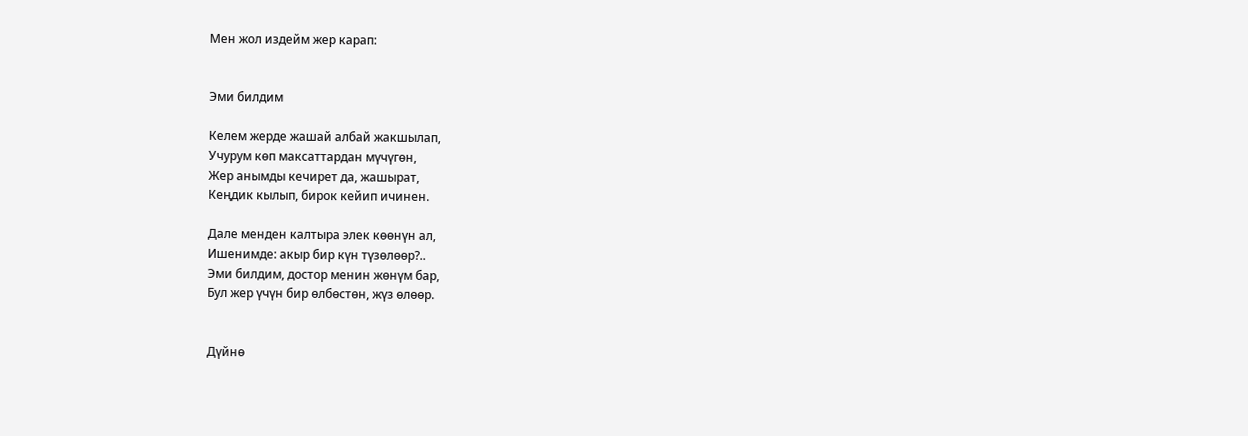Мен жол издейм жер карап:


Эми билдим

Келем жерде жашай албай жакшылап,
Учурум көп максаттардан мүчүгөн,
Жер анымды кечирет да, жашырат,
Кеңдик кылып, бирок кейип ичинен.

Дале менден калтыра элек көөнүн ал,
Ишенимде: акыр бир күн түзөлөөр?..
Эми билдим, достор менин жөнүм бар,
Бул жер үчүн бир өлбөстөн, жүз өлөөр.


Дүйнө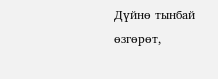Дүйнө тынбай өзгөрөт,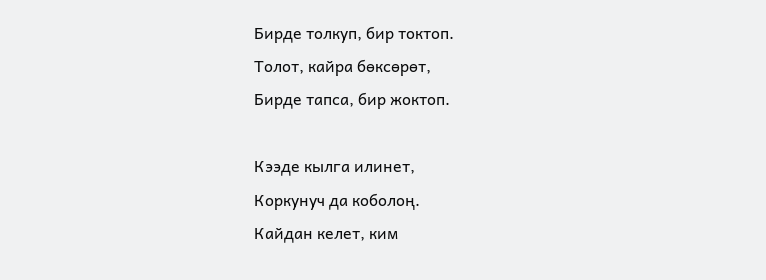Бирде толкуп, бир токтоп.
Толот, кайра бөксөрөт,
Бирде тапса, бир жоктоп.

Кээде кылга илинет,
Коркунуч да коболоң.
Кайдан келет, ким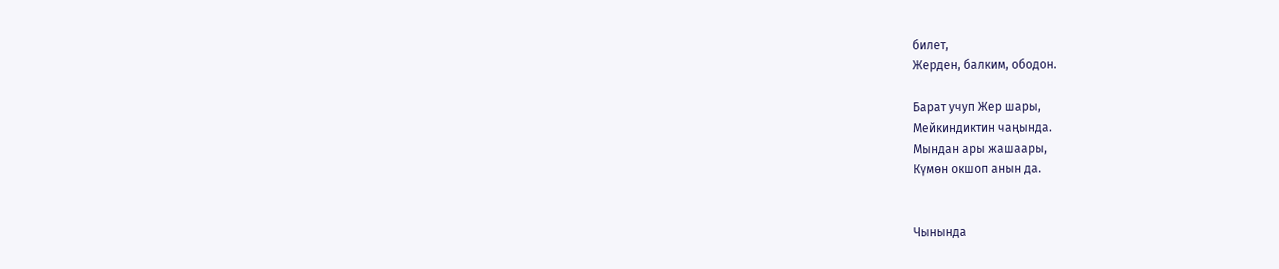билет,
Жерден, балким, ободон.

Барат учуп Жер шары,
Мейкиндиктин чаңында.
Мындан ары жашаары,
Күмөн окшоп анын да.


Чынында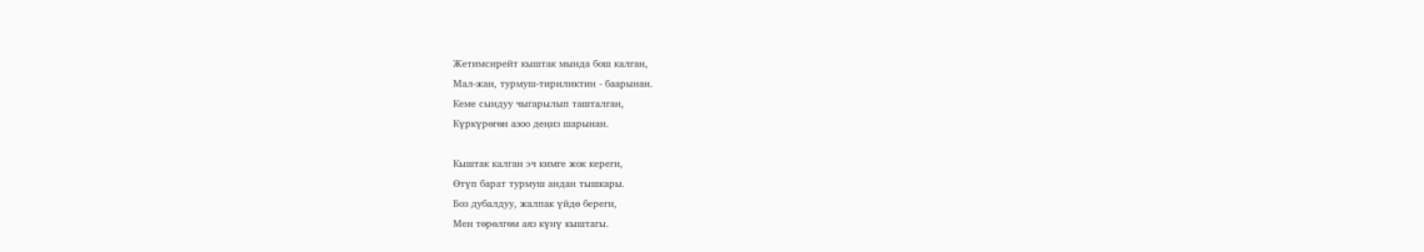Жетимсирейт кыштак мында бош калган,
Мал-жан, турмуш-тириликтин - баарынан.
Кеме сындуу чыгарылып ташталган,
Күркүрөгөн азоо деңиз шарынан.

Кыштак калган эч кимге жок кереги,
Өтүп барат турмуш андан тышкары.
Боз дубалдуу, жалпак үйдө береги,
Мен төрөлгөм аяз күнү кыштагы.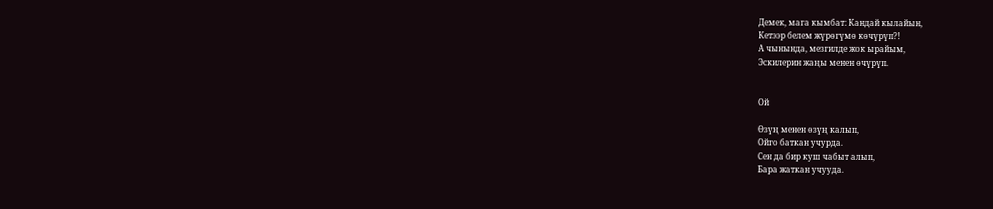Демек, мага кымбат: Кандай кылайын,
Кетээр белем жүрөгүмө көчүрүп?!
А чынында, мезгилде жок ырайым,
Эскилерин жаңы менен өчүрүп.


Ой

Өзүң менен өзүң калып,
Ойго баткан учурда.
Сен да бир куш чабыт алып,
Бара жаткан учууда.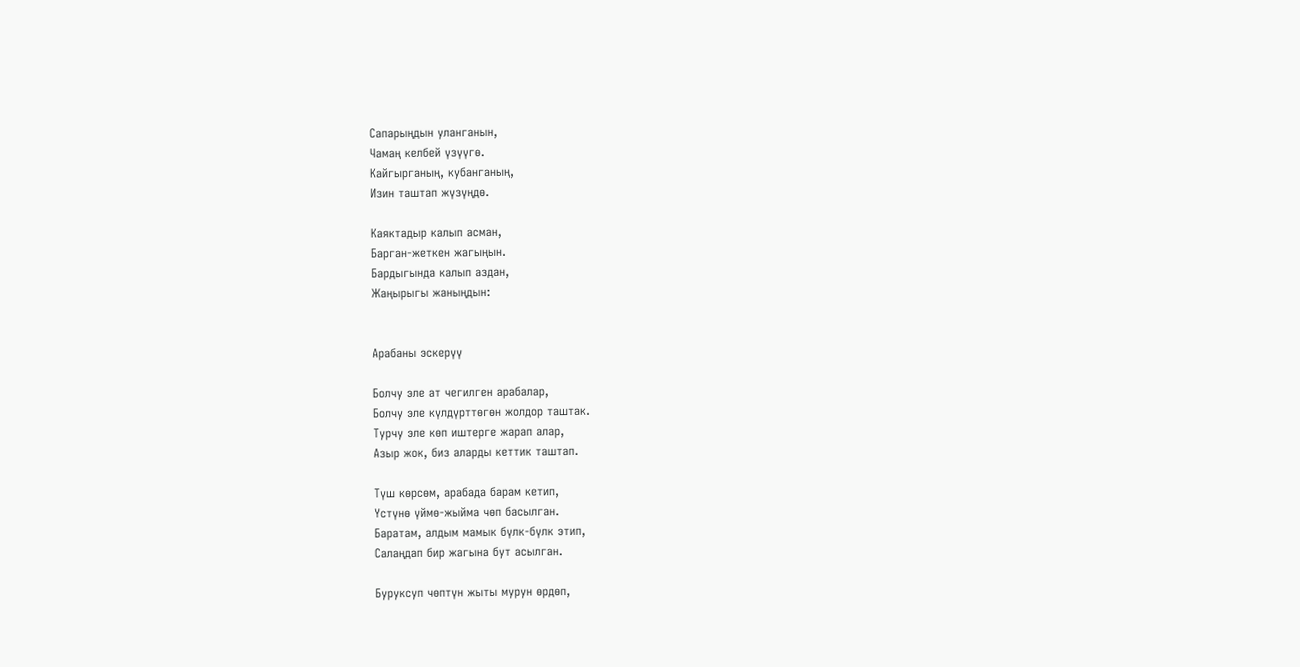Сапарыңдын уланганын,
Чамаң келбей үзүүгө.
Кайгырганың, кубанганың,
Изин таштап жүзүңдө.

Каяктадыр калып асман,
Барган-жеткен жагыңын.
Бардыгында калып аздан,
Жаңырыгы жаныңдын:


Арабаны эскерүү

Болчу эле ат чегилген арабалар,
Болчу эле күлдүрттөгөн жолдор таштак.
Турчу эле көп иштерге жарап алар,
Азыр жок, биз аларды кеттик таштап.

Түш көрсөм, арабада барам кетип,
Үстүнө үймө-жыйма чөп басылган.
Баратам, алдым мамык бүлк-бүлк этип,
Салаңдап бир жагына бут асылган.

Буруксуп чөптүн жыты мурун өрдөп,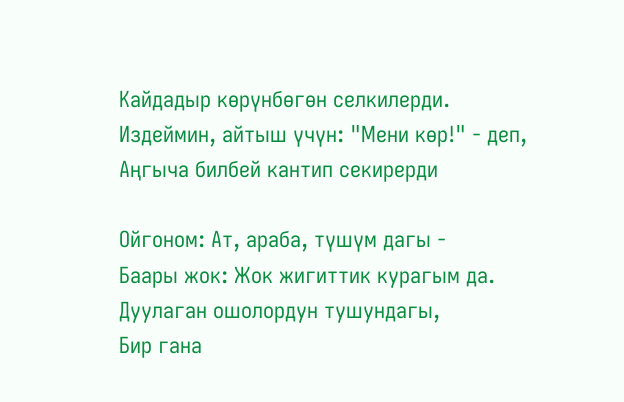Кайдадыр көрүнбөгөн селкилерди.
Издеймин, айтыш үчүн: "Мени көр!" - деп,
Аңгыча билбей кантип секирерди

Ойгоном: Ат, араба, түшүм дагы -
Баары жок: Жок жигиттик курагым да.
Дуулаган ошолордун тушундагы,
Бир гана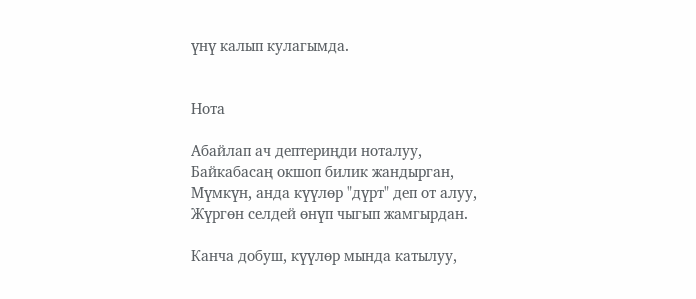үнү калып кулагымда.


Нота

Абайлап ач дептериңди ноталуу,
Байкабасаң окшоп билик жандырган,
Мүмкүн, анда күүлөр "дүрт" деп от алуу,
Жүргөн селдей өнүп чыгып жамгырдан.

Канча добуш, күүлөр мында катылуу,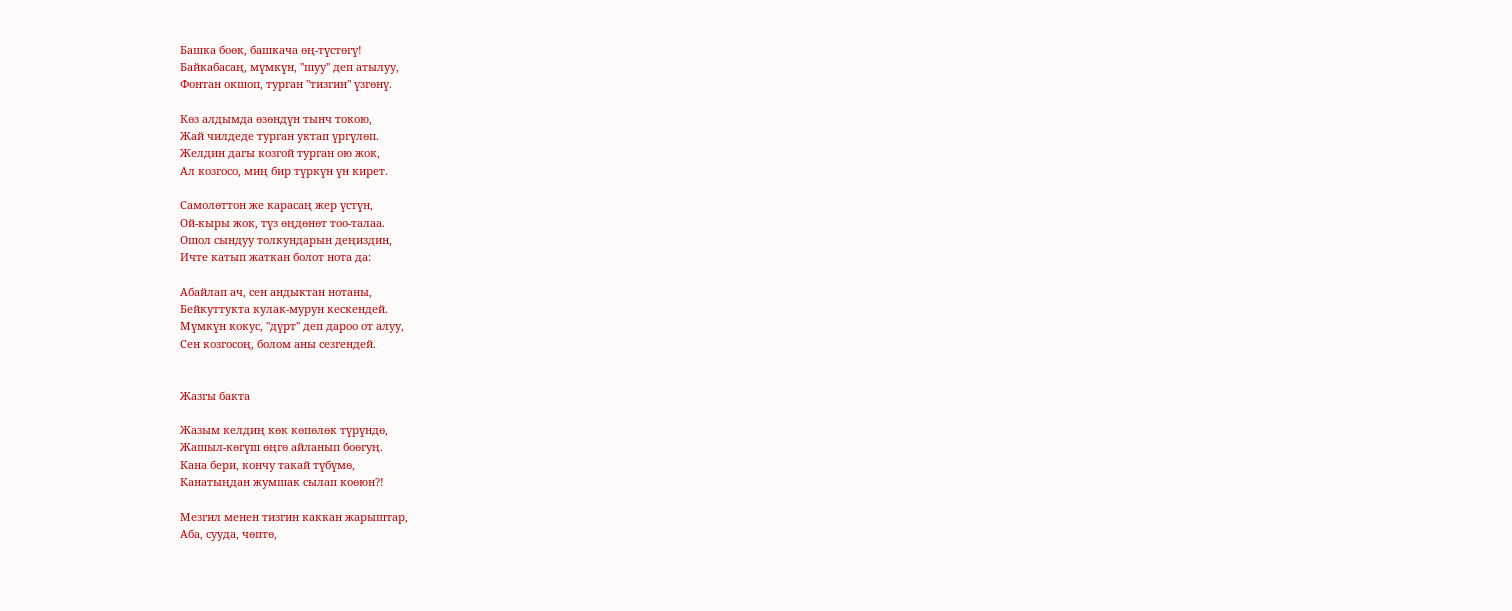Башка боөк, башкача өң-түстөгү!
Байкабасаң, мүмкүн, "шуу" деп атылуу,
Фонтан окшоп, турган "тизгин" үзгөнү.

Көз алдымда өзөндүн тынч токою,
Жай чилдеде турган уктап үргүлөп.
Желдин дагы козгой турган ою жок,
Ал козгосо, миң бир түркүн үн кирет.

Самолөттон же карасаң жер үстүн,
Ой-кыры жок, түз өңдөнөт тоо-талаа.
Ошол сындуу толкундарын деңиздин,
Ичте катып жаткан болот нота да:

Абайлап ач, сен андыктан нотаны,
Бейкуттукта кулак-мурун кескендей.
Мүмкүн кокус, "дүрт" деп дароо от алуу,
Сен козгосоң, болом аны сезгендей.


Жазгы бакта

Жазым келдиң көк көпөлөк түрүндө,
Жашыл-көгүш өңгө айланып боөгуң.
Кана бери, кончу такай түбүмө,
Канатыңдан жумшак сылап коөюн?!

Мезгил менен тизгин каккан жарыштар,
Аба, сууда, чөптө,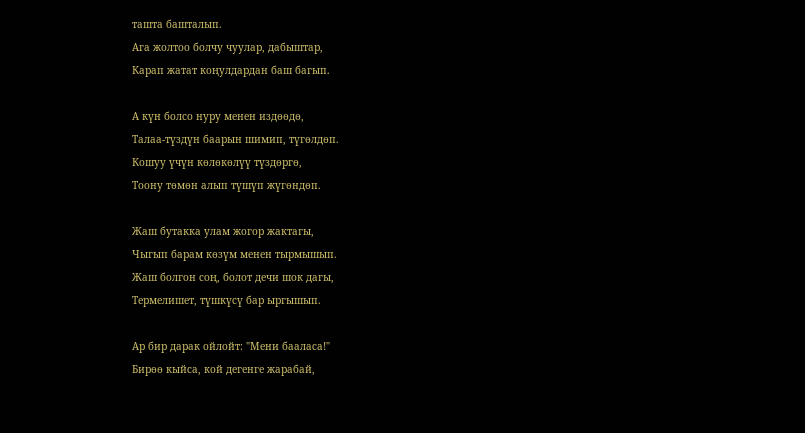ташта башталып.
Ага жолтоо болчу чуулар, дабыштар,
Карап жатат коңулдардан баш багып.

А күн болсо нуру менен издөөдө,
Талаа-түздүн баарын шимип, түгөлдөп.
Кошуу үчүн көлөкөлүү түздөргө,
Тоону төмөн алып түшүп жүгөндөп.

Жаш бутакка улам жогор жактагы,
Чыгып барам көзүм менен тырмышып.
Жаш болгон соң, болот дечи шок дагы,
Термелишет, түшкүсү бар ыргышып.

Ар бир дарак ойлойт: "Мени бааласа!"
Бирөө кыйса, кой дегенге жарабай,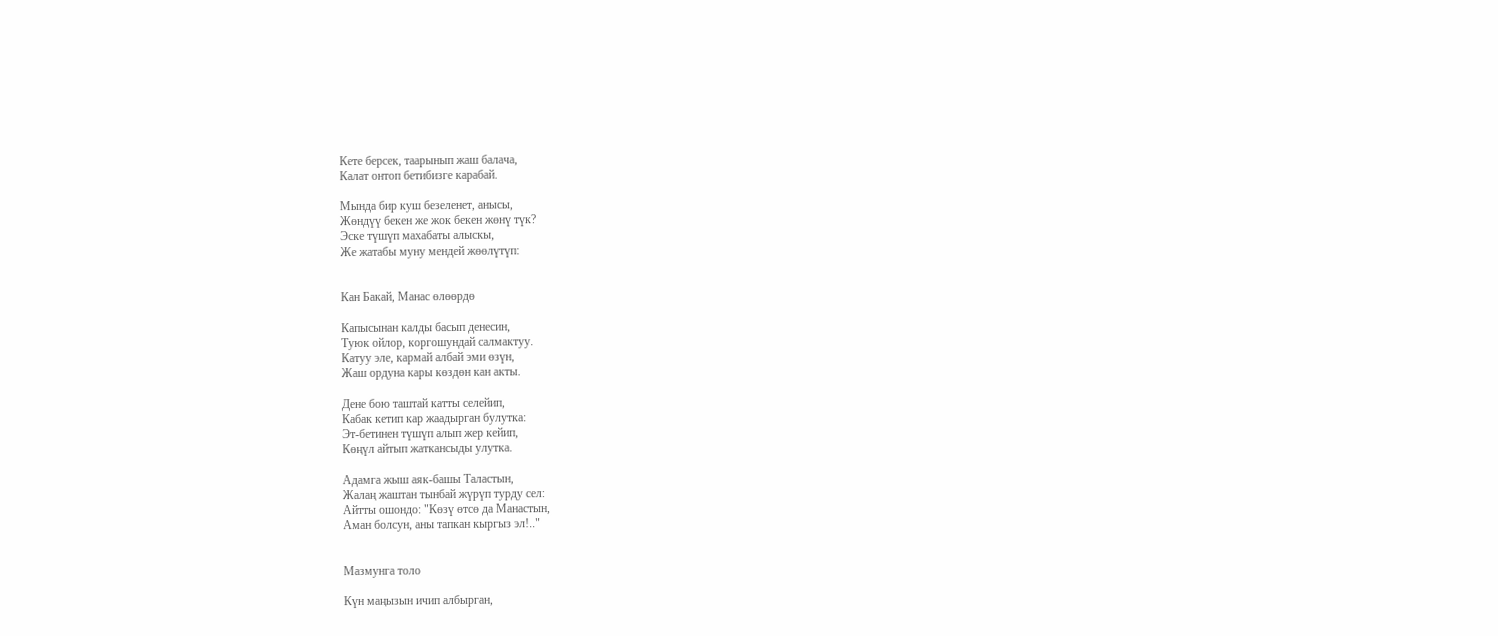Кете берсек, таарынып жаш балача,
Калат онтоп бетибизге карабай.

Мында бир куш безеленет, анысы,
Жөндүү бекен же жок бекен жөнү түк?
Эске түшүп махабаты алыскы,
Же жатабы муну мендей жөөлүтүп:


Кан Бакай, Манас өлөөрдө

Капысынан калды басып денесин,
Туюк ойлор, коргошундай салмактуу.
Катуу эле, кармай албай эми өзүн,
Жаш ордуна кары көздөн кан акты.

Дене бою таштай катты селейип,
Кабак кетип кар жаадырган булутка:
Эт-бетинен түшүп алып жер кейип,
Көңүл айтып жаткансыды улутка.

Адамга жыш аяк-башы Таластын,
Жалаң жаштан тынбай жүрүп турду сел:
Айтты ошондо: "Көзү өтсө да Манастын,
Аман болсун, аны тапкан кыргыз эл!.."


Мазмунга толо

Күн маңызын ичип албырган,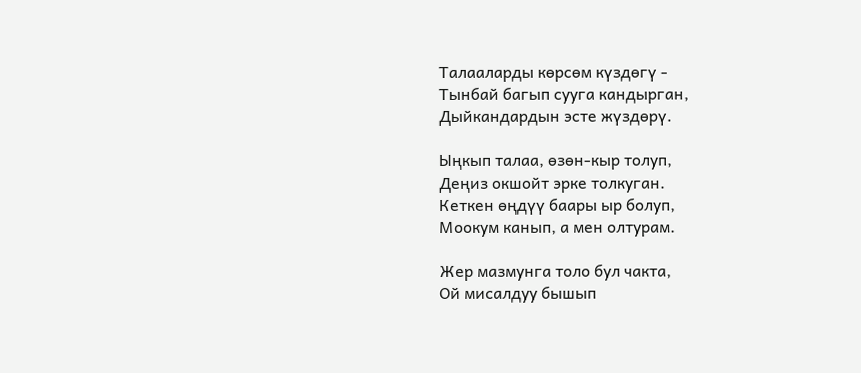Талааларды көрсөм күздөгү -
Тынбай багып сууга кандырган,
Дыйкандардын эсте жүздөрү.

Ыңкып талаа, өзөн-кыр толуп,
Деңиз окшойт эрке толкуган.
Кеткен өңдүү баары ыр болуп,
Моокум канып, а мен олтурам.

Жер мазмунга толо бул чакта,
Ой мисалдуу бышып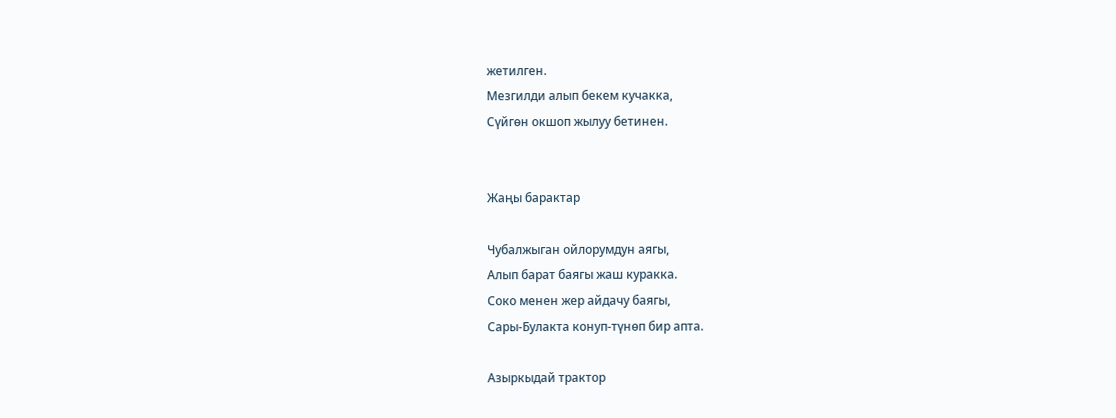жетилген.
Мезгилди алып бекем кучакка,
Сүйгөн окшоп жылуу бетинен.


Жаңы барактар

Чубалжыган ойлорумдун аягы,
Алып барат баягы жаш куракка.
Соко менен жер айдачу баягы,
Сары-Булакта конуп-түнөп бир апта.

Азыркыдай трактор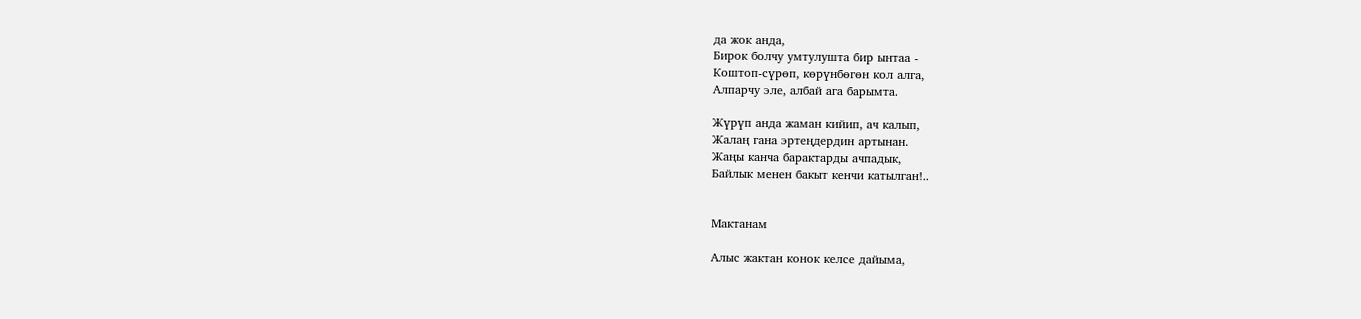да жок анда,
Бирок болчу умтулушта бир ынтаа -
Коштоп-сүрөп, көрүнбөгөн кол алга,
Алпарчу эле, албай ага барымта.

Жүрүп анда жаман кийип, ач калып,
Жалаң гана эртеңдердин артынан.
Жаңы канча барактарды ачпадык,
Байлык менен бакыт кенчи катылган!..


Мактанам

Алыс жактан конок келсе дайыма,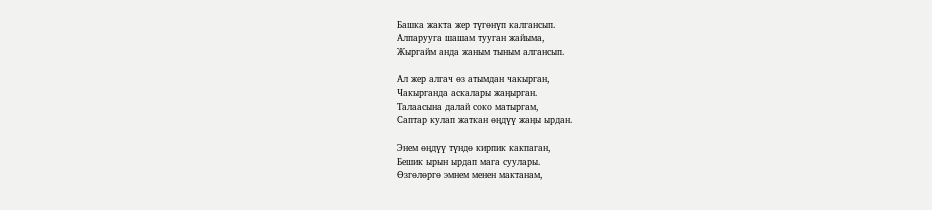Башка жакта жер түгөнүп калгансып.
Алпарууга шашам тууган жайыма,
Жыргайм анда жаным тыным алгансып.

Ал жер алгач өз атымдан чакырган,
Чакырганда аскалары жаңырган.
Талаасына далай соко матыргам,
Саптар кулап жаткан өңдүү жаңы ырдан.

Энем өңдүү түндө кирпик какпаган,
Бешик ырын ырдап мага суулары.
Өзгөлөргө эмнем менен мактанам,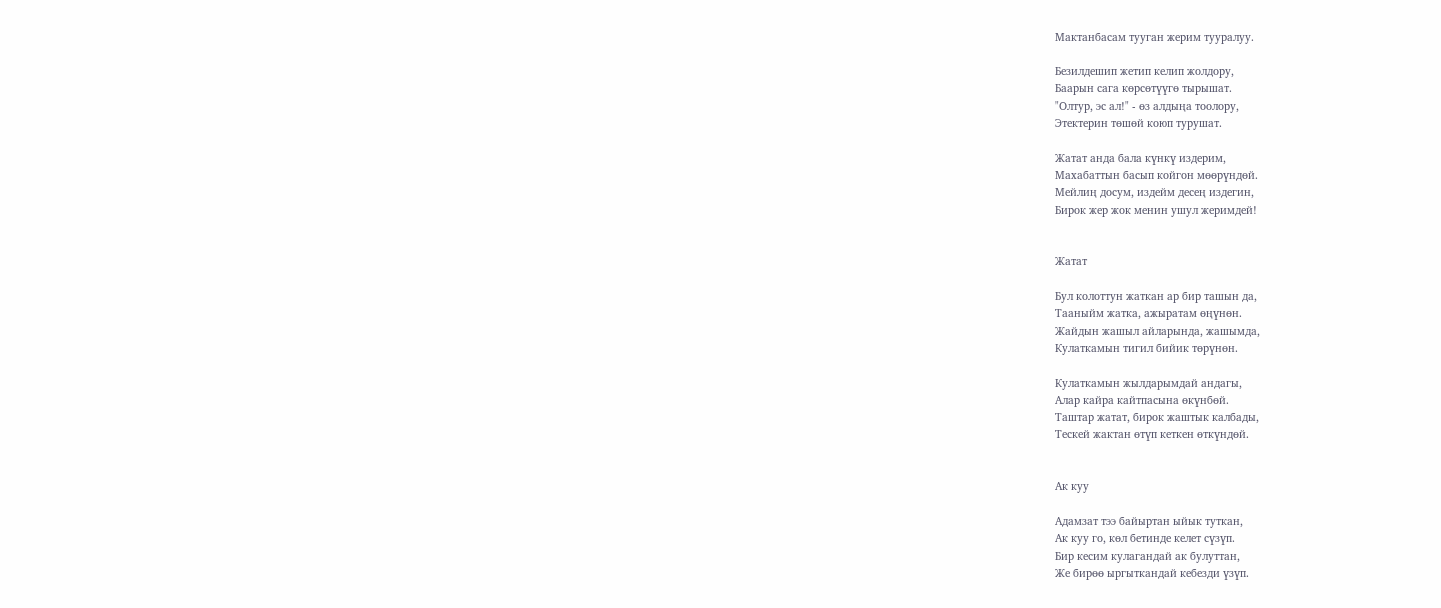Мактанбасам тууган жерим тууралуу.

Безилдешип жетип келип жолдору,
Баарын сага көрсөтүүгө тырышат.
"Олтур, эс ал!" - өз алдыңа тоолору,
Этектерин төшөй коюп турушат.

Жатат анда бала күнкү издерим,
Махабаттын басып койгон мөөрүндөй.
Мейлиң досум, издейм десең издегин,
Бирок жер жок менин ушул жеримдей!


Жатат

Бул колоттун жаткан ар бир ташын да,
Тааныйм жатка, ажыратам өңүнөн.
Жайдын жашыл айларында, жашымда,
Кулаткамын тигил бийик төрүнөн.

Кулаткамын жылдарымдай андагы,
Алар кайра кайтпасына өкүнбөй.
Таштар жатат, бирок жаштык калбады,
Тескей жактан өтүп кеткен өткүндөй.


Ак куу

Адамзат тээ байыртан ыйык туткан,
Ак куу го, көл бетинде келет сүзүп.
Бир кесим кулагандай ак булуттан,
Же бирөө ыргыткандай кебезди үзүп.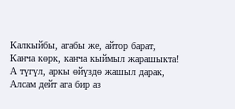Калкыйбы, агабы же, айтор барат,
Канча көрк, канча кыймыл жарашыкта!
А түгүл, аркы өйүздө жашыл дарак,
Алсам дейт ага бир аз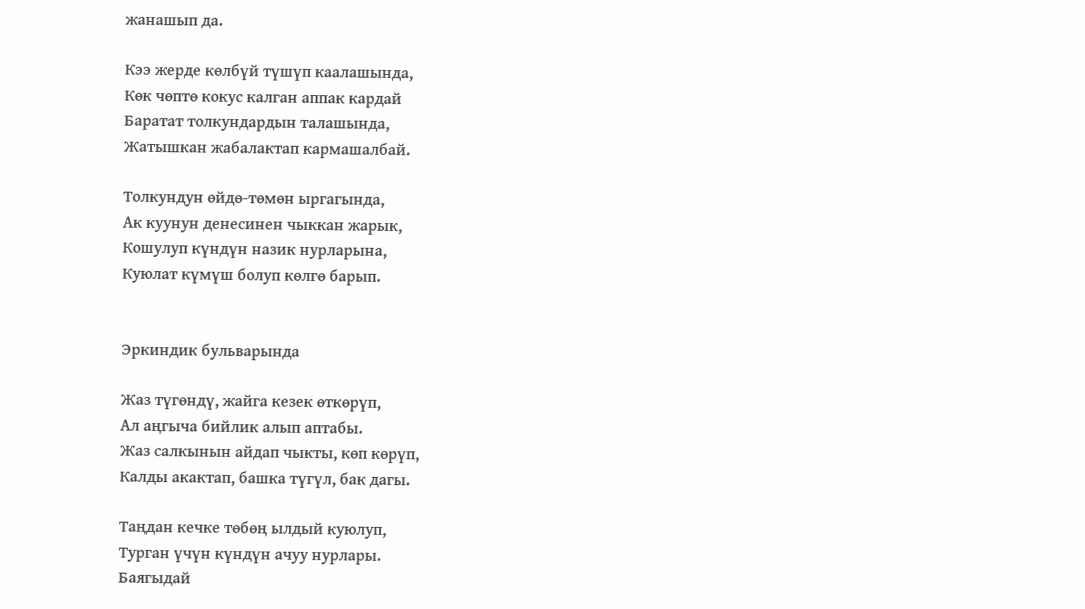жанашып да.

Кээ жерде көлбүй түшүп каалашында,
Көк чөптө кокус калган аппак кардай
Баратат толкундардын талашында,
Жатышкан жабалактап кармашалбай.

Толкундун өйдө-төмөн ыргагында,
Ак куунун денесинен чыккан жарык,
Кошулуп күндүн назик нурларына,
Куюлат күмүш болуп көлгө барып.


Эркиндик бульварында

Жаз түгөндү, жайга кезек өткөрүп,
Ал аңгыча бийлик алып аптабы.
Жаз салкынын айдап чыкты, көп көрүп,
Калды акактап, башка түгүл, бак дагы.

Таңдан кечке төбөң ылдый куюлуп,
Турган үчүн күндүн ачуу нурлары.
Баягыдай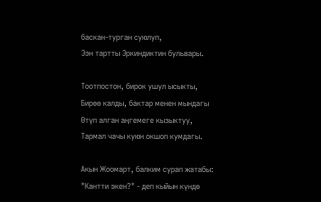баскан-турган суюлуп,
Ээн тартты Эркиндиктин бульвары.

Тоотпостон, бирок ушул ысыкты,
Бирөө калды, бактар менен мындагы
Өтүп алган аңгемеге кызыктуу,
Тармал чачы куюн окшоп кумдагы.

Акын Жоомарт, балким сурап жатабы:
"Кантти экен?" - деп кыйын күндө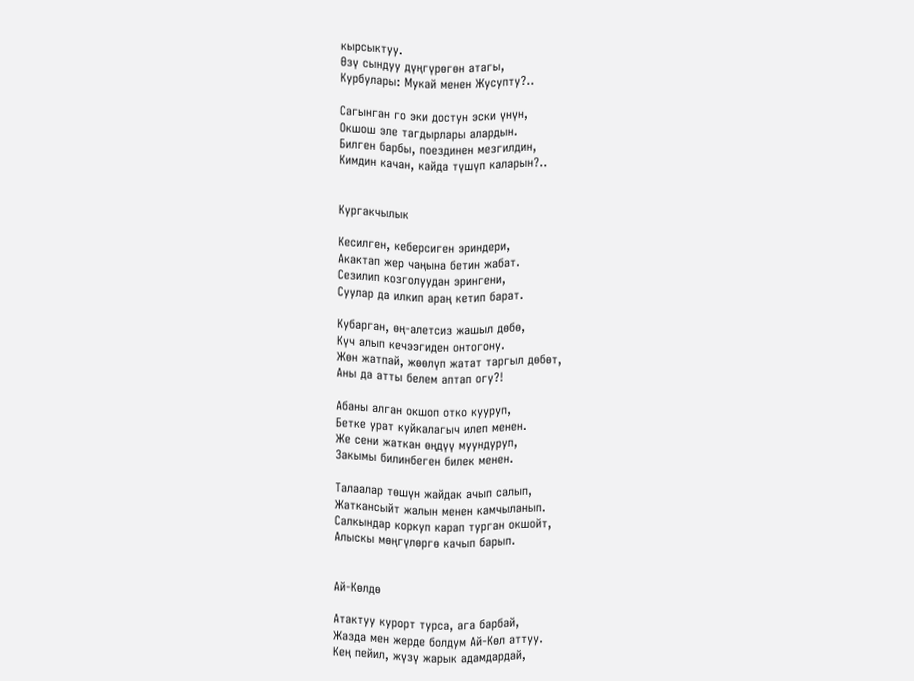кырсыктуу.
Өзү сындуу дүңгүрөгөн атагы,
Курбулары: Мукай менен Жусупту?..

Сагынган го эки достун эски үнүн,
Окшош эле тагдырлары алардын.
Билген барбы, поездинен мезгилдин,
Кимдин качан, кайда түшүп каларын?..


Кургакчылык

Кесилген, кеберсиген эриндери,
Акактап жер чаңына бетин жабат.
Сезилип козголуудан эрингени,
Суулар да илкип араң кетип барат.

Кубарган, өң-алетсиз жашыл дөбө,
Күч алып кечээгиден онтогону.
Жөн жатпай, жөөлүп жатат таргыл дөбөт,
Аны да атты белем аптап огу?!

Абаны алган окшоп отко кууруп,
Бетке урат куйкалагыч илеп менен.
Же сени жаткан өңдүү муундуруп,
Закымы билинбеген билек менен.

Талаалар төшүн жайдак ачып салып,
Жаткансыйт жалын менен камчыланып.
Салкындар коркуп карап турган окшойт,
Алыскы мөңгүлөргө качып барып.


Ай-Көлдө

Атактуу курорт турса, ага барбай,
Жазда мен жерде болдум Ай-Көл аттуу.
Кең пейил, жүзү жарык адамдардай,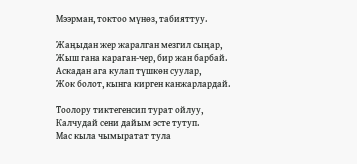Мээрман, токтоо мүнөз, табияттуу.

Жаңыдан жер жаралган мезгил сыңар,
Жыш гана караган-чер, бир жан барбай.
Аскадан ага кулап түшкөн суулар,
Жок болот, кынга кирген канжарлардай.

Тоолору тиктегенсип турат ойлуу,
Калчудай сени дайым эсте тутуп.
Мас кыла чымыратат тула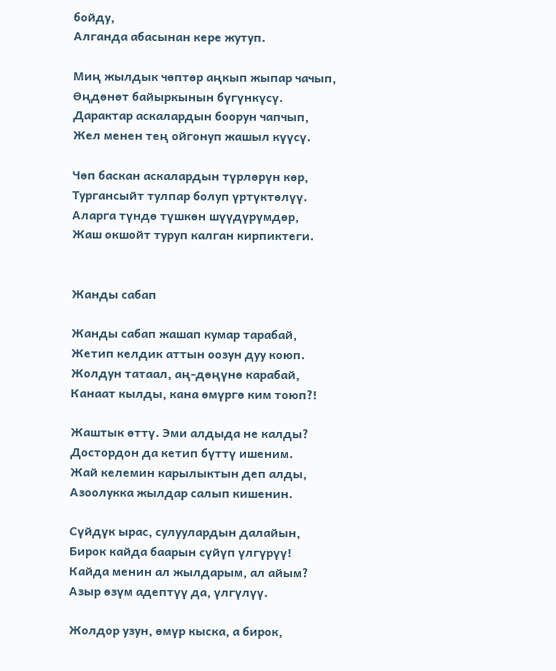бойду,
Алганда абасынан кере жутуп.

Миң жылдык чөптөр аңкып жыпар чачып,
Өңдөнөт байыркынын бүгүнкүсү.
Дарактар аскалардын боорун чапчып,
Жел менен тең ойгонуп жашыл күүсү.

Чөп баскан аскалардын түрлөрүн көр,
Тургансыйт тулпар болуп үртүктөлүү.
Аларга түндө түшкөн шүүдүрүмдөр,
Жаш окшойт туруп калган кирпиктеги.


Жанды сабап

Жанды сабап жашап кумар тарабай,
Жетип келдик аттын оозун дуу коюп.
Жолдун татаал, аң-дөңүнө карабай,
Канаат кылды, кана өмүргө ким тоюп?!

Жаштык өттү. Эми алдыда не калды?
Достордон да кетип бүттү ишеним.
Жай келемин карылыктын деп алды,
Азоолукка жылдар салып кишенин.

Сүйдүк ырас, сулуулардын далайын,
Бирок кайда баарын сүйүп үлгүрүү!
Кайда менин ал жылдарым, ал айым?
Азыр өзүм адептүү да, үлгүлүү.

Жолдор узун, өмүр кыска, а бирок,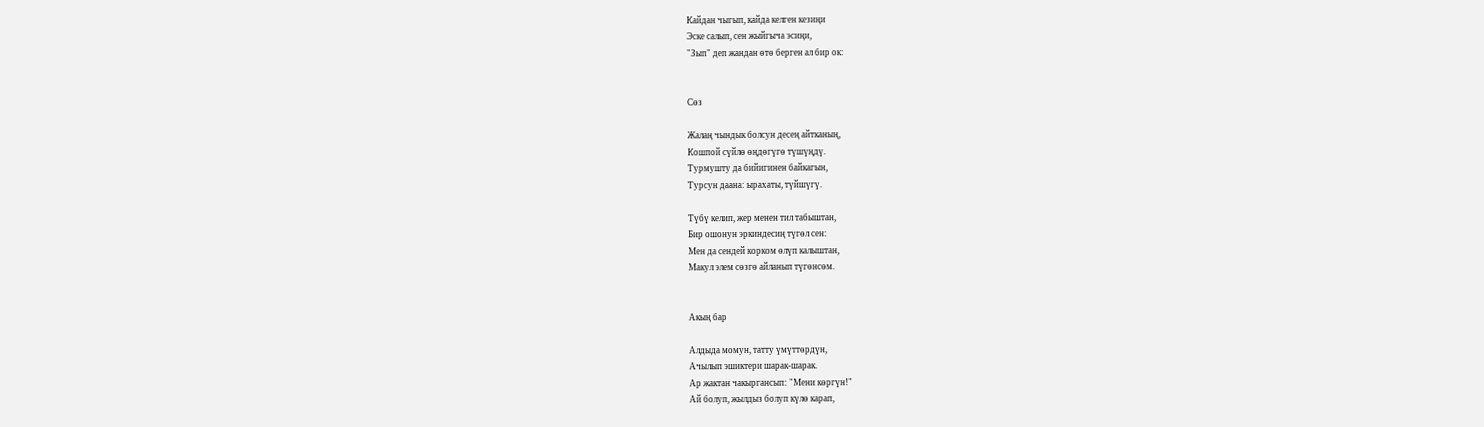Кайдан чыгып, кайда келген кезиңи
Эске салып, сен жыйгыча эсиңи,
"Зып" деп жандан өтө берген ал бир ок:


Сөз

Жалаң чындык болсун десең айтканың,
Кошпой сүйлө өңдөгүгө түшүңдү.
Турмушту да бийигинен байкагын,
Турсун даана: ырахаты, түйшүгү.

Түбү келип, жер менен тил табыштан,
Бир ошонун эркиндесиң түгөл сен:
Мен да сендей корком өлүп калыштан,
Макул элем сөзгө айланып түгөнсөм.


Акың бар

Алдыда момун, татту үмүттөрдүн,
Ачылып эшиктери шарак-шарак.
Ар жактан чакыргансып: "Мени көргүн!"
Ай болуп, жылдыз болуп күлө карап,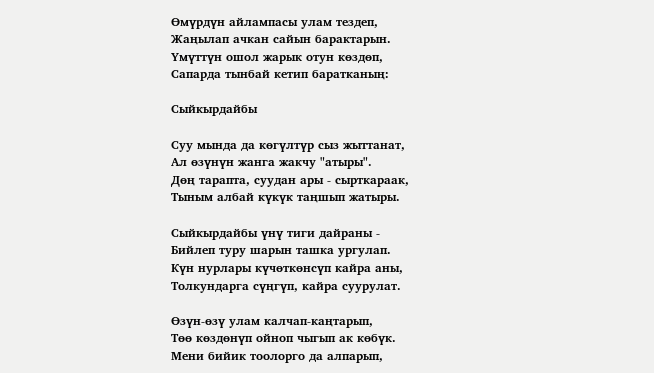Өмүрдүн айлампасы улам тездеп,
Жаңылап ачкан сайын барактарын.
Үмүттүн ошол жарык отун көздөп,
Сапарда тынбай кетип баратканың:

Сыйкырдайбы

Суу мында да көгүлтүр сыз жыттанат,
Ал өзүнүн жанга жакчу "атыры".
Дөң тарапта, суудан ары - сырткараак,
Тыным албай күкүк таңшып жатыры.

Сыйкырдайбы үнү тиги дайраны -
Бийлеп туру шарын ташка ургулап.
Күн нурлары күчөткөнсүп кайра аны,
Толкундарга сүңгүп, кайра суурулат.

Өзүн-өзү улам калчап-каңтарып,
Төө көздөнүп ойноп чыгып ак көбүк.
Мени бийик тоолорго да алпарып,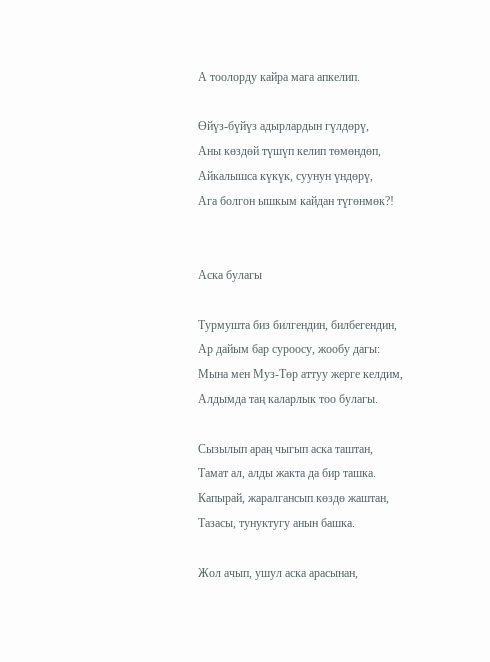А тоолорду кайра мага апкелип.

Өйүз-бүйүз адырлардын гүлдөрү,
Аны көздөй түшүп келип төмөндөп,
Айкалышса күкүк, суунун үндөрү,
Ага болгон ышкым кайдан түгөнмөк?!


Аска булагы

Турмушта биз билгендин, билбегендин,
Ар дайым бар суроосу, жообу дагы:
Мына мен Муз-Төр аттуу жерге келдим,
Алдымда таң каларлык тоо булагы.

Сызылып араң чыгып аска таштан,
Тамат ал, алды жакта да бир ташка.
Капырай, жаралгансып көздө жаштан,
Тазасы, тунуктугу анын башка.

Жол ачып, ушул аска арасынан,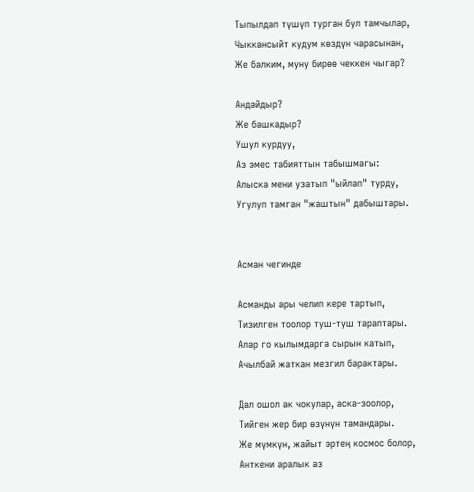Тыпылдап түшүп турган бул тамчылар,
Чыккансыйт кудум көздүн чарасынан,
Же балким, муну бирөө чеккен чыгар?

Андайдыр?
Же башкадыр?
Ушул курдуу,
Аз эмес табияттын табышмагы:
Алыска мени узатып "ыйлап" турду,
Угулуп тамган "жаштын" дабыштары.


Асман чегинде

Асманды ары челип кере тартып,
Тизилген тоолор туш-туш тараптары.
Алар го кылымдарга сырын катып,
Ачылбай жаткан мезгил барактары.

Дал ошол ак чокулар, аска-зоолор,
Тийген жер бир өзүнүн тамандары.
Же мүмкүн, жайыт эртең космос болор,
Анткени аралык аз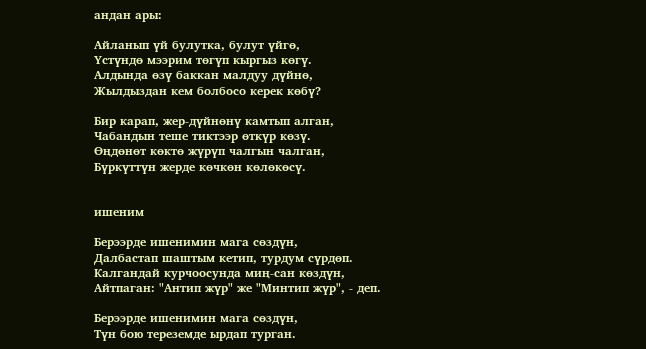андан ары:

Айланып үй булутка, булут үйгө,
Үстүндө мээрим төгүп кыргыз көгү.
Алдында өзү баккан малдуу дүйнө,
Жылдыздан кем болбосо керек көбү?

Бир карап, жер-дүйнөнү камтып алган,
Чабандын теше тиктээр өткүр көзү.
Өңдөнөт көктө жүрүп чалгын чалган,
Бүркүттүн жерде көчкөн көлөкөсү.


ишеним

Берээрде ишенимин мага сөздүн,
Далбастап шаштым кетип, турдум сүрдөп.
Калгандай курчоосунда миң-сан көздүн,
Айтпаган: "Антип жүр" же "Минтип жүр", - деп.

Берээрде ишенимин мага сөздүн,
Түн бою тереземде ырдап турган.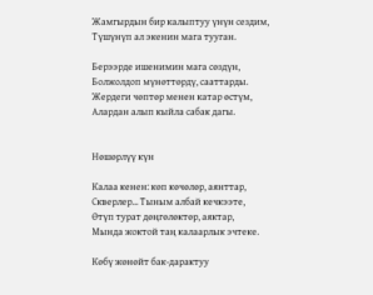Жамгырдын бир калыптуу үнүн сездим,
Түшүнүп ал экенин мага тууган.

Берээрде ишенимин мага сөздүн,
Болжолдоп мүнөттөрдү, сааттарды.
Жердеги чөптөр менен катар өстүм,
Алардан алып кыйла сабак дагы.


Нөшөрлүү күн

Калаа кенен: көп көчөлөр, аянттар,
Скверлер... Тыным албай кечкээте,
Өтүп турат дөңгөлөктөр, аяктар,
Мында жоктой таң калаарлык эчтеке.

Көбү жөнөйт бак-дарактуу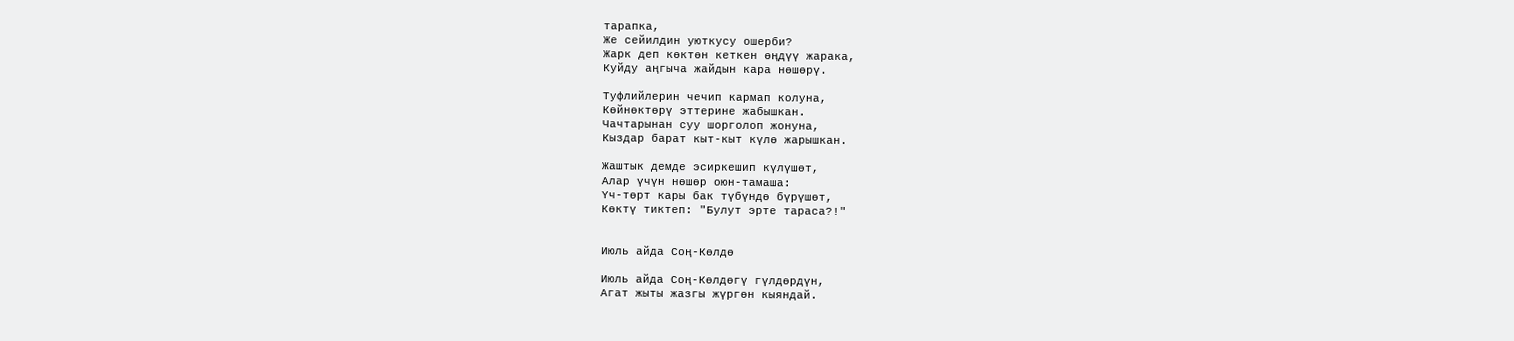тарапка,
Же сейилдин уюткусу ошерби?
Жарк деп көктөн кеткен өңдүү жарака,
Куйду аңгыча жайдын кара нөшөрү.

Туфлийлерин чечип кармап колуна,
Көйнөктөрү эттерине жабышкан.
Чачтарынан суу шорголоп жонуна,
Кыздар барат кыт-кыт күлө жарышкан.

Жаштык демде эсиркешип күлүшөт,
Алар үчүн нөшөр оюн-тамаша:
Үч-төрт кары бак түбүндө бүрүшөт,
Көктү тиктеп: "Булут эрте тараса?!"


Июль айда Соң-Көлдө

Июль айда Соң-Көлдөгү гүлдөрдүн,
Агат жыты жазгы жүргөн кыяндай.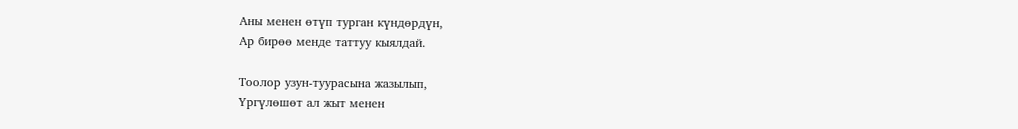Аны менен өтүп турган күндөрдүн,
Ар бирөө менде таттуу кыялдай.

Тоолор узун-туурасына жазылып,
Үргүлөшөт ал жыт менен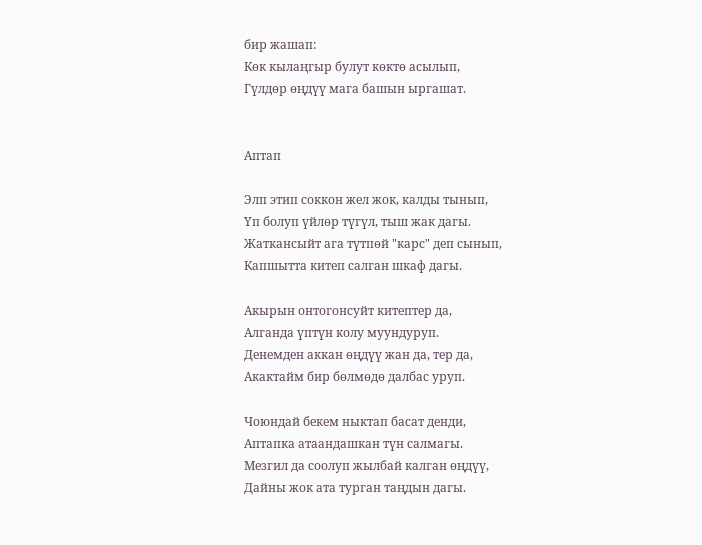бир жашап:
Көк кылаңгыр булут көктө асылып,
Гүлдөр өңдүү мага башын ыргашат.


Аптап

Элп этип соккон жел жок, калды тынып,
Үп болуп үйлөр түгүл, тыш жак дагы.
Жаткансыйт ага түтпөй "карс" деп сынып,
Капшытта китеп салган шкаф дагы.

Акырын онтогонсуйт китептер да,
Алганда үптүн колу муундуруп.
Денемден аккан өңдүү жан да, тер да,
Акактайм бир бөлмөдө далбас уруп.

Чоюндай бекем ныктап басат денди,
Аптапка атаандашкан түн салмагы.
Мезгил да соолуп жылбай калган өңдүү,
Дайны жок ата турган таңдын дагы.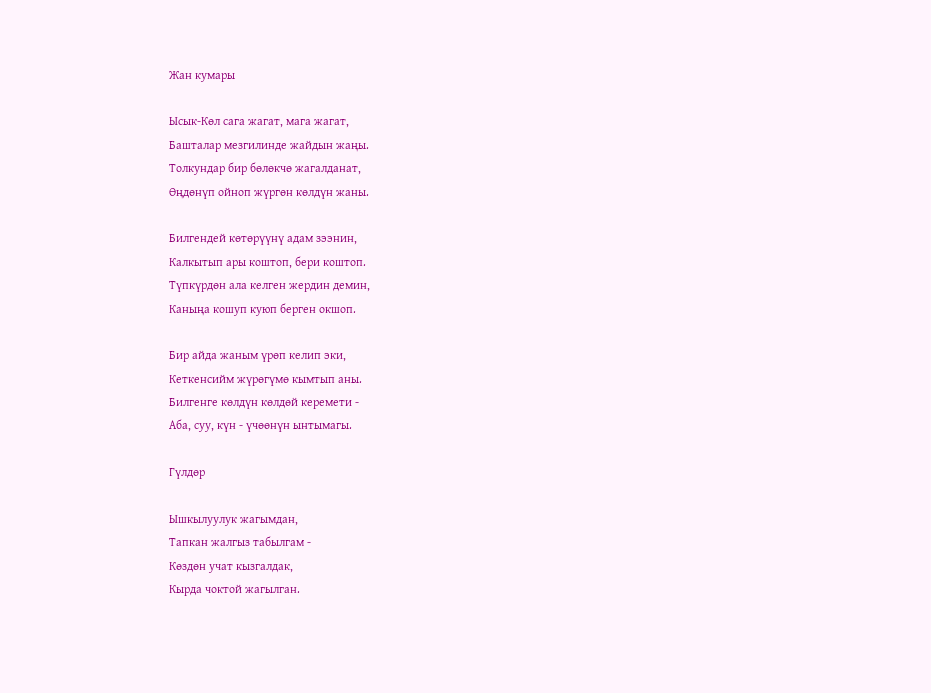Жан кумары

Ысык-Көл сага жагат, мага жагат,
Башталар мезгилинде жайдын жаңы.
Толкундар бир бөлөкчө жагалданат,
Өңдөнүп ойноп жүргөн көлдүн жаны.

Билгендей көтөрүүнү адам зээнин,
Калкытып ары коштоп, бери коштоп.
Түпкүрдөн ала келген жердин демин,
Каныңа кошуп куюп берген окшоп.

Бир айда жаным үрөп келип эки,
Кеткенсийм жүрөгүмө кымтып аны.
Билгенге көлдүн көлдөй керемети -
Аба, суу, күн - үчөөнүн ынтымагы.

Гүлдөр

Ышкылуулук жагымдан,
Тапкан жалгыз табылгам -
Көздөн учат кызгалдак,
Кырда чоктой жагылган.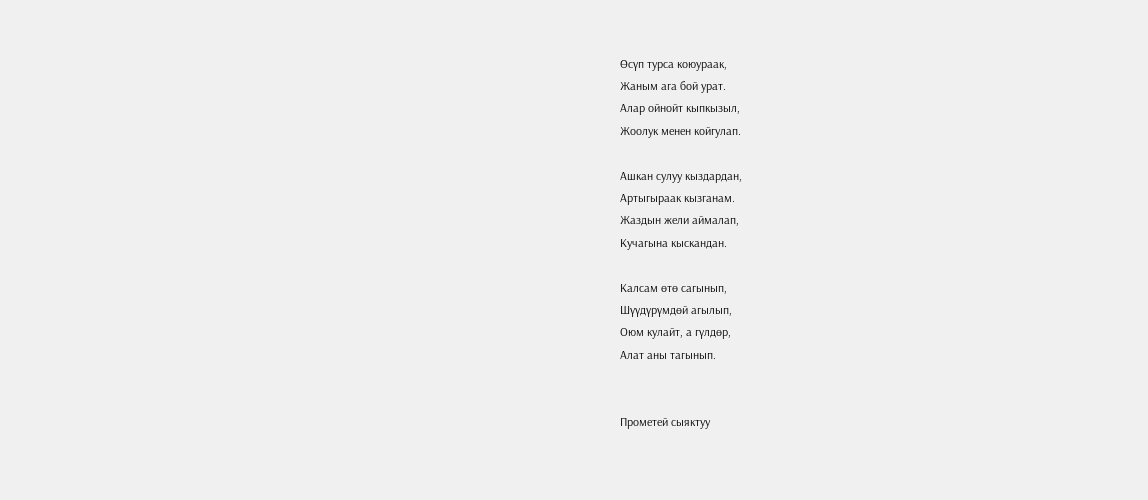Өсүп турса коюураак,
Жаным ага бой урат.
Алар ойнойт кыпкызыл,
Жоолук менен койгулап.

Ашкан сулуу кыздардан,
Артыгыраак кызганам.
Жаздын жели аймалап,
Кучагына кыскандан.

Калсам өтө сагынып,
Шүүдүрүмдөй агылып,
Оюм кулайт, а гүлдөр,
Алат аны тагынып.


Прометей сыяктуу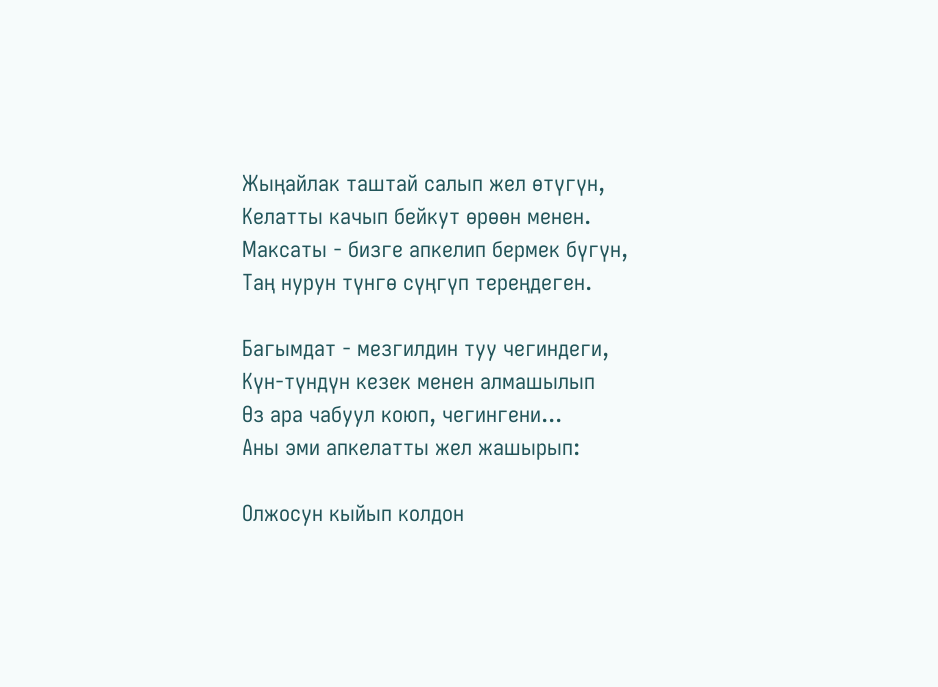Жыңайлак таштай салып жел өтүгүн,
Келатты качып бейкут өрөөн менен.
Максаты - бизге апкелип бермек бүгүн,
Таң нурун түнгө сүңгүп тереңдеген.

Багымдат - мезгилдин туу чегиндеги,
Күн-түндүн кезек менен алмашылып
Өз ара чабуул коюп, чегингени...
Аны эми апкелатты жел жашырып:

Олжосун кыйып колдон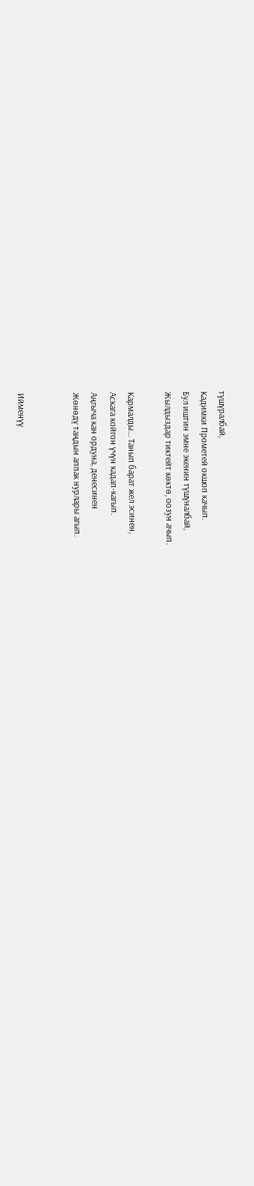түшүралбай,
Кадимки Прометей окшоп качып.
Бул иштин эмне экенин түшүналбай,
Жылдыздар тиктейт көктө, оозун ачып.

Кармалды... Танып барат жел эсинен,
Аскага койгон үчүн кадап-кагып.
Аңгыча кан ордуна, денесинен
Жөнөдү таңдын аппак нурлары агып.


Ийменүү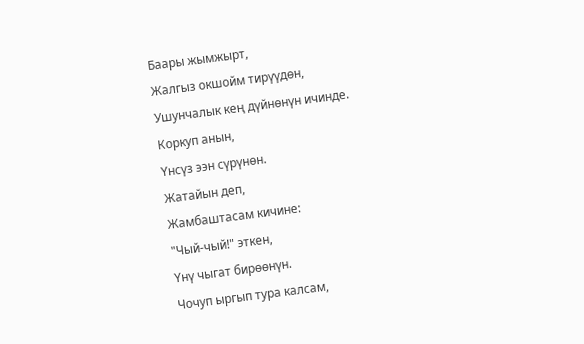Баары жымжырт,
Жалгыз окшойм тирүүдөн,
Ушунчалык кең дүйнөнүн ичинде.
Коркуп анын,
Үнсүз ээн сүрүнөн.
Жатайын деп,
Жамбаштасам кичине:
"Чый-чый!" эткен,
Үнү чыгат бирөөнүн.
Чочуп ыргып тура калсам,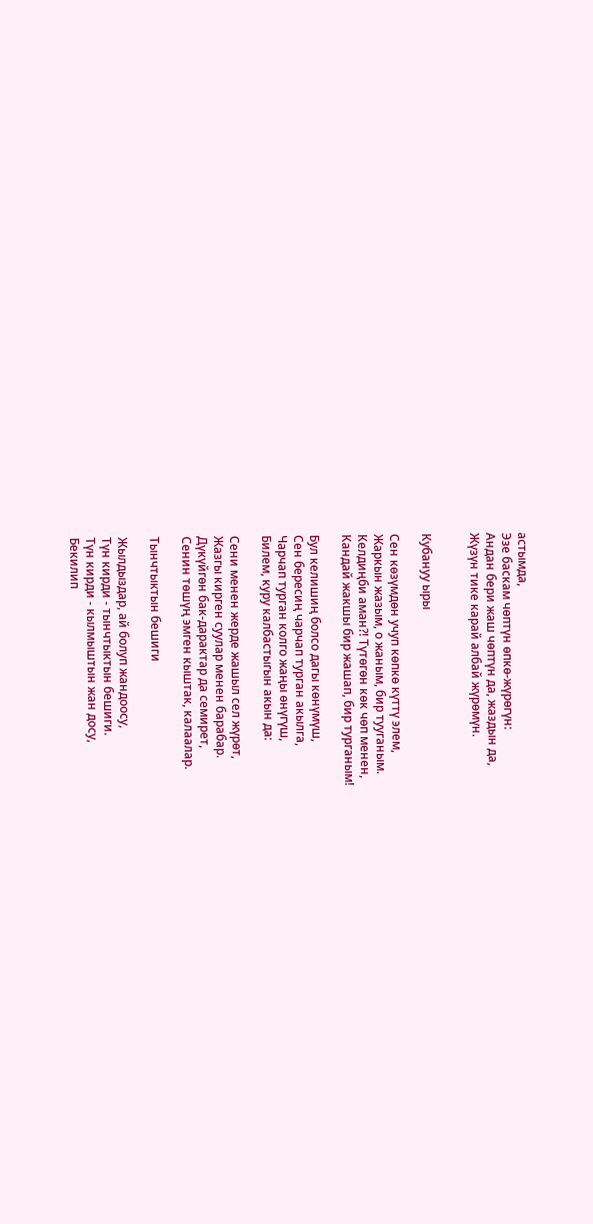астымда,
Эзе баскам чөптүн өпкө-жүрөгүн:
Андан бери жаш чөптүн да, жаздын да,
Жүзүн тике карай албай жүрөмүн.


Кубануу ыры

Сен көзүмдөн учуп көпкө күттү элем,
Жаркын жазым, о жаным, бир тууганым.
Келдиңби аман?! Түтөгөн көк чөп менен,
Кандай жакшы бир жашап, бир турганым!

Бул келишиң болсо дагы көнүмүш,
Сен бересиң чарчап турган акылга,
Чарчап турган колго жаңы өнүгүш,
Билем, куру калбастыгын акын да:

Сени менен жерде жашыл сел жүрөт,
Жазгы кирген суулар менен барабар.
Дүкүйгөн бак-дарактар да семирет,
Сенин төшүң эмген кыштак, калаалар.

Тынчтыктын бешиги

Жылдыздар, ай болуп жандоосу,
Түн кирди - тынчтыктын бешиги.
Түн кирди - кылмыштын жан досу,
Бекилип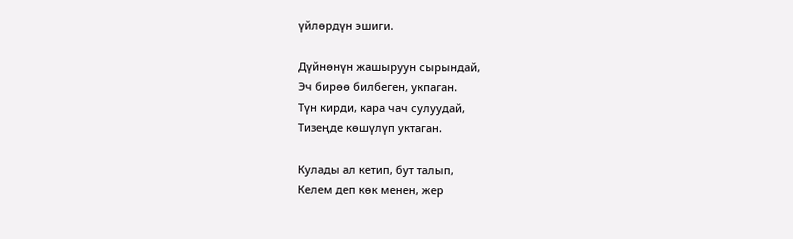үйлөрдүн эшиги.

Дүйнөнүн жашыруун сырындай,
Эч бирөө билбеген, укпаган.
Түн кирди, кара чач сулуудай,
Тизеңде көшүлүп уктаган.

Кулады ал кетип, бут талып,
Келем деп көк менен, жер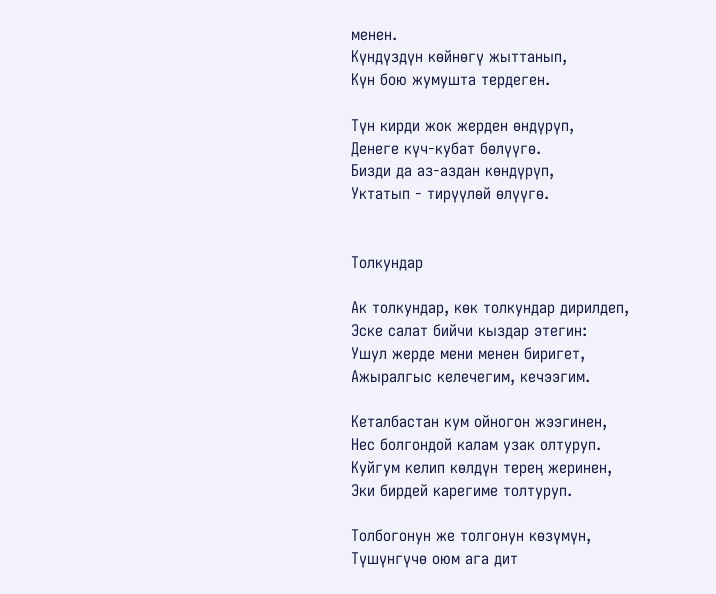менен.
Күндүздүн көйнөгү жыттанып,
Күн бою жумушта тердеген.

Түн кирди жок жерден өндүрүп,
Денеге күч-кубат бөлүүгө.
Бизди да аз-аздан көндүрүп,
Уктатып - тирүүлөй өлүүгө.


Толкундар

Ак толкундар, көк толкундар дирилдеп,
Эске салат бийчи кыздар этегин:
Ушул жерде мени менен биригет,
Ажыралгыс келечегим, кечээгим.

Кеталбастан кум ойногон жээгинен,
Нес болгондой калам узак олтуруп.
Куйгум келип көлдүн терең жеринен,
Эки бирдей карегиме толтуруп.

Толбогонун же толгонун көзүмүн,
Түшүнгүчө оюм ага дит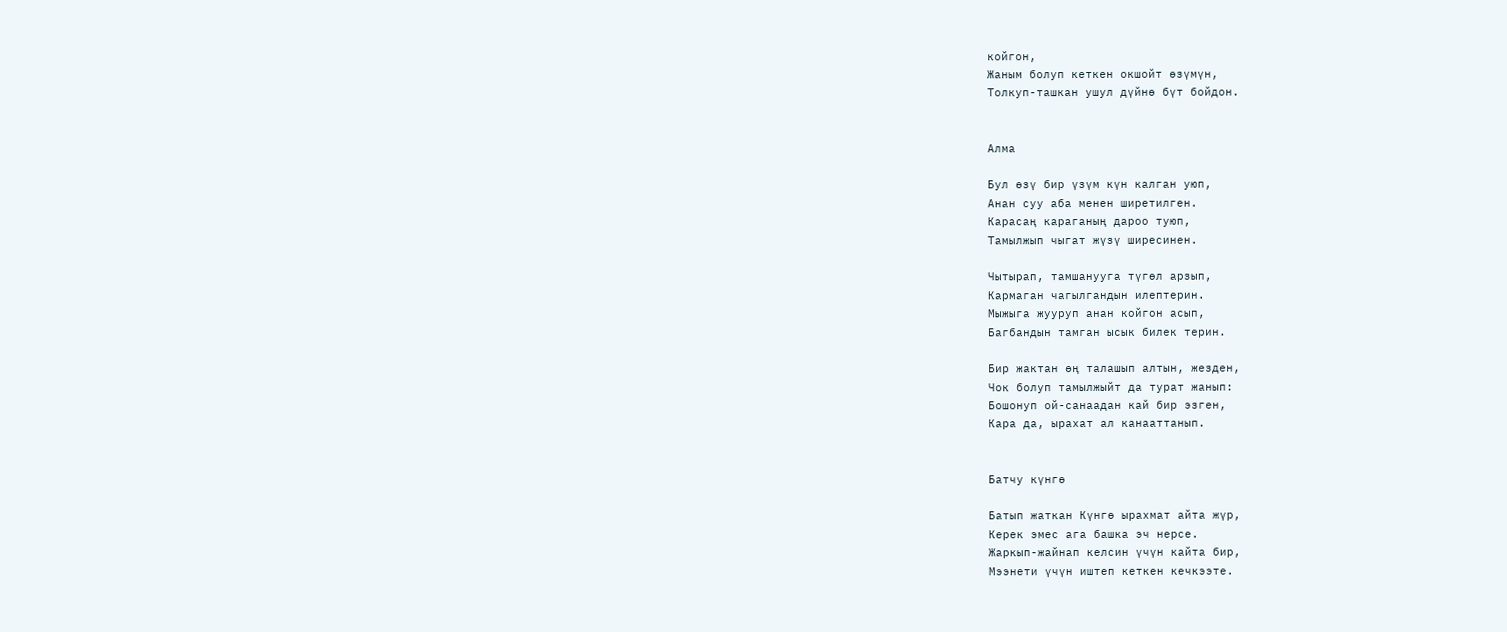койгон,
Жаным болуп кеткен окшойт өзүмүн,
Толкуп-ташкан ушул дүйнө бүт бойдон.


Алма

Бул өзү бир үзүм күн калган уюп,
Анан суу аба менен ширетилген.
Карасаң караганың дароо туюп,
Тамылжып чыгат жүзү ширесинен.

Чытырап, тамшанууга түгөл арзып,
Кармаган чагылгандын илептерин.
Мыжыга жууруп анан койгон асып,
Багбандын тамган ысык билек терин.

Бир жактан өң талашып алтын, жезден,
Чок болуп тамылжыйт да турат жанып:
Бошонуп ой-санаадан кай бир эзген,
Кара да, ырахат ал канааттанып.


Батчу күнгө

Батып жаткан Күнгө ырахмат айта жүр,
Керек эмес ага башка эч нерсе.
Жаркып-жайнап келсин үчүн кайта бир,
Мээнети үчүн иштеп кеткен кечкээте.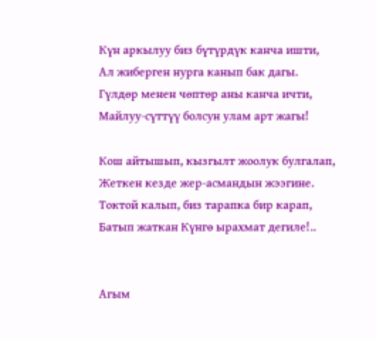Күн аркылуу биз бүтүрдүк канча ишти,
Ал жиберген нурга канып бак дагы.
Гүлдөр менен чөптөр аны канча ичти,
Майлуу-сүттүү болсун улам арт жагы!

Кош айтышып, кызгылт жоолук булгалап,
Жеткен кезде жер-асмандын жээгине.
Токтой калып, биз тарапка бир карап,
Батып жаткан Күнгө ырахмат дегиле!..


Агым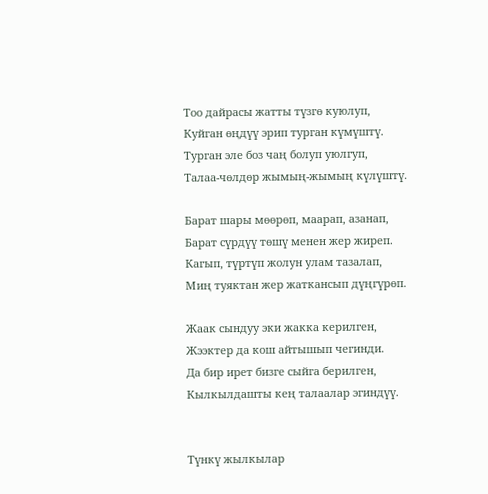Тоо дайрасы жатты түзгө куюлуп,
Куйган өңдүү эрип турган күмүштү.
Турган эле боз чаң болуп уюлгуп,
Талаа-чөлдөр жымың-жымың күлүштү.

Барат шары мөөрөп, маарап, азанап,
Барат сүрдүү төшү менен жер жиреп.
Кагып, түртүп жолун улам тазалап,
Миң туяктан жер жаткансып дүңгүрөп.

Жаак сындуу эки жакка керилген,
Жээктер да кош айтышып чегинди.
Да бир ирет бизге сыйга берилген,
Кылкылдашты кең талаалар эгиндүү.


Түнкү жылкылар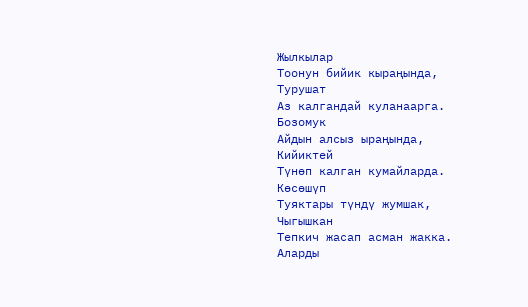Жылкылар
Тоонун бийик кыраңында,
Турушат
Аз калгандай куланаарга.
Бозомук
Айдын алсыз ыраңында,
Кийиктей
Түнөп калган кумайларда.
Көсөшүп
Туяктары түндү жумшак,
Чыгышкан
Тепкич жасап асман жакка.
Аларды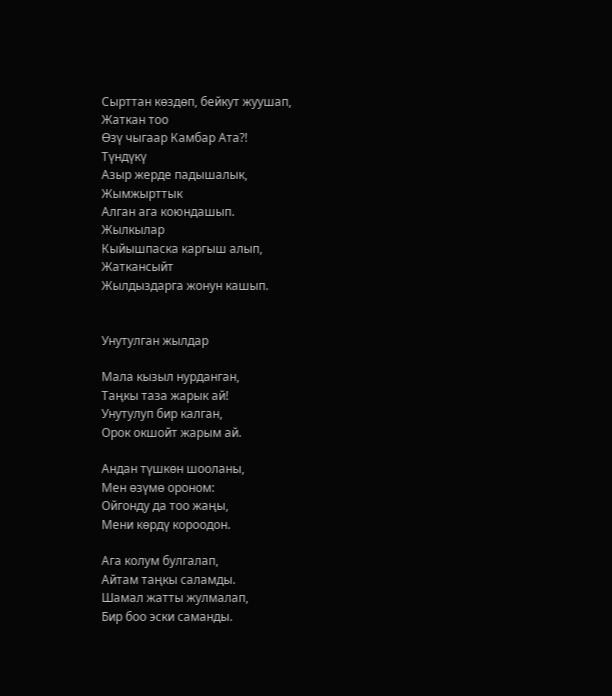Сырттан көздөп, бейкут жуушап,
Жаткан тоо
Өзү чыгаар Камбар Ата?!
Түндүкү
Азыр жерде падышалык,
Жымжырттык
Алган ага коюндашып.
Жылкылар
Кыйышпаска каргыш алып,
Жаткансыйт
Жылдыздарга жонун кашып.


Унутулган жылдар

Мала кызыл нурданган,
Таңкы таза жарык ай!
Унутулуп бир калган,
Орок окшойт жарым ай.

Андан түшкөн шооланы,
Мен өзүмө ороном:
Ойгонду да тоо жаңы,
Мени көрдү короодон.

Ага колум булгалап,
Айтам таңкы саламды.
Шамал жатты жулмалап,
Бир боо эски саманды.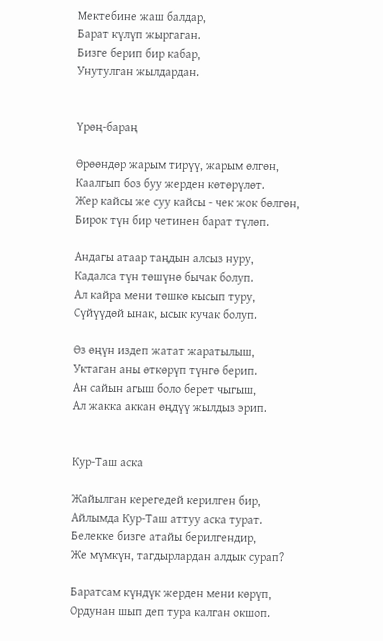Мектебине жаш балдар,
Барат күлүп жыргаган.
Бизге берип бир кабар,
Унутулган жылдардан.


Үрөң-бараң

Өрөөндөр жарым тирүү, жарым өлгөн,
Каалгып боз буу жерден көтөрүлөт.
Жер кайсы же суу кайсы - чек жок бөлгөн,
Бирок түн бир четинен барат түлөп.

Андагы атаар таңдын алсыз нуру,
Кадалса түн төшүнө бычак болуп.
Ал кайра мени төшкө кысып туру,
Сүйүүдөй ынак, ысык кучак болуп.

Өз өңүн издеп жатат жаратылыш,
Уктаган аны өткөрүп түнгө берип.
Ан сайын агыш боло берет чыгыш,
Ал жакка аккан өңдүү жылдыз эрип.


Кур-Таш аска

Жайылган керегедей керилген бир,
Айлымда Кур-Таш аттуу аска турат.
Белекке бизге атайы берилгендир,
Же мүмкүн, тагдырлардан алдык сурап?

Баратсам күндүк жерден мени көрүп,
Ордунан шып деп тура калган окшоп.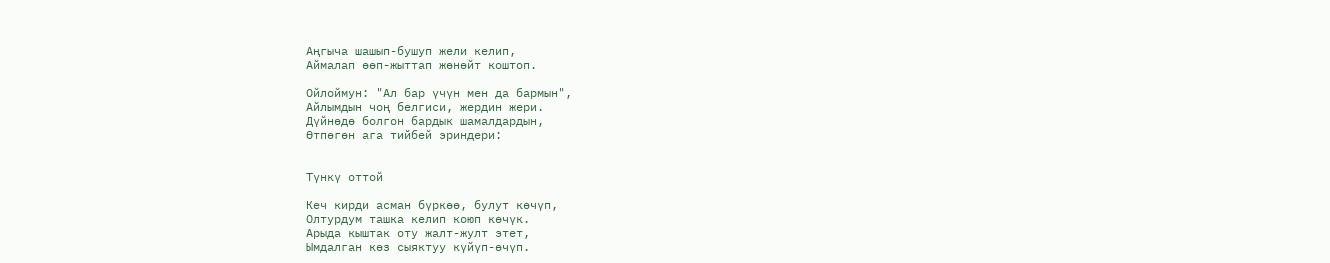Аңгыча шашып-бушуп жели келип,
Аймалап өөп-жыттап жөнөйт коштоп.

Ойлоймун: "Ал бар үчүн мен да бармын",
Айлымдын чоң белгиси, жердин жери.
Дүйнөдө болгон бардык шамалдардын,
Өтпөгөн ага тийбей эриндери:


Түнкү оттой

Кеч кирди асман бүркөө, булут көчүп,
Олтурдум ташка келип коюп көчүк.
Арыда кыштак оту жалт-жулт этет,
Ымдалган көз сыяктуу күйүп-өчүп.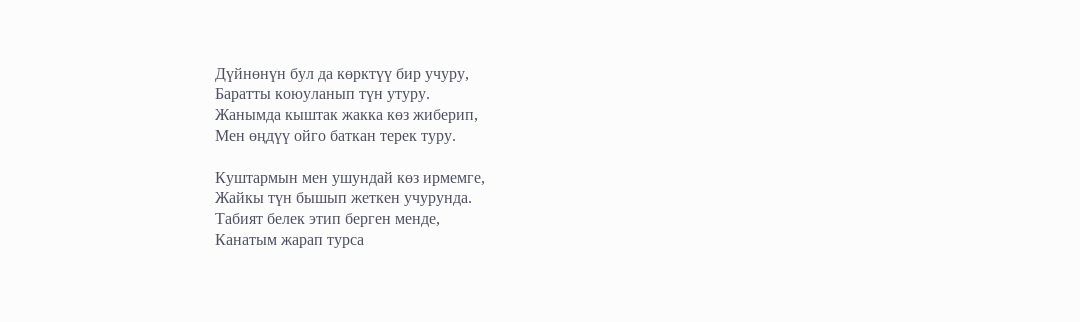Дүйнөнүн бул да көрктүү бир учуру,
Баратты коюуланып түн утуру.
Жанымда кыштак жакка көз жиберип,
Мен өңдүү ойго баткан терек туру.

Куштармын мен ушундай көз ирмемге,
Жайкы түн бышып жеткен учурунда.
Табият белек этип берген менде,
Канатым жарап турса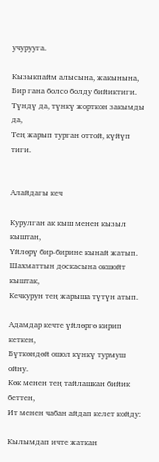учурууга.

Кызыкпайм алысына, жакынына,
Бир гана болсо болду бийиктиги.
Түндү да, түнкү жорткон закымды да,
Тең жарып турган оттой, күйүп тиги.


Алайдагы кеч

Курулган ак кыш менен кызыл кыштан,
Үйлөрү бир-бирине кынай жатып.
Шахматтын доскасына окшойт кыштак,
Кечкурун тең жарыша түтүн атып.

Адамдар кечте үйлөргө кирип кеткен,
Бүткөндөй ошол күнкү турмуш ойну.
Көк менен тең тайлашкан бийик беттен,
Ит менен чабан айдап келет койду:

Кылымдап ичте жаткан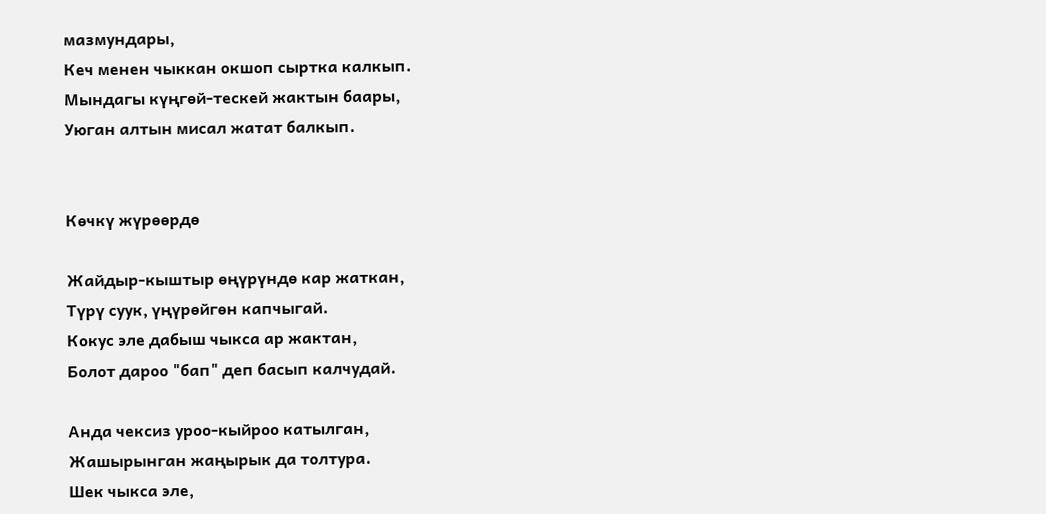мазмундары,
Кеч менен чыккан окшоп сыртка калкып.
Мындагы күңгөй-тескей жактын баары,
Уюган алтын мисал жатат балкып.


Көчкү жүрөөрдө

Жайдыр-кыштыр өңүрүндө кар жаткан,
Түрү суук, үңүрөйгөн капчыгай.
Кокус эле дабыш чыкса ар жактан,
Болот дароо "бап" деп басып калчудай.

Анда чексиз уроо-кыйроо катылган,
Жашырынган жаңырык да толтура.
Шек чыкса эле,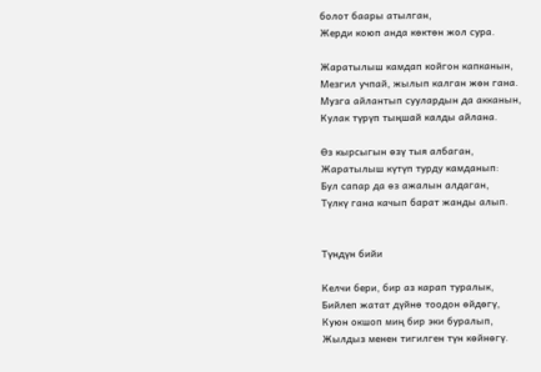болот баары атылган,
Жерди коюп анда көктөн жол сура.

Жаратылыш камдап койгон капканын,
Мезгил учпай, жылып калган жөн гана.
Музга айлантып суулардын да акканын,
Кулак түрүп тыңшай калды айлана.

Өз кырсыгын өзү тыя албаган,
Жаратылыш күтүп турду камданып:
Бул сапар да өз ажалын алдаган,
Түлкү гана качып барат жанды алып.


Түндүн бийи

Келчи бери, бир аз карап туралык,
Бийлеп жатат дүйнө тоодон өйдөгү,
Куюн окшоп миң бир эки буралып,
Жылдыз менен тигилген түн көйнөгү.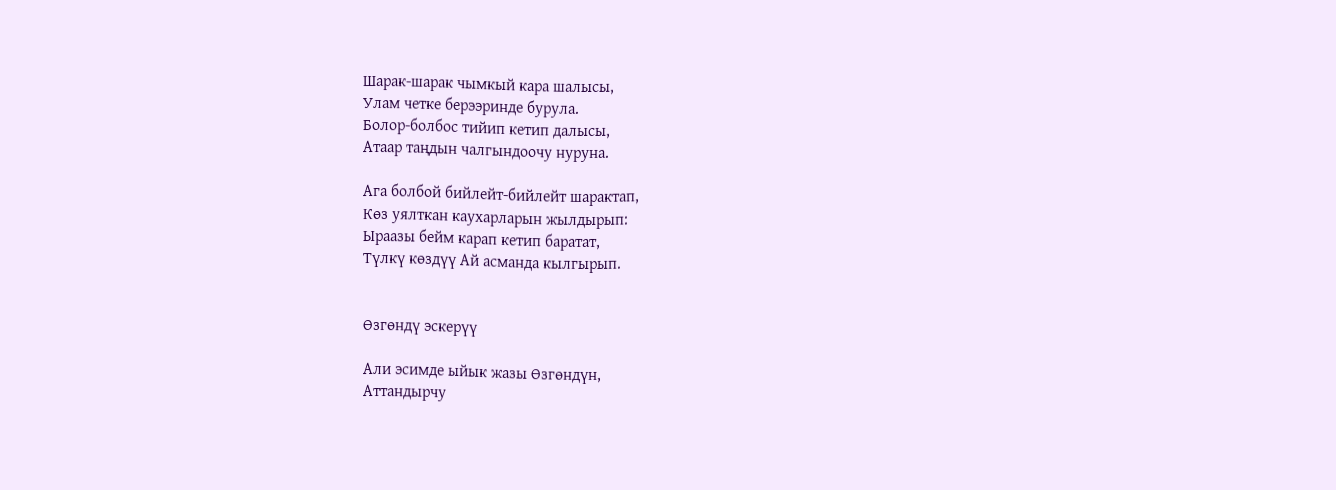Шарак-шарак чымкый кара шалысы,
Улам четке берээринде бурула.
Болор-болбос тийип кетип далысы,
Атаар таңдын чалгындоочу нуруна.

Ага болбой бийлейт-бийлейт шарактап,
Көз уялткан каухарларын жылдырып:
Ыраазы бейм карап кетип баратат,
Түлкү көздүү Ай асманда кылгырып.


Өзгөндү эскерүү

Али эсимде ыйык жазы Өзгөндүн,
Аттандырчу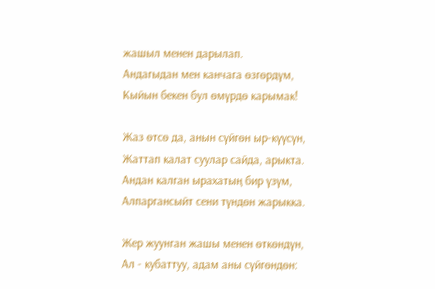жашыл менен дарылап.
Андагыдан мен канчага өзгөрдүм,
Кыйын бекен бул өмүрдө карымак!

Жаз өтсө да, анын сүйгөн ыр-күүсүн,
Жаттап калат суулар сайда, арыкта.
Андан калган ырахатың бир үзүм,
Алпаргансыйт сени түндөн жарыкка.

Жер жуунган жашы менен өткөндүн,
Ал - кубаттуу, адам аны сүйгөндөн: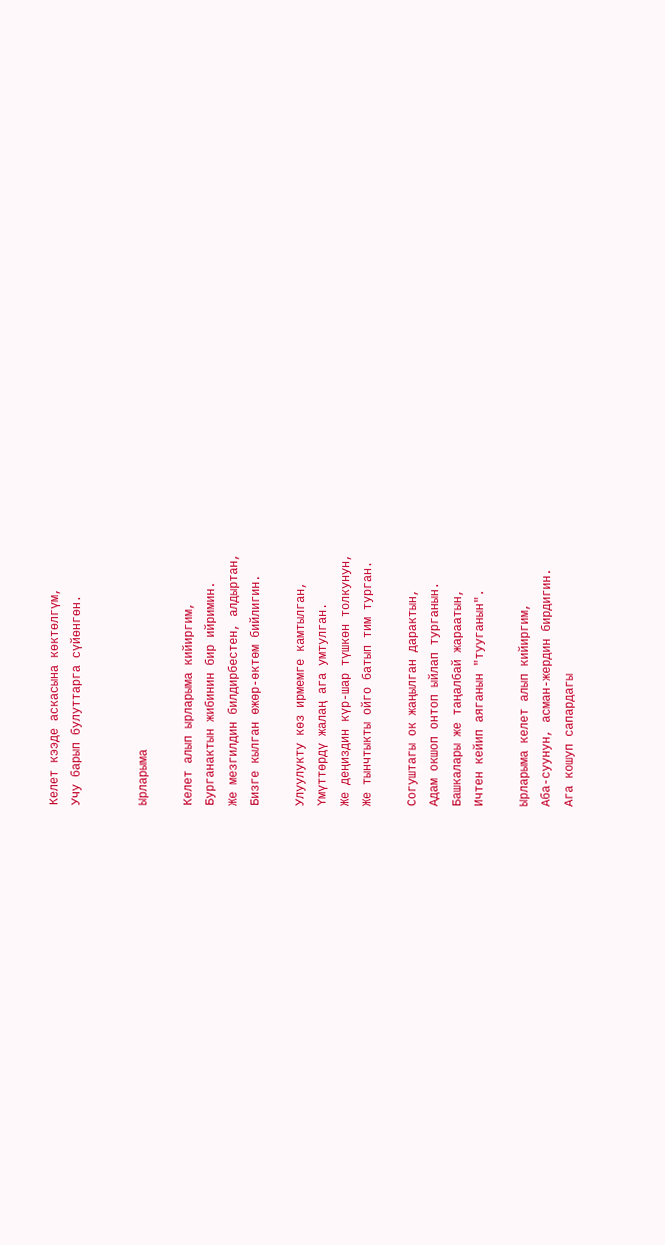Келет кээде аскасына көктөлгүм,
Учу барып булуттарга сүйөнгөн.


Ырларыма

Келет алып ырларыма кийиргим,
Бурганактын жибинин бир ийримин.
Же мезгилдин билдирбестен, алдыртан,
Бизге кылган өжөр-өктөм бийлигин.

Улуулукту көз ирмемге камтылган,
Үмүттөрдү жалаң ага умтулган.
Же деңиздин күр-шар түшкөн толкунун,
Же тынчтыкты ойго батып тим турган.

Согуштагы ок жаңылган дарактын,
Адам окшоп онтоп ыйлап турганын.
Башкалары же таңалбай жараатын,
Ичтен кейип аяганын "тууганын".

Ырларыма келет алып кийиргим,
Аба-суунун, асман-жердин бирдигин.
Ага кошуп сапардагы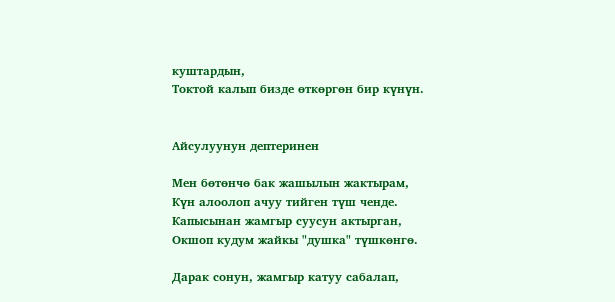куштардын,
Токтой калып бизде өткөргөн бир күнүн.


Айсулуунун дептеринен

Мен бөтөнчө бак жашылын жактырам,
Күн алоолоп ачуу тийген түш ченде.
Капысынан жамгыр суусун актырган,
Окшоп кудум жайкы "душка" түшкөнгө.

Дарак сонун, жамгыр катуу сабалап,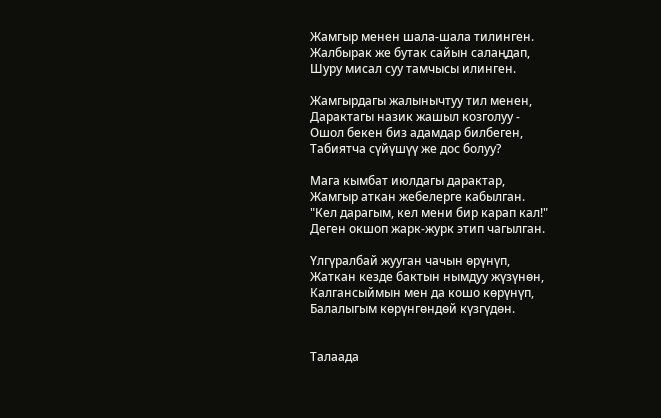Жамгыр менен шала-шала тилинген.
Жалбырак же бутак сайын салаңдап,
Шуру мисал суу тамчысы илинген.

Жамгырдагы жалынычтуу тил менен,
Дарактагы назик жашыл козголуу -
Ошол бекен биз адамдар билбеген,
Табиятча сүйүшүү же дос болуу?

Мага кымбат июлдагы дарактар,
Жамгыр аткан жебелерге кабылган.
"Кел дарагым, кел мени бир карап кал!"
Деген окшоп жарк-журк этип чагылган.

Үлгүралбай жууган чачын өрүнүп,
Жаткан кезде бактын нымдуу жүзүнөн,
Калгансыймын мен да кошо көрүнүп,
Балалыгым көрүнгөндөй күзгүдөн.


Талаада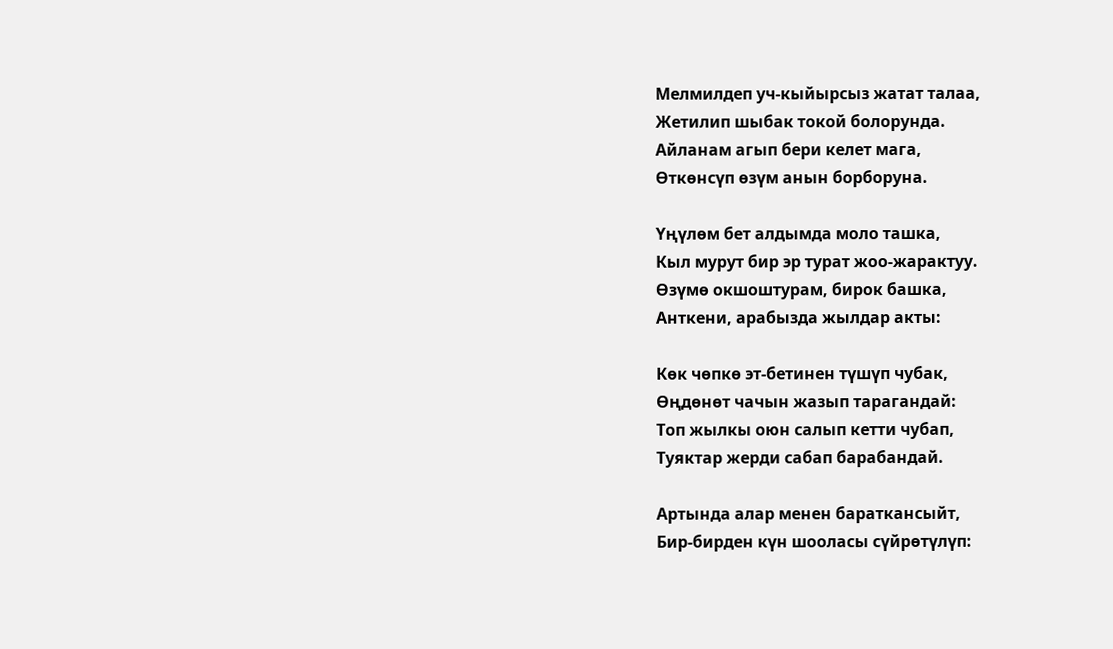Мелмилдеп уч-кыйырсыз жатат талаа,
Жетилип шыбак токой болорунда.
Айланам агып бери келет мага,
Өткөнсүп өзүм анын борборуна.

Үңүлөм бет алдымда моло ташка,
Кыл мурут бир эр турат жоо-жарактуу.
Өзүмө окшоштурам, бирок башка,
Анткени, арабызда жылдар акты:

Көк чөпкө эт-бетинен түшүп чубак,
Өңдөнөт чачын жазып тарагандай:
Топ жылкы оюн салып кетти чубап,
Туяктар жерди сабап барабандай.

Артында алар менен бараткансыйт,
Бир-бирден күн шооласы сүйрөтүлүп: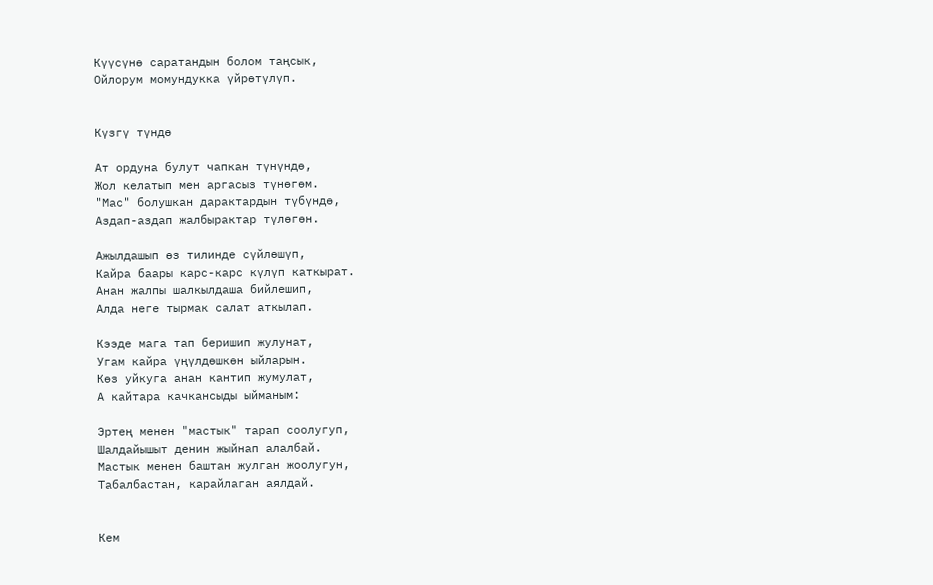Күүсүнө саратандын болом таңсык,
Ойлорум момундукка үйрөтүлүп.


Күзгү түндө

Ат ордуна булут чапкан түнүндө,
Жол келатып мен аргасыз түнөгөм.
"Мас" болушкан дарактардын түбүндө,
Аздап-аздап жалбырактар түлөгөн.

Ажылдашып өз тилинде сүйлөшүп,
Кайра баары карс-карс күлүп каткырат.
Анан жалпы шалкылдаша бийлешип,
Алда неге тырмак салат аткылап.

Кээде мага тап беришип жулунат,
Угам кайра үңүлдөшкөн ыйларын.
Көз уйкуга анан кантип жумулат,
А кайтара качкансыды ыйманым:

Эртең менен "мастык" тарап соолугуп,
Шалдайышыт денин жыйнап алалбай.
Мастык менен баштан жулган жоолугун,
Табалбастан, карайлаган аялдай.


Кем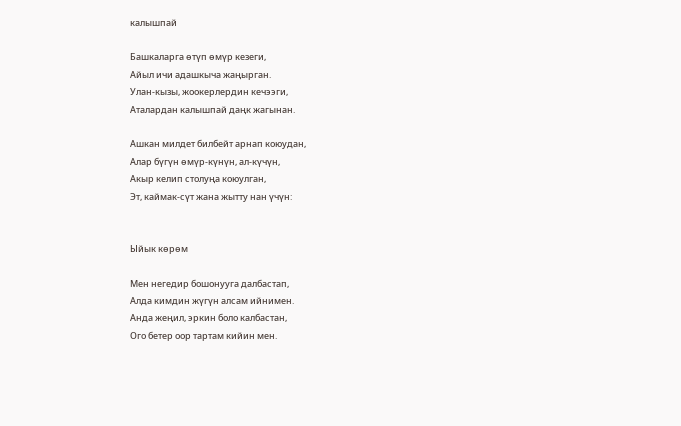калышпай

Башкаларга өтүп өмүр кезеги,
Айыл ичи адашкыча жаңырган.
Улан-кызы, жоокерлердин кечээги,
Аталардан калышпай даңк жагынан.

Ашкан милдет билбейт арнап коюудан,
Алар бүгүн өмүр-күнүн, ал-күчүн,
Акыр келип столуңа коюулган,
Эт, каймак-сүт жана жытту нан үчүн:


Ыйык көрөм

Мен негедир бошонууга далбастап,
Алда кимдин жүгүн алсам ийнимен.
Анда жеңил, эркин боло калбастан,
Ого бетер оор тартам кийин мен.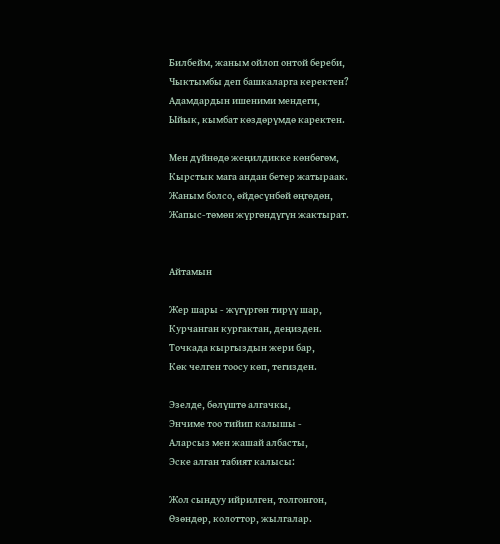Билбейм, жаным ойлоп онтой береби,
Чыктымбы деп башкаларга керектен?
Адамдардын ишеними мендеги,
Ыйык, кымбат көздөрүмдө каректен.

Мен дүйнөдө жеңилдикке көнбөгөм,
Кырстык мага андан бетер жатыраак.
Жаным болсо, өйдөсүнбөй өңгөдөн,
Жапыс-төмөн жүргөндүгүн жактырат.


Айтамын

Жер шары - жүгүргөн тирүү шар,
Курчанган кургактан, деңизден.
Точкада кыргыздын жери бар,
Көк челген тоосу көп, тегизден.

Эзелде, бөлүштө алгачкы,
Энчиме тоо тийип калышы -
Аларсыз мен жашай албасты,
Эске алган табият калысы:

Жол сындуу ийрилген, толгонгон,
Өзөндөр, колоттор, жылгалар.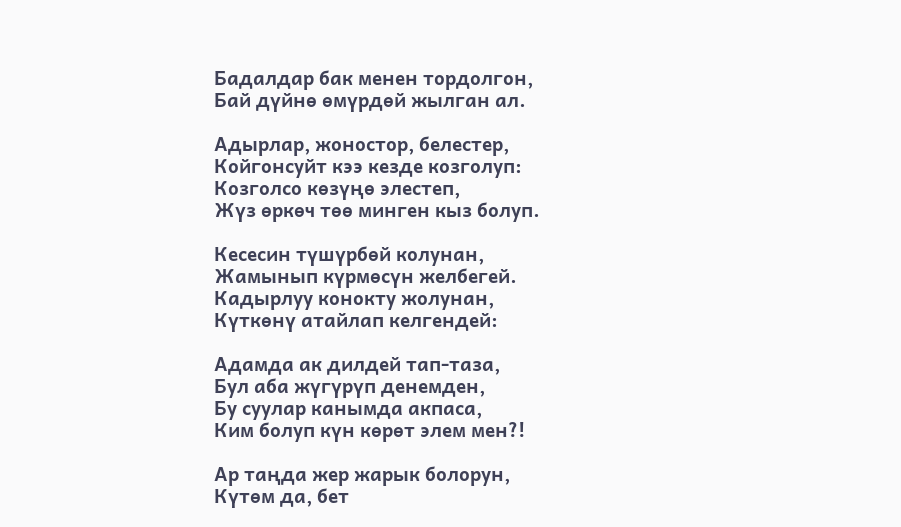Бадалдар бак менен тордолгон,
Бай дүйнө өмүрдөй жылган ал.

Адырлар, жоностор, белестер,
Койгонсуйт кээ кезде козголуп:
Козголсо көзүңө элестеп,
Жүз өркөч төө минген кыз болуп.

Кесесин түшүрбөй колунан,
Жамынып күрмөсүн желбегей.
Кадырлуу конокту жолунан,
Күткөнү атайлап келгендей:

Адамда ак дилдей тап-таза,
Бул аба жүгүрүп денемден,
Бу суулар канымда акпаса,
Ким болуп күн көрөт элем мен?!

Ар таңда жер жарык болорун,
Күтөм да, бет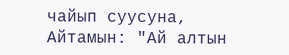чайып суусуна,
Айтамын: "Ай алтын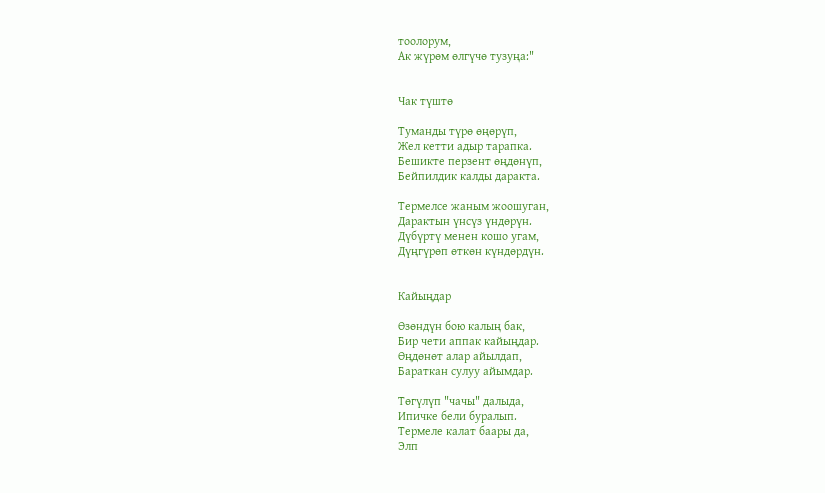тоолорум,
Ак жүрөм өлгүчө тузуңа:"


Чак түштө

Туманды түрө өңөрүп,
Жел кетти адыр тарапка.
Бешикте перзент өңдөнүп,
Бейпилдик калды даракта.

Термелсе жаным жоошуган,
Дарактын үнсүз үндөрүн.
Дүбүртү менен кошо угам,
Дүңгүрөп өткөн күндөрдүн.


Кайыңдар

Өзөндүн бою калың бак,
Бир чети аппак кайыңдар.
Өңдөнөт алар айылдап,
Бараткан сулуу айымдар.

Төгүлүп "чачы" далыда,
Ипичке бели буралып.
Термеле калат баары да,
Элп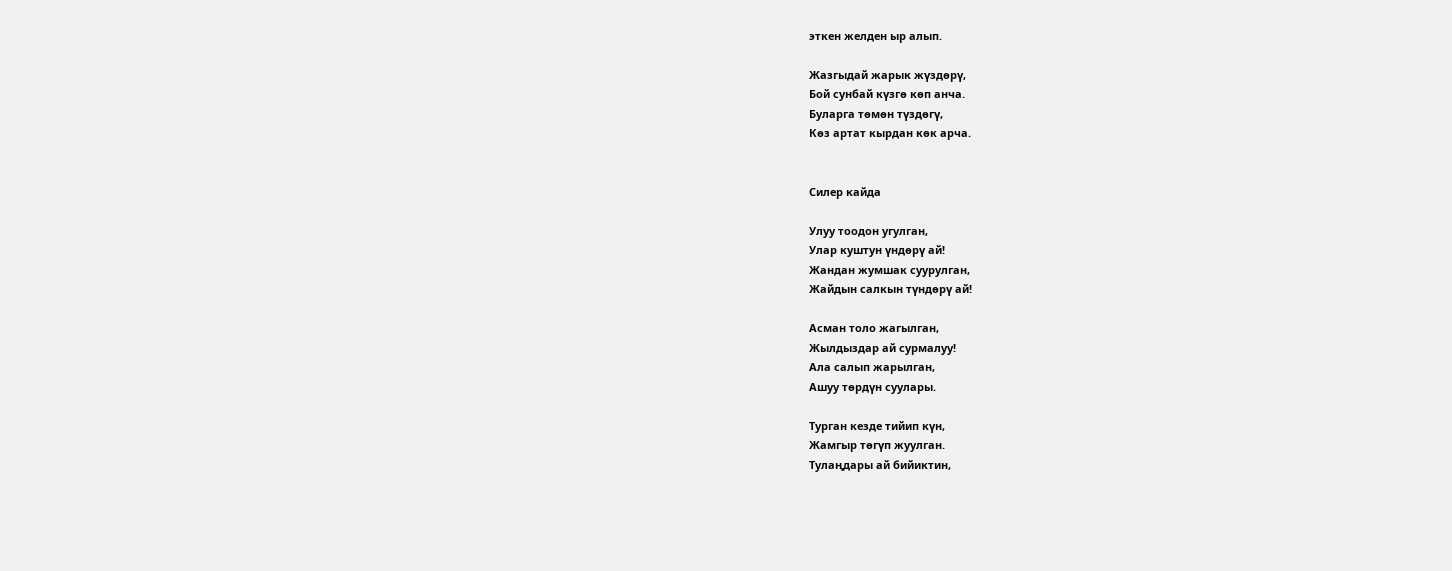эткен желден ыр алып.

Жазгыдай жарык жүздөрү,
Бой сунбай күзгө көп анча.
Буларга төмөн түздөгү,
Көз артат кырдан көк арча.


Силер кайда

Улуу тоодон угулган,
Улар куштун үндөрү ай!
Жандан жумшак суурулган,
Жайдын салкын түндөрү ай!

Асман толо жагылган,
Жылдыздар ай сурмалуу!
Ала салып жарылган,
Ашуу төрдүн суулары.

Турган кезде тийип күн,
Жамгыр төгүп жуулган.
Тулаңдары ай бийиктин,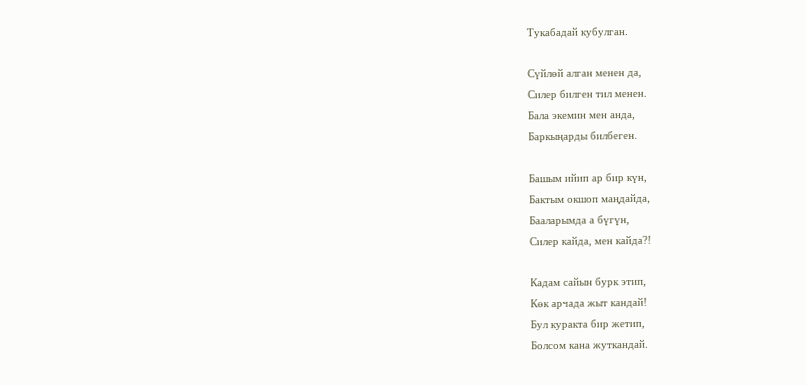Тукабадай кубулган.

Сүйлөй алган менен да,
Силер билген тил менен.
Бала экемин мен анда,
Баркыңарды билбеген.

Башым ийип ар бир күн,
Бактым окшоп маңдайда,
Бааларымда а бүгүн,
Силер кайда, мен кайда?!

Кадам сайын бурк этип,
Көк арчада жыт кандай!
Бул куракта бир жетип,
Болсом кана жуткандай.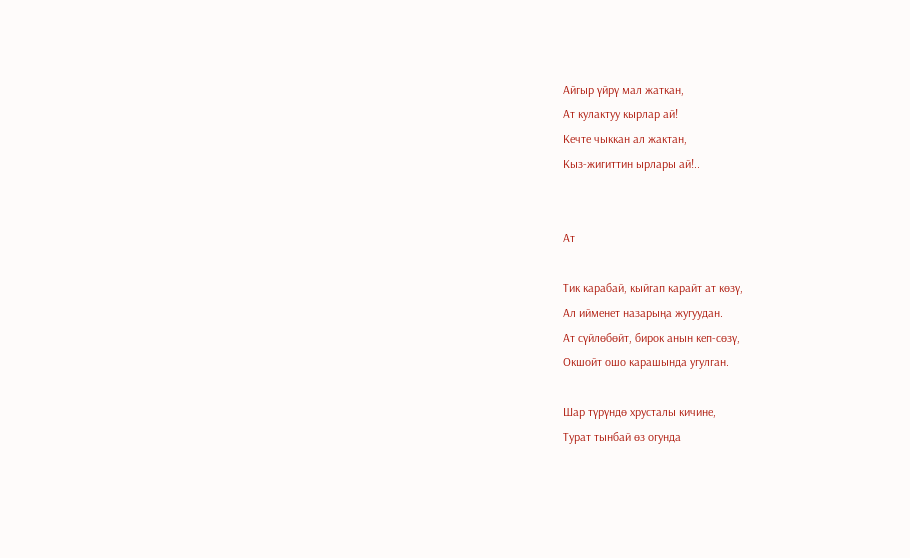Айгыр үйрү мал жаткан,
Ат кулактуу кырлар ай!
Кечте чыккан ал жактан,
Кыз-жигиттин ырлары ай!..


Ат

Тик карабай, кыйгап карайт ат көзү,
Ал ийменет назарыңа жугуудан.
Ат сүйлөбөйт, бирок анын кеп-сөзү,
Окшойт ошо карашында угулган.

Шар түрүндө хрусталы кичине,
Турат тынбай өз огунда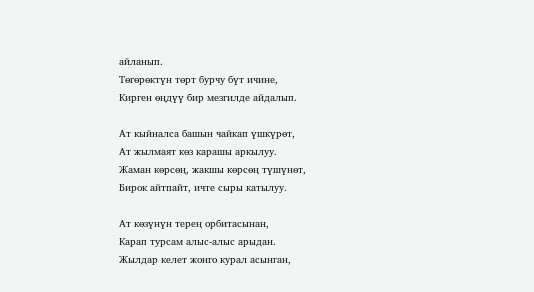айланып.
Төгөрөктүн төрт бурчу бүт ичине,
Кирген өңдүү бир мезгилде айдалып.

Ат кыйналса башын чайкап үшкүрөт,
Ат жылмаят көз карашы аркылуу.
Жаман көрсөң, жакшы көрсөң түшүнөт,
Бирок айтпайт, ичте сыры катылуу.

Ат көзүнүн терең орбитасынан,
Карап турсам алыс-алыс арыдан.
Жылдар келет жонго курал асынган,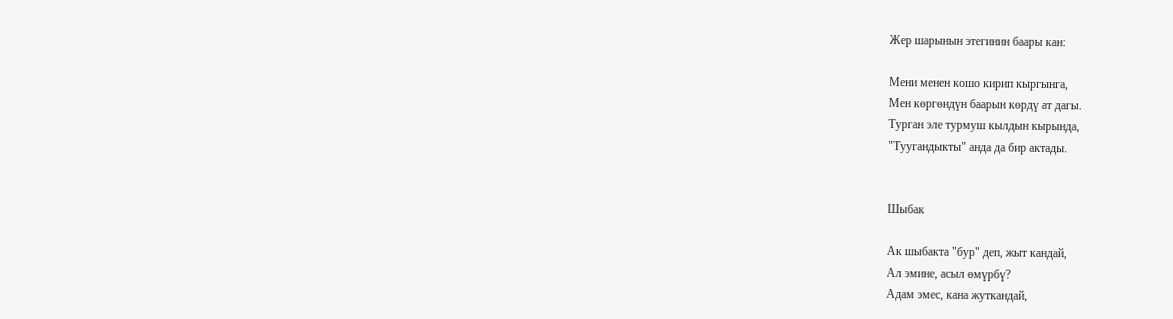Жер шарынын этегинин баары кан:

Мени менен кошо кирип кыргынга,
Мен көргөндүн баарын көрдү ат дагы.
Турган эле турмуш кылдын кырында,
"Туугандыкты" анда да бир актады.


Шыбак

Ак шыбакта "бур" деп, жыт кандай,
Ал эмине, асыл өмүрбү?
Адам эмес, кана жуткандай,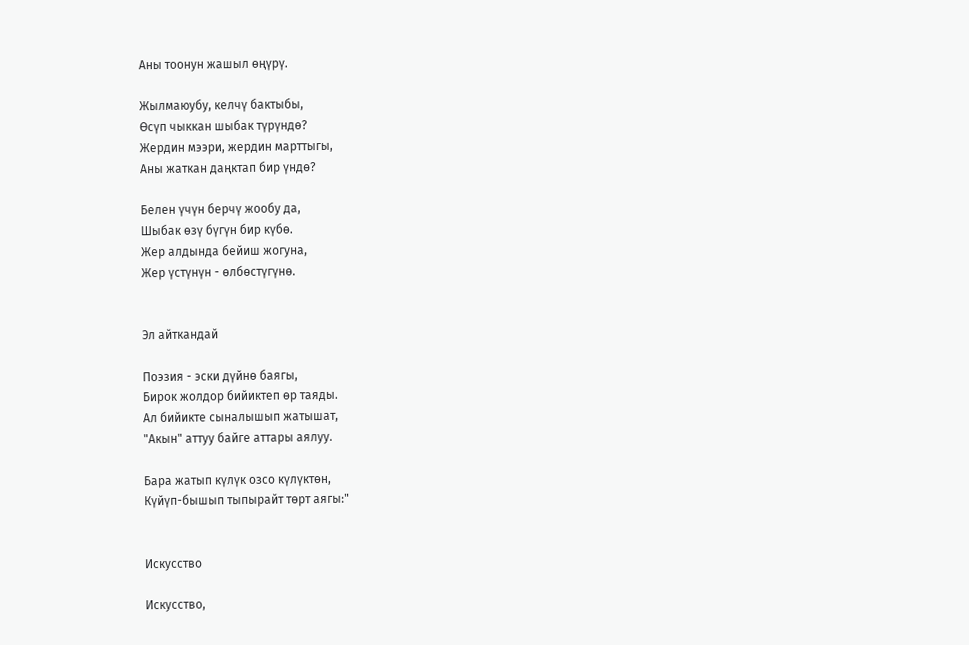Аны тоонун жашыл өңүрү.

Жылмаюубу, келчү бактыбы,
Өсүп чыккан шыбак түрүндө?
Жердин мээри, жердин марттыгы,
Аны жаткан даңктап бир үндө?

Белен үчүн берчү жообу да,
Шыбак өзү бүгүн бир күбө.
Жер алдында бейиш жогуна,
Жер үстүнүн - өлбөстүгүнө.


Эл айткандай

Поэзия - эски дүйнө баягы,
Бирок жолдор бийиктеп өр таяды.
Ал бийикте сыналышып жатышат,
"Акын" аттуу байге аттары аялуу.

Бара жатып күлүк озсо күлүктөн,
Күйүп-бышып тыпырайт төрт аягы:"


Искусство

Искусство,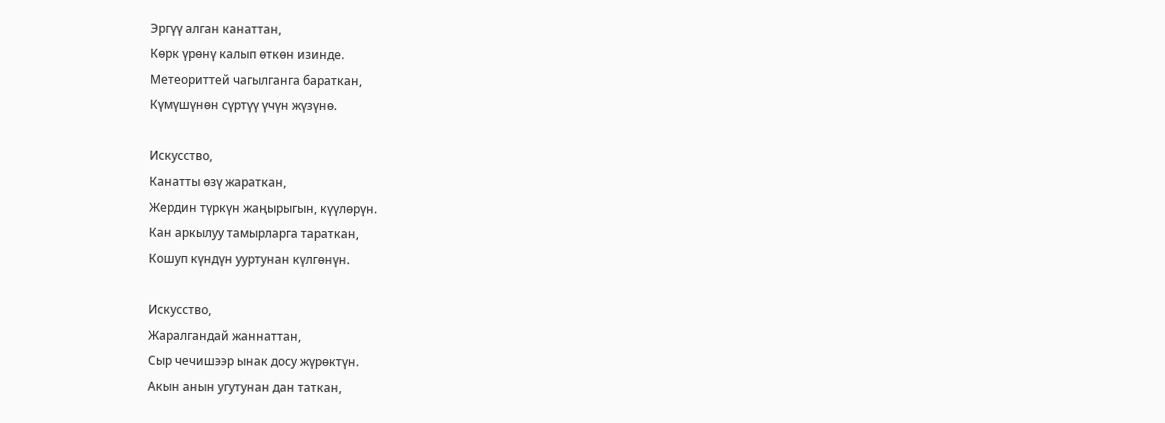Эргүү алган канаттан,
Көрк үрөнү калып өткөн изинде.
Метеориттей чагылганга бараткан,
Күмүшүнөн сүртүү үчүн жүзүнө.

Искусство,
Канатты өзү жараткан,
Жердин түркүн жаңырыгын, күүлөрүн.
Кан аркылуу тамырларга тараткан,
Кошуп күндүн ууртунан күлгөнүн.

Искусство,
Жаралгандай жаннаттан,
Сыр чечишээр ынак досу жүрөктүн.
Акын анын угутунан дан таткан,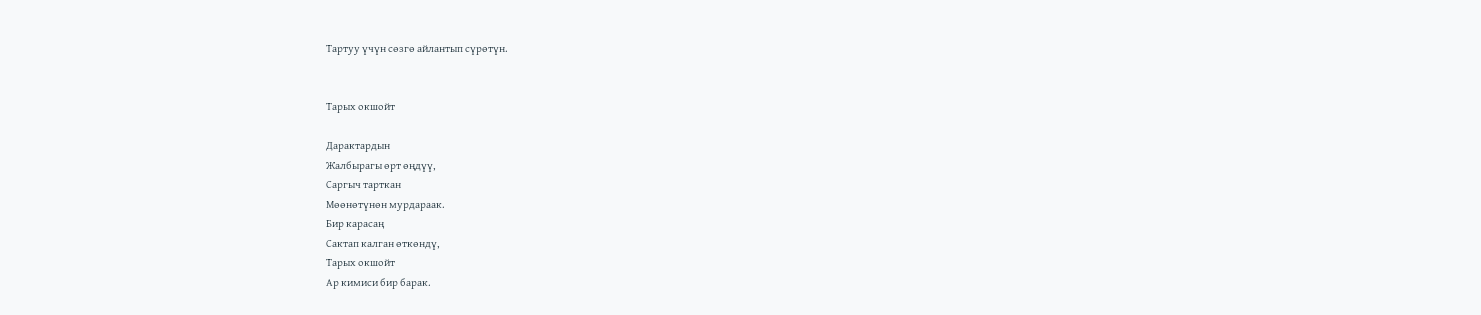Тартуу үчүн сөзгө айлантып сүрөтүн.


Тарых окшойт

Дарактардын
Жалбырагы өрт өңдүү,
Саргыч тарткан
Мөөнөтүнөн мурдараак.
Бир карасаң
Сактап калган өткөндү,
Тарых окшойт
Ар кимиси бир барак.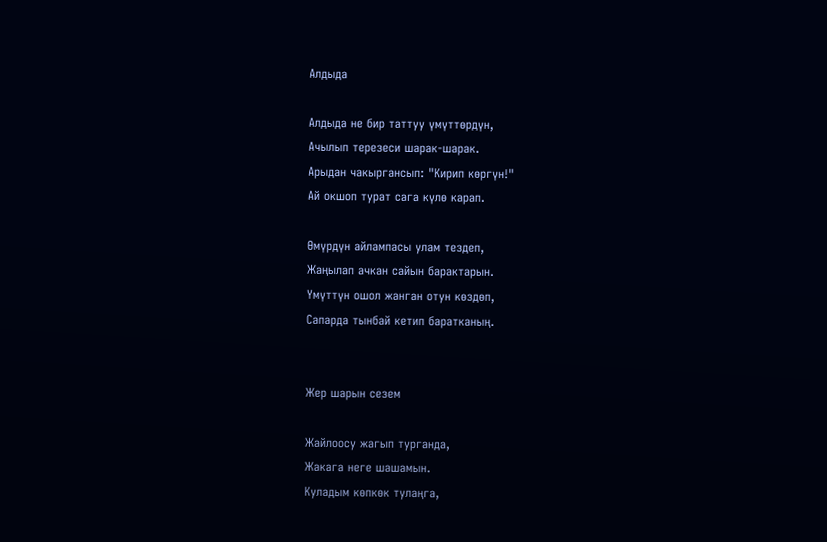Алдыда

Алдыда не бир таттуу үмүттөрдүн,
Ачылып терезеси шарак-шарак.
Арыдан чакыргансып: "Кирип көргүн!"
Ай окшоп турат сага күлө карап.

Өмүрдүн айлампасы улам тездеп,
Жаңылап ачкан сайын барактарын.
Үмүттүн ошол жанган отун көздөп,
Сапарда тынбай кетип баратканың.


Жер шарын сезем

Жайлоосу жагып турганда,
Жакага неге шашамын.
Куладым көпкөк тулаңга,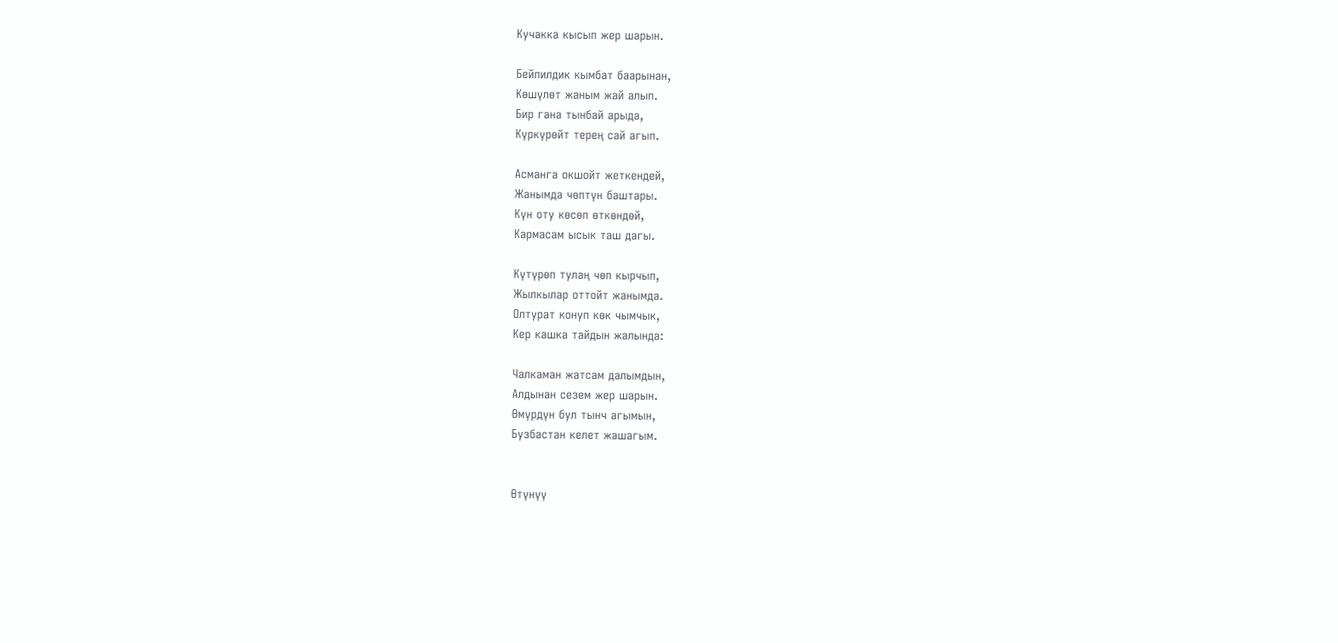Кучакка кысып жер шарын.

Бейпилдик кымбат баарынан,
Көшүлөт жаным жай алып.
Бир гана тынбай арыда,
Күркүрөйт терең сай агып.

Асманга окшойт жеткендей,
Жанымда чөптүн баштары.
Күн оту көсөп өткөндөй,
Кармасам ысык таш дагы.

Күтүрөп тулаң чөп кырчып,
Жылкылар оттойт жанымда.
Олтурат конуп көк чымчык,
Кер кашка тайдын жалында:

Чалкаман жатсам далымдын,
Алдынан сезем жер шарын.
Өмүрдүн бул тынч агымын,
Бузбастан келет жашагым.


Өтүнүү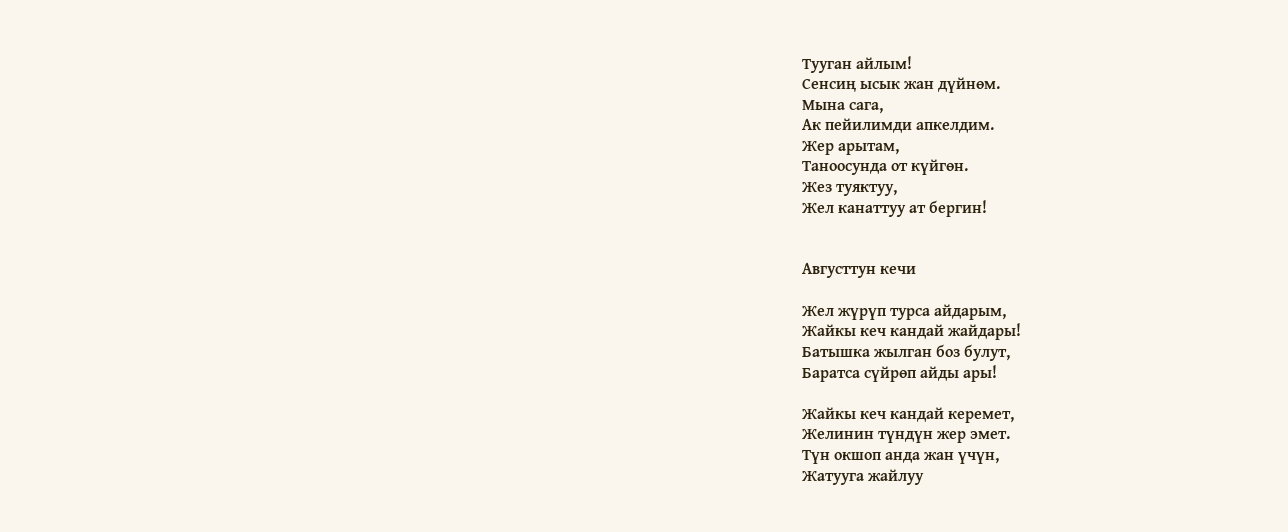Тууган айлым!
Сенсиң ысык жан дүйнөм.
Мына сага,
Ак пейилимди апкелдим.
Жер арытам,
Таноосунда от күйгөн.
Жез туяктуу,
Жел канаттуу ат бергин!


Августтун кечи

Жел жүрүп турса айдарым,
Жайкы кеч кандай жайдары!
Батышка жылган боз булут,
Баратса сүйрөп айды ары!

Жайкы кеч кандай керемет,
Желинин түндүн жер эмет.
Түн окшоп анда жан үчүн,
Жатууга жайлуу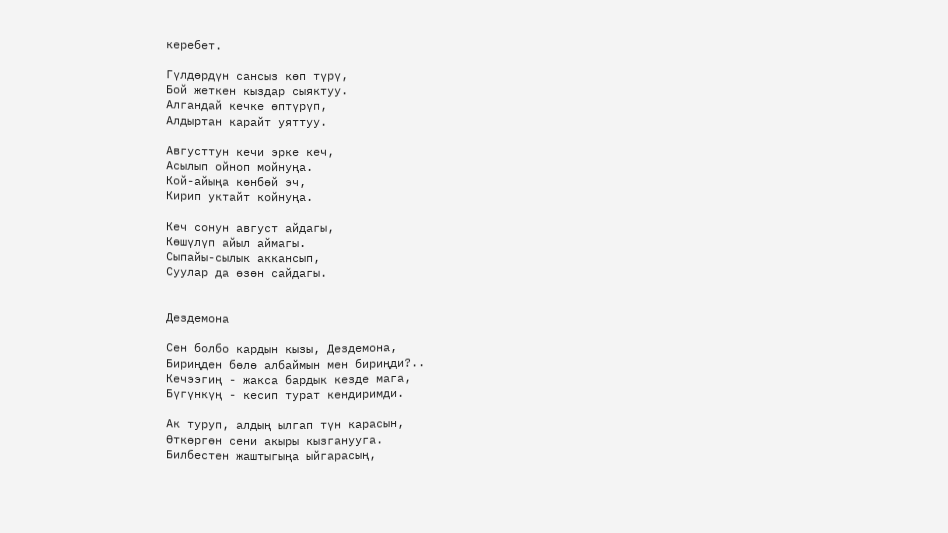керебет.

Гүлдөрдүн сансыз көп түрү,
Бой жеткен кыздар сыяктуу.
Алгандай кечке өптүрүп,
Алдыртан карайт уяттуу.

Августтун кечи эрке кеч,
Асылып ойноп мойнуңа.
Кой-айыңа көнбөй эч,
Кирип уктайт койнуңа.

Кеч сонун август айдагы,
Көшүлүп айыл аймагы.
Сыпайы-сылык аккансып,
Суулар да өзөн сайдагы.


Дездемона

Сен болбо кардын кызы, Дездемона,
Бириңден бөлө албаймын мен бириңди?..
Кечээгиң - жакса бардык кезде мага,
Бүгүнкүң - кесип турат кендиримди.

Ак туруп, алдың ылгап түн карасын,
Өткөргөн сени акыры кызганууга.
Билбестен жаштыгыңа ыйгарасың,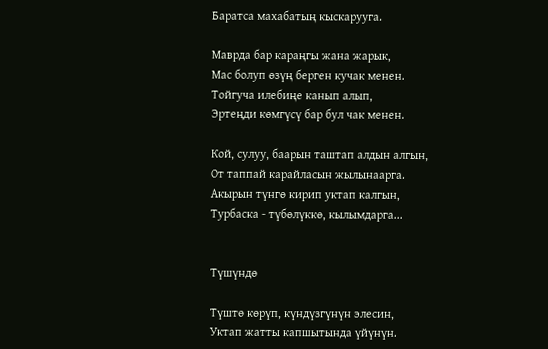Баратса махабатың кыскарууга.

Маврда бар караңгы жана жарык,
Мас болуп өзүң берген кучак менен.
Тойгуча илебиңе канып алып,
Эртеңди көмгүсү бар бул чак менен.

Кой, сулуу, баарын таштап алдын алгын,
От таппай карайласын жылынаарга.
Акырын түнгө кирип уктап калгын,
Турбаска - түбөлүккө, кылымдарга...


Түшүндө

Түштө көрүп, күндүзгүнүн элесин,
Уктап жатты капшытында үйүнүн.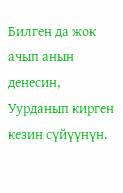Билген да жок ачып анын денесин,
Уурданып кирген кезин сүйүүнүн.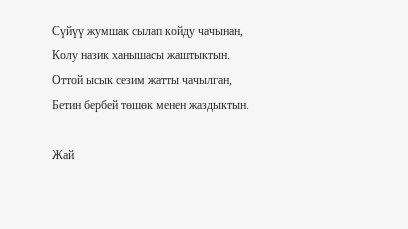Сүйүү жумшак сылап койду чачынан,
Колу назик ханышасы жаштыктын.
Оттой ысык сезим жатты чачылган,
Бетин бербей төшөк менен жаздыктын.

Жай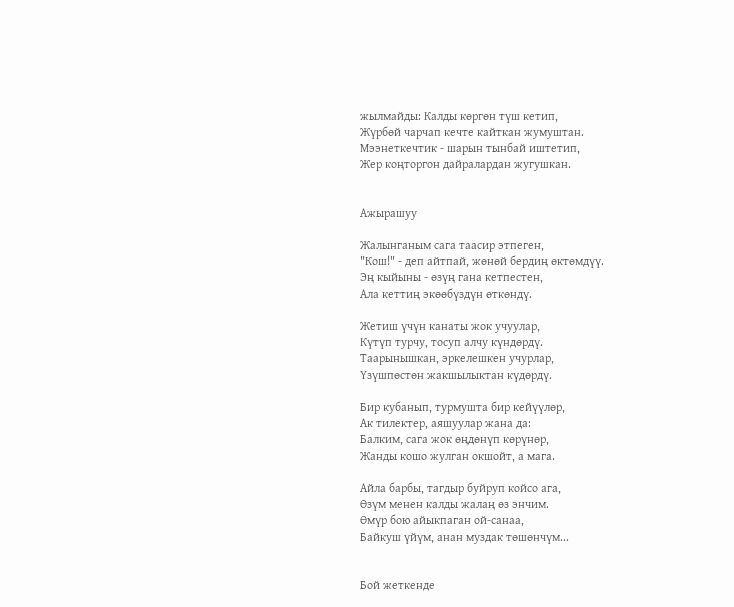жылмайды: Калды көргөн түш кетип,
Жүрбөй чарчап кечте кайткан жумуштан.
Мээнеткечтик - шарын тынбай иштетип,
Жер коңторгон дайралардан жугушкан.


Ажырашуу

Жалынганым сага таасир этпеген,
"Кош!" - деп айтпай, жөнөй бердиң өктөмдүү.
Эң кыйыны - өзүң гана кетпестен,
Ала кеттиң экөөбүздүн өткөндү.

Жетиш үчүн канаты жок учуулар,
Күтүп турчу, тосуп алчу күндөрдү.
Таарынышкан, эркелешкен учурлар,
Үзүшпөстөн жакшылыктан күдөрдү.

Бир кубанып, турмушта бир кейүүлөр,
Ак тилектер, аяшуулар жана да:
Балким, сага жок өңдөнүп көрүнөр,
Жанды кошо жулган окшойт, а мага.

Айла барбы, тагдыр буйруп койсо ага,
Өзүм менен калды жалаң өз энчим.
Өмүр бою айыкпаган ой-санаа,
Байкуш үйүм, анан муздак төшөнчүм...


Бой жеткенде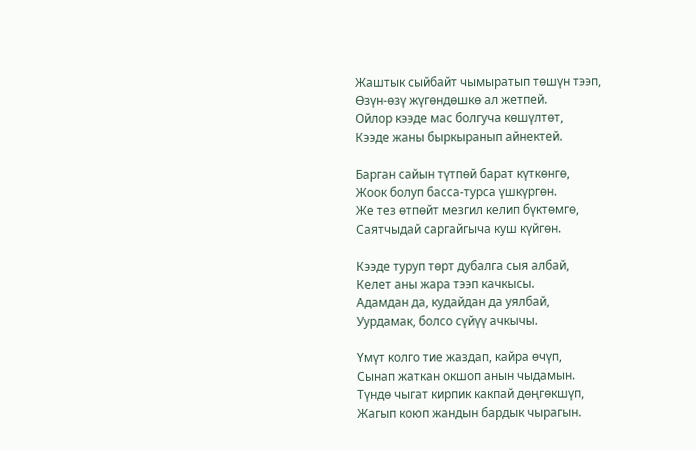Жаштык сыйбайт чымыратып төшүн тээп,
Өзүн-өзү жүгөндөшкө ал жетпей.
Ойлор кээде мас болгуча көшүлтөт,
Кээде жаны быркыранып айнектей.

Барган сайын түтпөй барат күткөнгө,
Жоок болуп басса-турса үшкүргөн.
Же тез өтпөйт мезгил келип бүктөмгө,
Саятчыдай саргайгыча куш күйгөн.

Кээде туруп төрт дубалга сыя албай,
Келет аны жара тээп качкысы.
Адамдан да, кудайдан да уялбай,
Уурдамак, болсо сүйүү ачкычы.

Үмүт колго тие жаздап, кайра өчүп,
Сынап жаткан окшоп анын чыдамын.
Түндө чыгат кирпик какпай дөңгөкшүп,
Жагып коюп жандын бардык чырагын.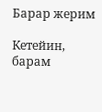Барар жерим

Кетейин, барам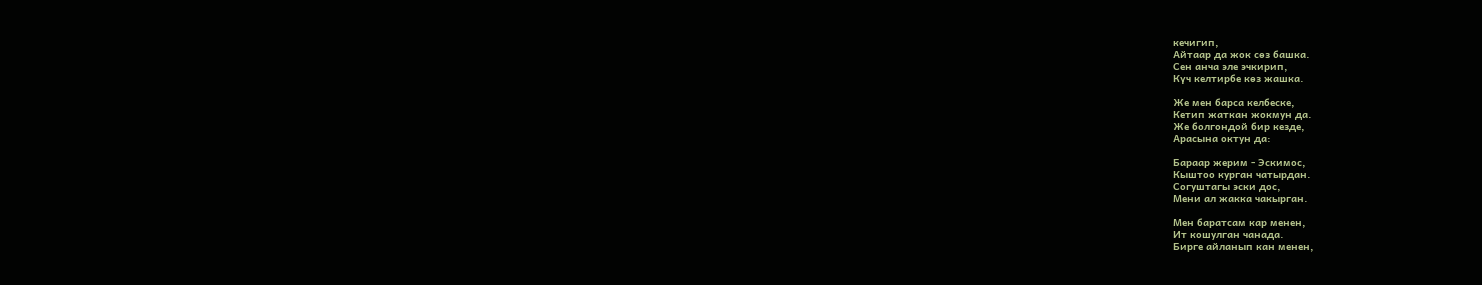кечигип,
Айтаар да жок сөз башка.
Сен анча эле эчкирип,
Күч келтирбе көз жашка.

Же мен барса келбеске,
Кетип жаткан жокмун да.
Же болгондой бир кезде,
Арасына октун да:

Бараар жерим - Эскимос,
Кыштоо курган чатырдан.
Согуштагы эски дос,
Мени ал жакка чакырган.

Мен баратсам кар менен,
Ит кошулган чанада.
Бирге айланып кан менен,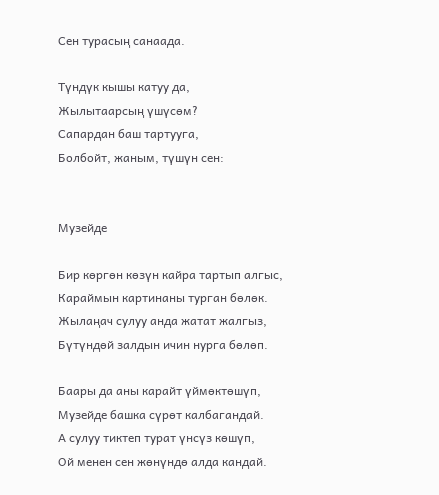Сен турасың санаада.

Түндүк кышы катуу да,
Жылытаарсың үшүсөм?
Сапардан баш тартууга,
Болбойт, жаным, түшүн сен:


Музейде

Бир көргөн көзүн кайра тартып алгыс,
Караймын картинаны турган бөлөк.
Жылаңач сулуу анда жатат жалгыз,
Бүтүндөй залдын ичин нурга бөлөп.

Баары да аны карайт үймөктөшүп,
Музейде башка сүрөт калбагандай.
А сулуу тиктеп турат үнсүз көшүп,
Ой менен сен жөнүндө алда кандай.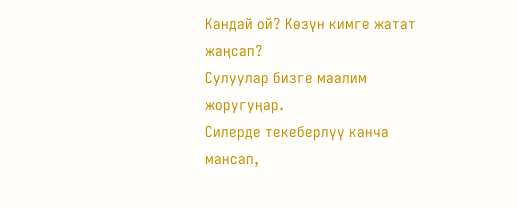Кандай ой? Көзүн кимге жатат жаңсап?
Сулуулар бизге маалим жоругуңар.
Силерде текеберлүү канча мансап,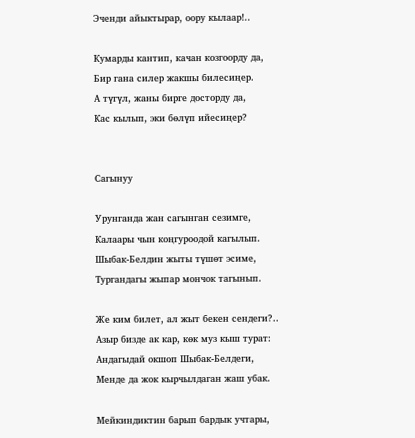Эченди айыктырар, оору кылаар!..

Кумарды кантип, качан козгоорду да,
Бир гана силер жакшы билесиңер.
А түгүл, жаны бирге досторду да,
Кас кылып, эки бөлүп ийесиңер?


Сагынуу

Урунганда жан сагынган сезимге,
Калаары чын коңгуроодой кагылып.
Шыбак-Белдин жыты түшөт эсиме,
Тургандагы жыпар мончок тагынып.

Же ким билет, ал жыт бекен сендеги?..
Азыр бизде ак кар, көк муз кыш турат:
Андагыдай окшоп Шыбак-Белдеги,
Менде да жок кырчылдаган жаш убак.

Мейкиндиктин барып бардык учтары,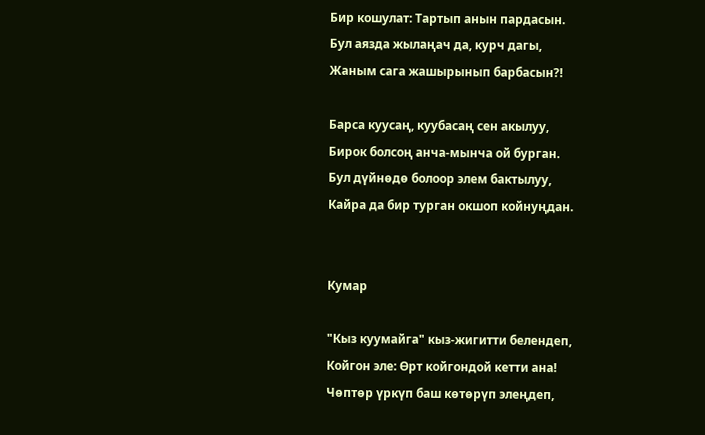Бир кошулат: Тартып анын пардасын.
Бул аязда жылаңач да, курч дагы,
Жаным сага жашырынып барбасын?!

Барса куусаң, куубасаң сен акылуу,
Бирок болсоң анча-мынча ой бурган.
Бул дүйнөдө болоор элем бактылуу,
Кайра да бир турган окшоп койнуңдан.


Кумар

"Кыз куумайга" кыз-жигитти белендеп,
Койгон эле: Өрт койгондой кетти ана!
Чөптөр үркүп баш көтөрүп элеңдеп,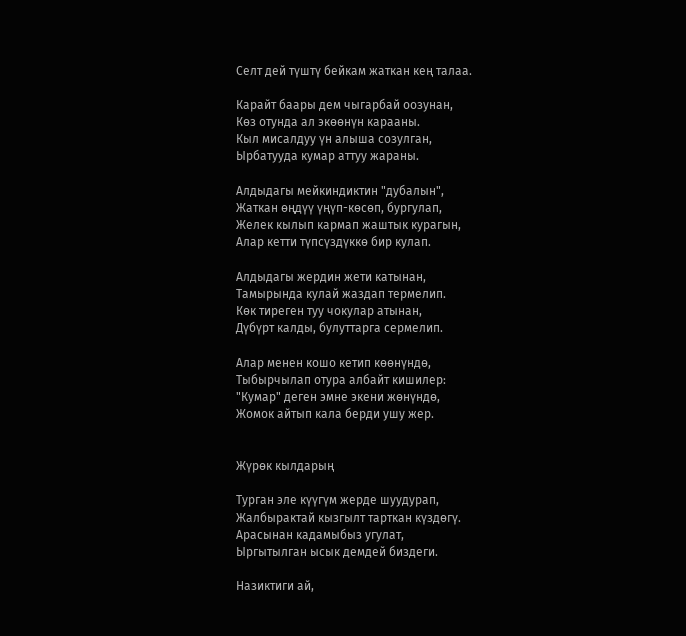Селт дей түштү бейкам жаткан кең талаа.

Карайт баары дем чыгарбай оозунан,
Көз отунда ал экөөнүн карааны.
Кыл мисалдуу үн алыша созулган,
Ырбатууда кумар аттуу жараны.

Алдыдагы мейкиндиктин "дубалын",
Жаткан өңдүү үңүп-көсөп, бургулап,
Желек кылып кармап жаштык курагын,
Алар кетти түпсүздүккө бир кулап.

Алдыдагы жердин жети катынан,
Тамырында кулай жаздап термелип.
Көк тиреген туу чокулар атынан,
Дүбүрт калды, булуттарга сермелип.

Алар менен кошо кетип көөнүндө,
Тыбырчылап отура албайт кишилер:
"Кумар" деген эмне экени жөнүндө,
Жомок айтып кала берди ушу жер.


Жүрөк кылдарың

Турган эле күүгүм жерде шуудурап,
Жалбырактай кызгылт тарткан күздөгү.
Арасынан кадамыбыз угулат,
Ыргытылган ысык демдей биздеги.

Назиктиги ай,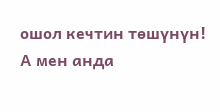ошол кечтин төшүнүн!
А мен анда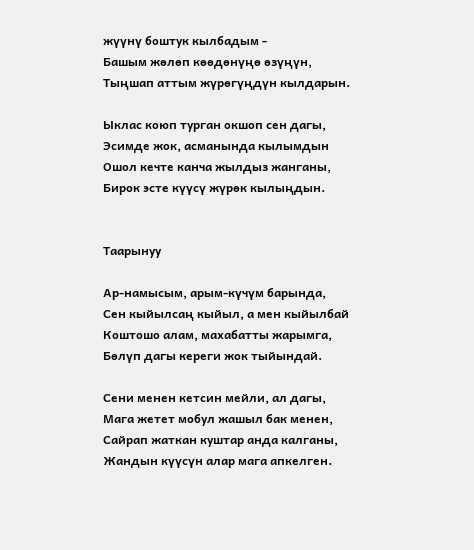жүүнү боштук кылбадым -
Башым жөлөп көөдөнүңө өзүңүн,
Тыңшап аттым жүрөгүңдүн кылдарын.

Ыклас коюп турган окшоп сен дагы,
Эсимде жок, асманында кылымдын
Ошол кечте канча жылдыз жанганы,
Бирок эсте күүсү жүрөк кылыңдын.


Таарынуу

Ар-намысым, арым-күчүм барында,
Сен кыйылсаң кыйыл, а мен кыйылбай
Коштошо алам, махабатты жарымга,
Бөлүп дагы кереги жок тыйындай.

Сени менен кетсин мейли, ал дагы,
Мага жетет мобул жашыл бак менен,
Сайрап жаткан куштар анда калганы,
Жандын күүсүн алар мага апкелген.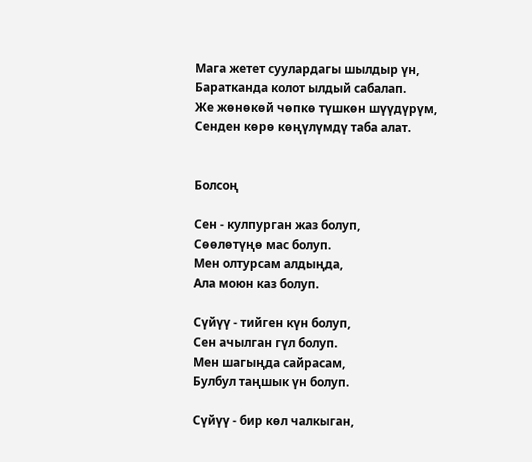Мага жетет суулардагы шылдыр үн,
Баратканда колот ылдый сабалап.
Же жөнөкөй чөпкө түшкөн шүүдүрүм,
Сенден көрө көңүлүмдү таба алат.


Болсоң

Сен - кулпурган жаз болуп,
Сөөлөтүңө мас болуп.
Мен олтурсам алдыңда,
Ала моюн каз болуп.

Сүйүү - тийген күн болуп,
Сен ачылган гүл болуп.
Мен шагыңда сайрасам,
Булбул таңшык үн болуп.

Сүйүү - бир көл чалкыган,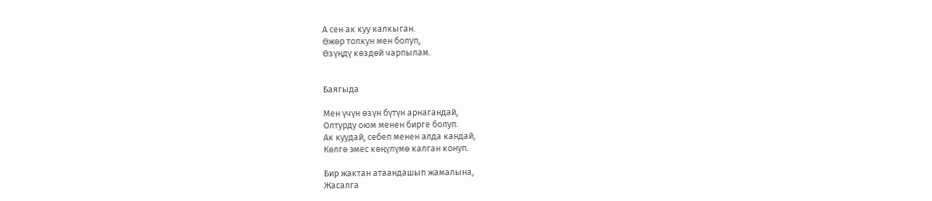А сен ак куу калкыган.
Өжөр толкун мен болуп,
Өзүңдү көздөй чарпылам.


Баягыда

Мен үчүн өзүн бүтүн арнагандай,
Олтурду оюм менен бирге болуп.
Ак куудай, себеп менен алда кандай,
Көлгө эмес көңүлүмө калган конуп.

Бир жактан атаандашып жамалына,
Жасалга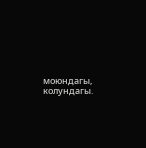моюндагы, колундагы.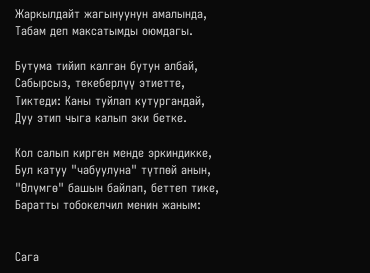Жаркылдайт жагынуунун амалында,
Табам деп максатымды оюмдагы.

Бутума тийип калган бутун албай,
Сабырсыз, текеберлүү этиетте,
Тиктеди: Каны туйлап кутургандай,
Дуу этип чыга калып эки бетке.

Кол салып кирген менде эркиндикке,
Бул катуу "чабуулуна" түтпөй анын,
"Өлүмгө" башын байлап, беттеп тике,
Баратты тобокелчил менин жаным:


Сага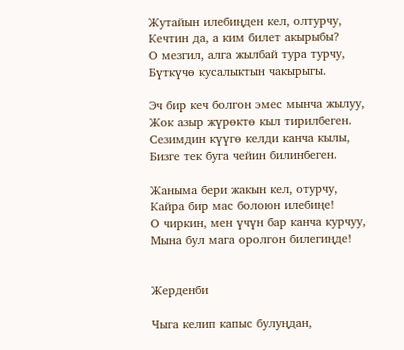Жутайын илебиңден кел, олтурчу,
Кечтин да, а ким билет акырыбы?
О мезгил, алга жылбай тура турчу,
Бүткүчө кусалыктын чакырыгы.

Эч бир кеч болгон эмес мынча жылуу,
Жок азыр жүрөктө кыл тирилбеген.
Сезимдин күүгө келди канча кылы,
Бизге тек буга чейин билинбеген.

Жаныма бери жакын кел, отурчу,
Кайра бир мас болоюн илебиңе!
О чиркин, мен үчүн бар канча курчуу,
Мына бул мага оролгон билегиңде!


Жерденби

Чыга келип капыс булуңдан,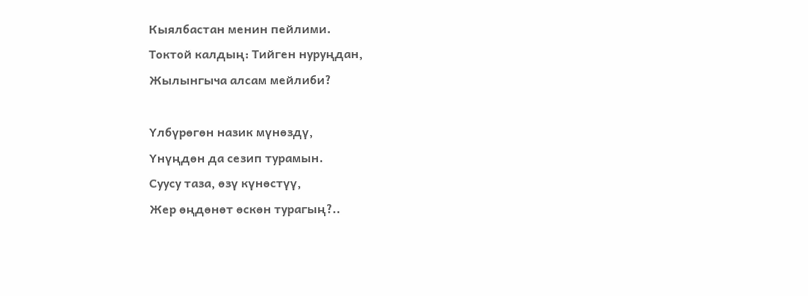Кыялбастан менин пейлими.
Токтой калдың: Тийген нуруңдан,
Жылынгыча алсам мейлиби?

Үлбүрөгөн назик мүнөздү,
Үнүңдөн да сезип турамын.
Суусу таза, өзү күнөстүү,
Жер өңдөнөт өскөн турагың?..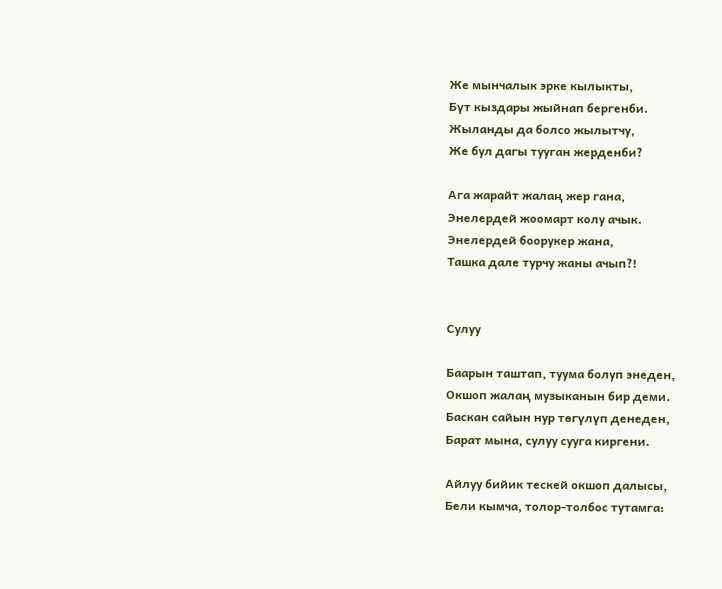Же мынчалык эрке кылыкты,
Бүт кыздары жыйнап бергенби.
Жыланды да болсо жылытчу,
Же бул дагы тууган жерденби?

Ага жарайт жалаң жер гана,
Энелердей жоомарт колу ачык.
Энелердей боорукер жана,
Ташка дале турчу жаны ачып?!


Сулуу

Баарын таштап, туума болуп энеден,
Окшоп жалаң музыканын бир деми.
Баскан сайын нур төгүлүп денеден,
Барат мына, сулуу сууга киргени.

Айлуу бийик тескей окшоп далысы,
Бели кымча, толор-толбос тутамга: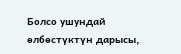Болсо ушундай өлбөстүктүн дарысы,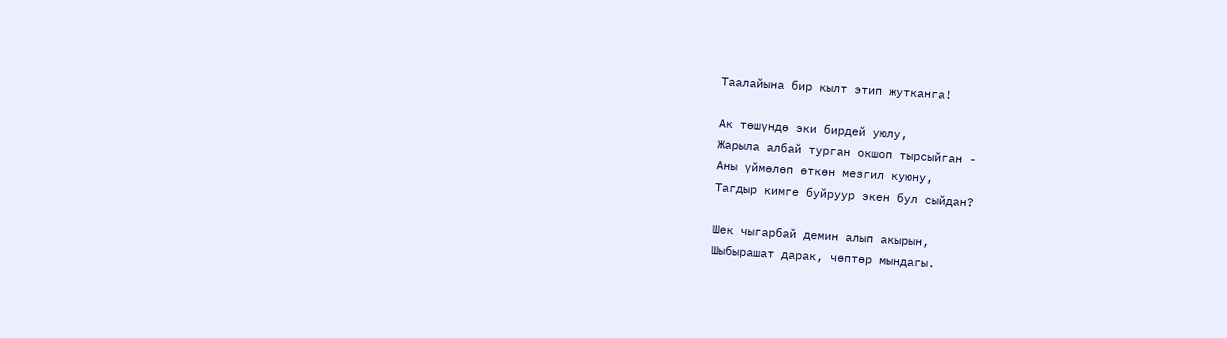Таалайына бир кылт этип жутканга!

Ак төшүндө эки бирдей уюлу,
Жарыла албай турган окшоп тырсыйган -
Аны үймөлөп өткөн мезгил куюну,
Тагдыр кимге буйруур экен бул сыйдан?

Шек чыгарбай демин алып акырын,
Шыбырашат дарак, чөптөр мындагы.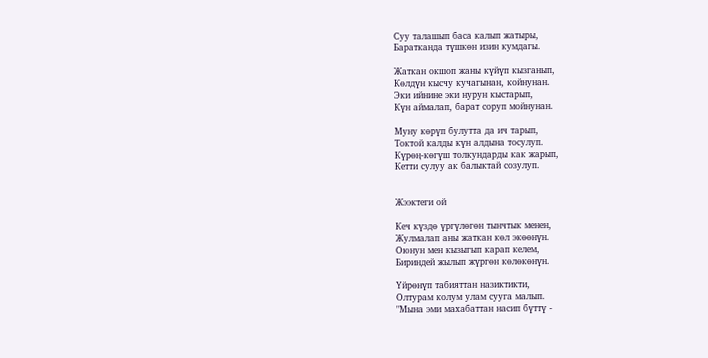Суу талашып баса калып жатыры,
Баратканда түшкөн изин кумдагы.

Жаткан окшоп жаны күйүп кызганып,
Көлдүн кысчу кучагынан, койнунан.
Эки ийнине эки нурун кыстарып,
Күн аймалап, барат соруп мойнунан.

Муну көрүп булутта да ич тарып,
Токтой калды күн алдына тосулуп.
Күрөң-көгүш толкундарды как жарып,
Кетти сулуу ак балыктай созулуп.


Жээктеги ой

Кеч күздө үргүлөгөн тынчтык менен,
Жулмалап аны жаткан көл экөөнүн.
Оюнун мен кызыгып карап келем,
Бириндей жылып жүргөн көлөкөнүн.

Үйрөнүп табияттан назиктикти,
Олтурам колум улам сууга малып.
"Мына эми махабаттан насип бүттү -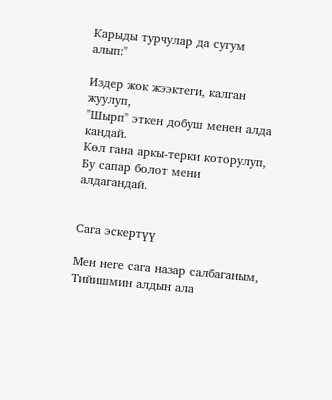Карыды турчулар да сугум алып:"

Издер жок жээктеги, калган жуулуп,
"Шырп" эткен добуш менен алда кандай.
Көл гана аркы-терки которулуп,
Бу сапар болот мени алдагандай.


Сага эскертүү

Мен неге сага назар салбаганым,
Тийишмин алдын ала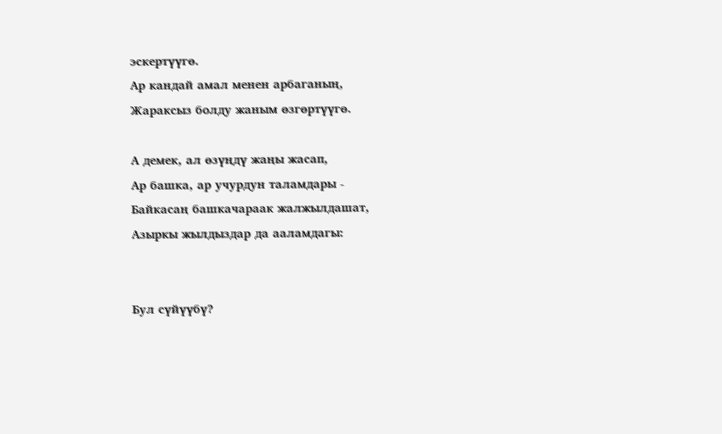эскертүүгө.
Ар кандай амал менен арбаганың,
Жараксыз болду жаным өзгөртүүгө.

А демек, ал өзүңдү жаңы жасап,
Ар башка, ар учурдун таламдары -
Байкасаң башкачараак жалжылдашат,
Азыркы жылдыздар да ааламдагы:


Бул сүйүүбү?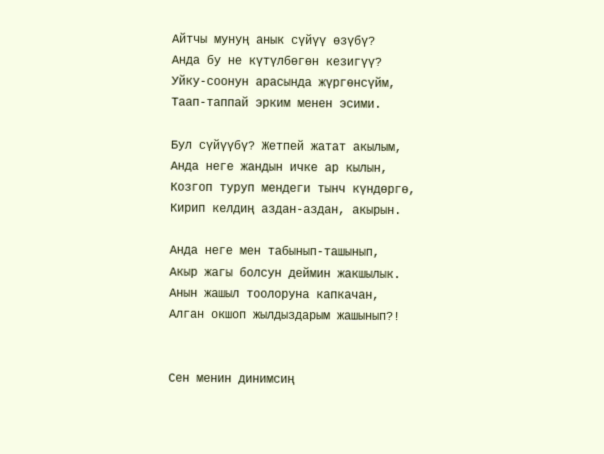Айтчы мунуң анык сүйүү өзүбү?
Анда бу не күтүлбөгөн кезигүү?
Уйку-соонун арасында жүргөнсүйм,
Таап-таппай эрким менен эсими.

Бул сүйүүбү? Жетпей жатат акылым,
Анда неге жандын ичке ар кылын,
Козгоп туруп мендеги тынч күндөргө,
Кирип келдиң аздан-аздан, акырын.

Анда неге мен табынып-ташынып,
Акыр жагы болсун деймин жакшылык.
Анын жашыл тоолоруна капкачан,
Алган окшоп жылдыздарым жашынып?!


Сен менин динимсиң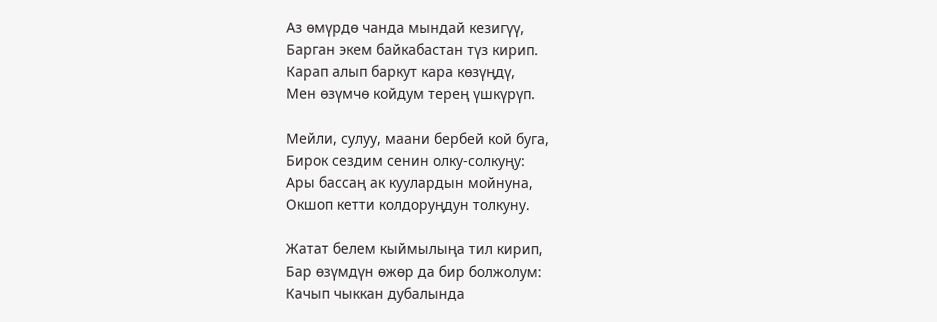Аз өмүрдө чанда мындай кезигүү,
Барган экем байкабастан түз кирип.
Карап алып баркут кара көзүңдү,
Мен өзүмчө койдум терең үшкүрүп.

Мейли, сулуу, маани бербей кой буга,
Бирок сездим сенин олку-солкуңу:
Ары бассаң ак куулардын мойнуна,
Окшоп кетти колдоруңдун толкуну.

Жатат белем кыймылыңа тил кирип,
Бар өзүмдүн өжөр да бир болжолум:
Качып чыккан дубалында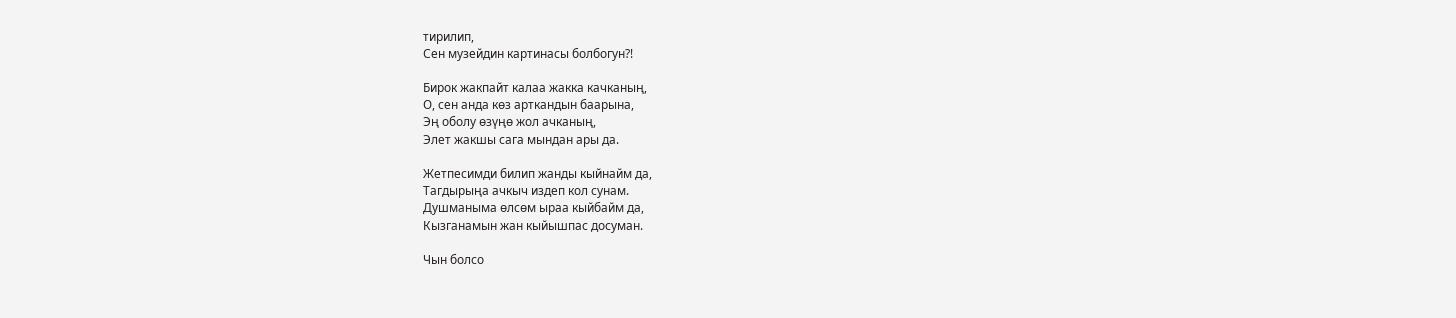тирилип,
Сен музейдин картинасы болбогун?!

Бирок жакпайт калаа жакка качканың,
О, сен анда көз арткандын баарына,
Эң оболу өзүңө жол ачканың,
Элет жакшы сага мындан ары да.

Жетпесимди билип жанды кыйнайм да,
Тагдырыңа ачкыч издеп кол сунам.
Душманыма өлсөм ыраа кыйбайм да,
Кызганамын жан кыйышпас досуман.

Чын болсо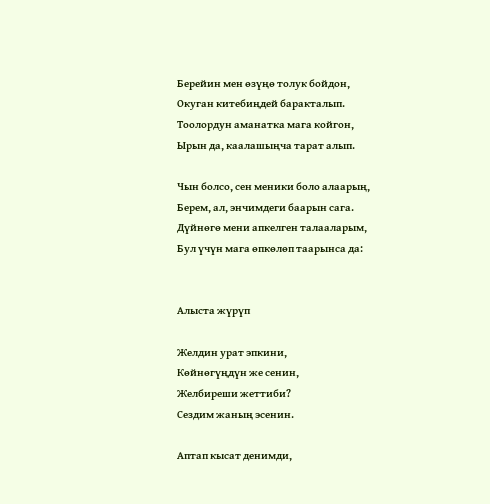Берейин мен өзүңө толук бойдон,
Окуган китебиңдей баракталып.
Тоолордун аманатка мага койгон,
Ырын да, каалашыңча тарат алып.

Чын болсо, сен меники боло алаарың,
Берем, ал, энчимдеги баарын сага.
Дүйнөгө мени апкелген талааларым,
Бул үчүн мага өпкөлөп таарынса да:


Алыста жүрүп

Желдин урат эпкини,
Көйнөгүңдүн же сенин,
Желбиреши жеттиби?
Сездим жаның эсенин.

Аптап кысат денимди,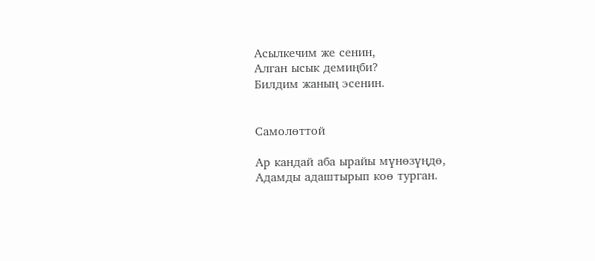Асылкечим же сенин,
Алган ысык демиңби?
Билдим жаның эсенин.


Самолөттой

Ар кандай аба ырайы мүнөзүңдө,
Адамды адаштырып коө турган.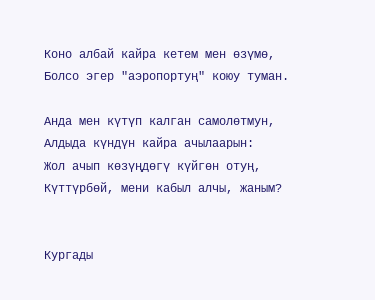Коно албай кайра кетем мен өзүмө,
Болсо эгер "аэропортуң" коюу туман.

Анда мен күтүп калган самолөтмун,
Алдыда күндүн кайра ачылаарын:
Жол ачып көзүңдөгү күйгөн отуң,
Күттүрбөй, мени кабыл алчы, жаным?


Кургады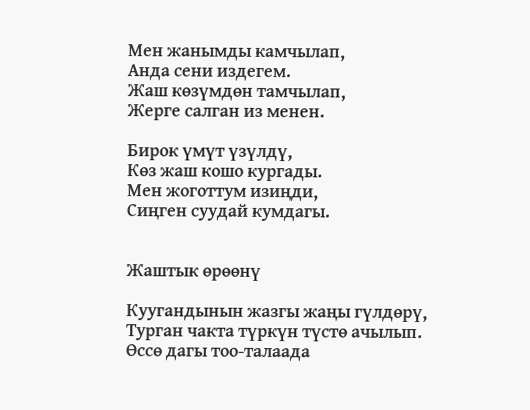Мен жанымды камчылап,
Анда сени издегем.
Жаш көзүмдөн тамчылап,
Жерге салган из менен.

Бирок үмүт үзүлдү,
Көз жаш кошо кургады.
Мен жоготтум изиңди,
Сиңген суудай кумдагы.


Жаштык өрөөнү

Куугандынын жазгы жаңы гүлдөрү,
Турган чакта түркүн түстө ачылып.
Өссө дагы тоо-талаада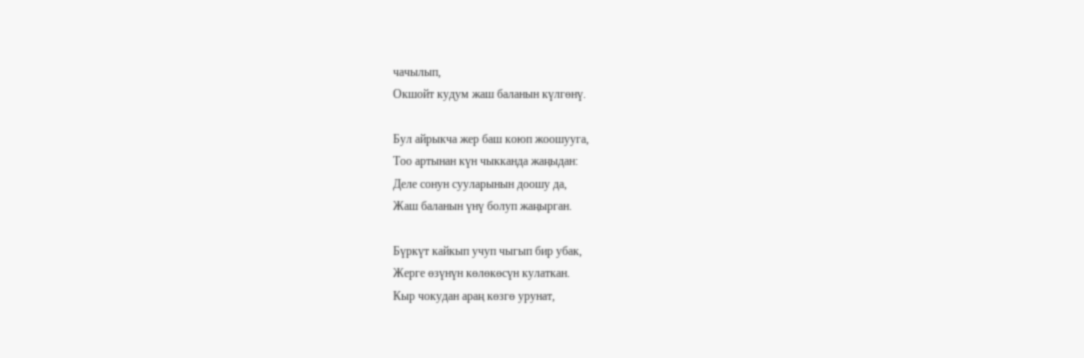чачылып,
Окшойт кудум жаш баланын күлгөнү.

Бул айрыкча жер баш коюп жоошууга,
Тоо артынан күн чыкканда жаңыдан:
Деле сонун сууларынын доошу да,
Жаш баланын үнү болуп жаңырган.

Бүркүт кайкып учуп чыгып бир убак,
Жерге өзүнүн көлөкөсүн кулаткан.
Кыр чокудан араң көзгө урунат,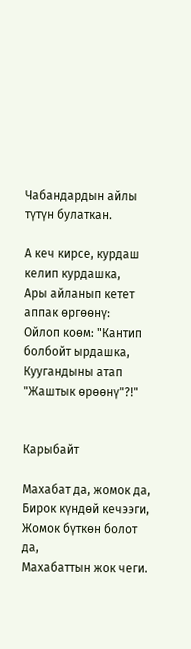Чабандардын айлы түтүн булаткан.

А кеч кирсе, курдаш келип курдашка,
Ары айланып кетет аппак өргөөнү:
Ойлоп коөм: "Кантип болбойт ырдашка,
Куугандыны атап "Жаштык өрөөнү"?!"


Карыбайт

Махабат да, жомок да,
Бирок күндөй кечээги,
Жомок бүткөн болот да,
Махабаттын жок чеги.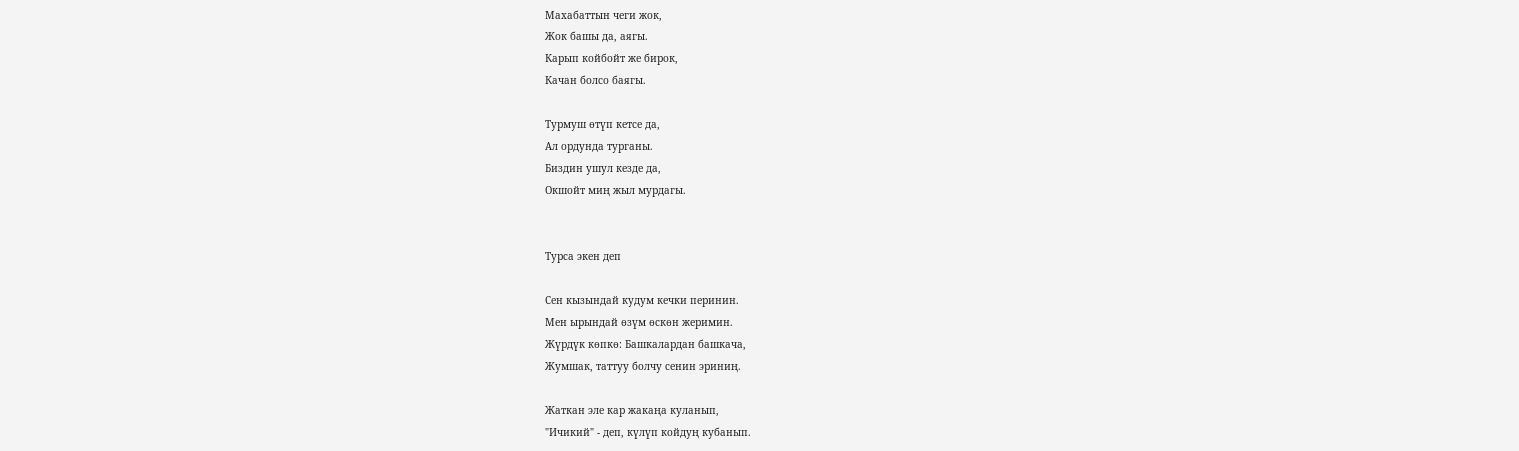Махабаттын чеги жок,
Жок башы да, аягы.
Карып койбойт же бирок,
Качан болсо баягы.

Турмуш өтүп кетсе да,
Ал ордунда турганы.
Биздин ушул кезде да,
Окшойт миң жыл мурдагы.


Турса экен деп

Сен кызындай кудум кечки перинин.
Мен ырындай өзүм өскөн жеримин.
Жүрдүк көпкө: Башкалардан башкача,
Жумшак, таттуу болчу сенин эриниң.

Жаткан эле кар жакаңа куланып,
"Ичикий" - деп, күлүп койдуң кубанып.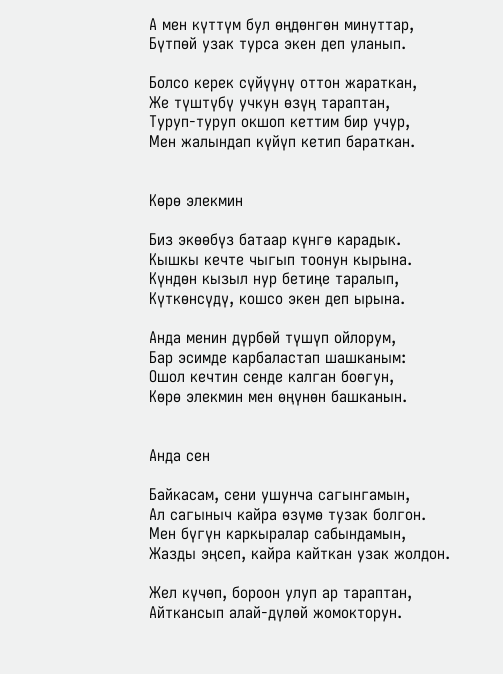А мен күттүм бул өңдөнгөн минуттар,
Бүтпөй узак турса экен деп уланып.

Болсо керек сүйүүнү оттон жараткан,
Же түштүбү учкун өзүң тараптан,
Туруп-туруп окшоп кеттим бир учур,
Мен жалындап күйүп кетип бараткан.


Көрө элекмин

Биз экөөбүз батаар күнгө карадык.
Кышкы кечте чыгып тоонун кырына.
Күндөн кызыл нур бетиңе таралып,
Күткөнсүдү, кошсо экен деп ырына.

Анда менин дүрбөй түшүп ойлорум,
Бар эсимде карбаластап шашканым:
Ошол кечтин сенде калган боөгун,
Көрө элекмин мен өңүнөн башканын.


Анда сен

Байкасам, сени ушунча сагынгамын,
Ал сагыныч кайра өзүмө тузак болгон.
Мен бүгүн каркыралар сабындамын,
Жазды эңсеп, кайра кайткан узак жолдон.

Жел күчөп, бороон улуп ар тараптан,
Айткансып алай-дүлөй жомокторун.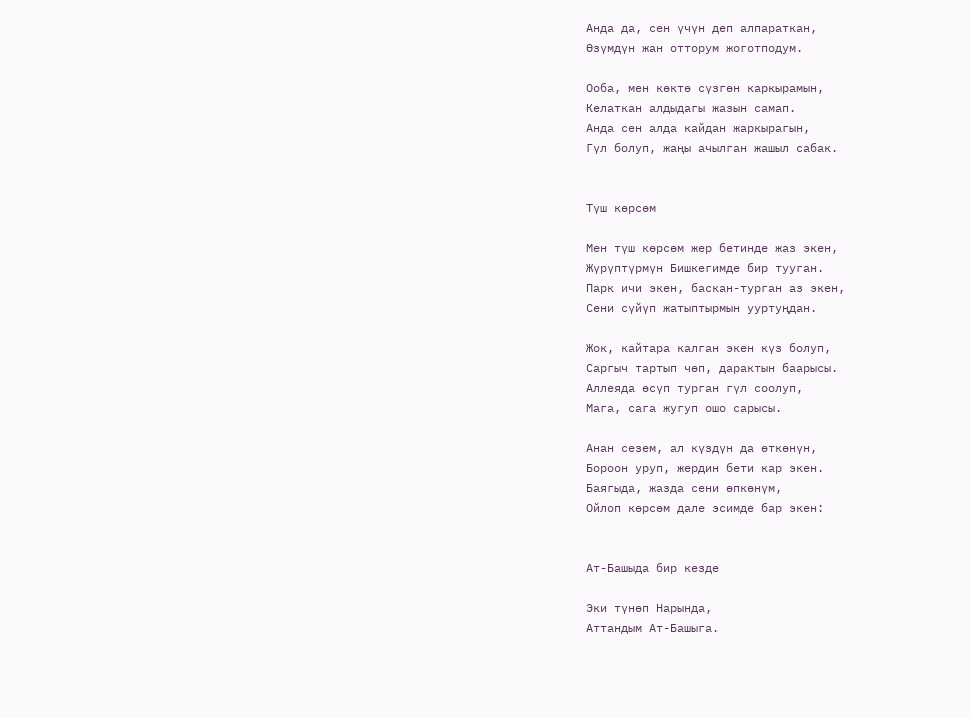Анда да, сен үчүн деп алпараткан,
Өзүмдүн жан отторум жоготподум.

Ооба, мен көктө сүзгөн каркырамын,
Келаткан алдыдагы жазын самап.
Анда сен алда кайдан жаркырагын,
Гүл болуп, жаңы ачылган жашыл сабак.


Түш көрсөм

Мен түш көрсөм жер бетинде жаз экен,
Жүрүптүрмүн Бишкегимде бир тууган.
Парк ичи экен, баскан-турган аз экен,
Сени сүйүп жатыптырмын ууртуңдан.

Жок, кайтара калган экен күз болуп,
Саргыч тартып чөп, дарактын баарысы.
Аллеяда өсүп турган гүл соолуп,
Мага, сага жугуп ошо сарысы.

Анан сезем, ал күздүн да өткөнүн,
Бороон уруп, жердин бети кар экен.
Баягыда, жазда сени өпкөнүм,
Ойлоп көрсөм дале эсимде бар экен:


Ат-Башыда бир кезде

Эки түнөп Нарында,
Аттандым Ат-Башыга.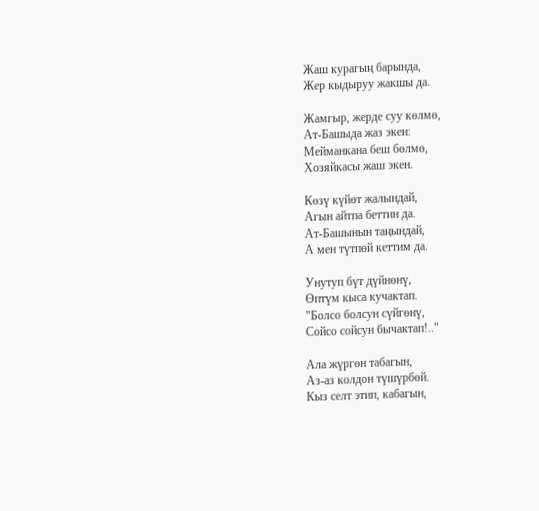Жаш курагың барында,
Жер кыдыруу жакшы да.

Жамгыр, жерде суу көлмө,
Ат-Башыда жаз экен:
Мейманкана беш бөлмө,
Хозяйкасы жаш экен.

Көзү күйөт жалындай,
Агын айтпа беттин да.
Ат-Башынын таңындай,
А мен түтпөй кеттим да.

Унутуп бүт дүйнөнү,
Өптүм кыса кучактап.
"Болсо болсун сүйгөнү,
Сойсо сойсун бычактап!.."

Ала жүргөн табагын,
Аз-аз колдон түшүрбөй.
Кыз селт этип, кабагын,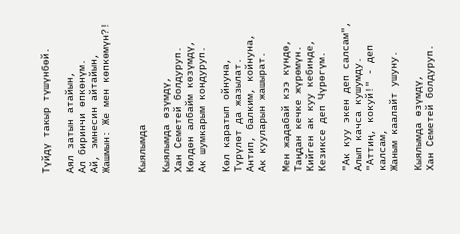Түйдү такыр түшүнбөй.

Аял затын атайын,
Ал биринчи өпкөнүм.
Ай, эмнесин айтайын,
Жашмын: Же мен көпкөмүн?!


Кыялымда

Кыялымда өзүмдү,
Хан Семетей болдуруп.
Көлдөн албайм көзүмдү,
Ак шумкарым кондуруп.

Көл каратып ойнуна,
Түрүлөт да жазылат.
Антип, балким, койнуна,
Ак кууларын жашырат.

Мен жадабай кээ күндө,
Таңдан кечке жүрөмүн.
Кийген ак куу кебинде,
Кезиксе деп Чүрөгүм.

"Ак куу экен деп салсам",
Алып качса кушумду.
"Аттиң, кокуй!" - деп калсам,
Жаным каалайт ушуну.

Кыялымда өзүмдү,
Хан Семетей болдуруп.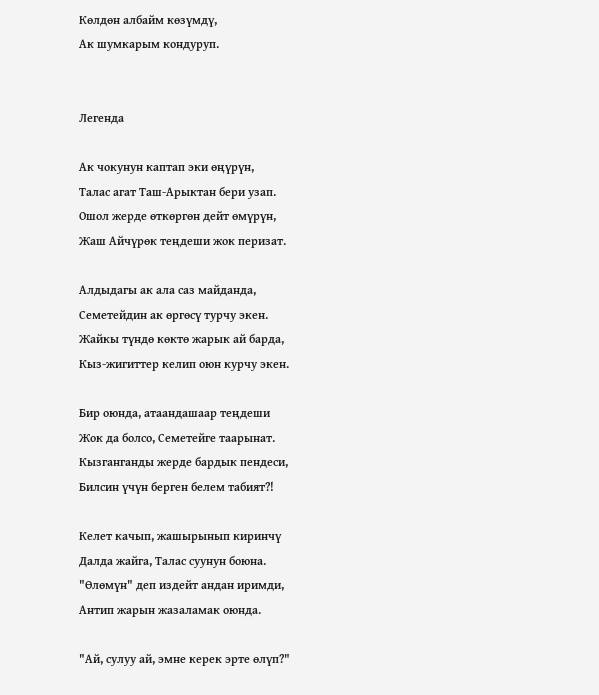Көлдөн албайм көзүмдү,
Ак шумкарым кондуруп.


Легенда

Ак чокунун каптап эки өңүрүн,
Талас агат Таш-Арыктан бери узап.
Ошол жерде өткөргөн дейт өмүрүн,
Жаш Айчүрөк теңдеши жок перизат.

Алдыдагы ак ала саз майданда,
Семетейдин ак өргөсү турчу экен.
Жайкы түндө көктө жарык ай барда,
Кыз-жигиттер келип оюн курчу экен.

Бир оюнда, атаандашаар теңдеши
Жок да болсо, Семетейге таарынат.
Кызганганды жерде бардык пендеси,
Билсин үчүн берген белем табият?!

Келет качып, жашырынып киринчү
Далда жайга, Талас суунун боюна.
"Өлөмүн" деп издейт андан иримди,
Антип жарын жазаламак оюнда.

"Ай, сулуу ай, эмне керек эрте өлүп?"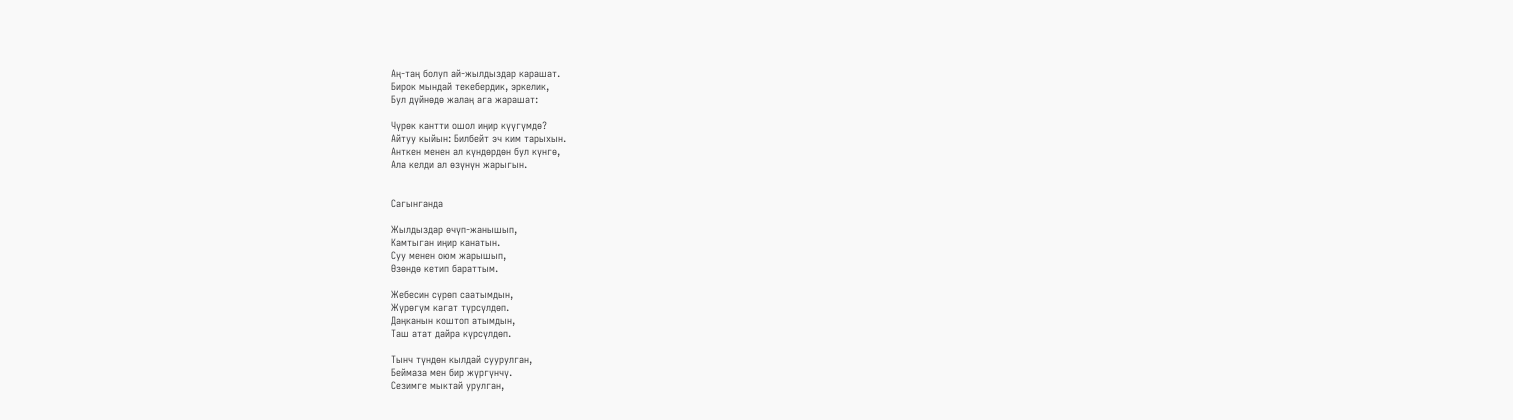Аң-таң болуп ай-жылдыздар карашат.
Бирок мындай текебердик, эркелик,
Бул дүйнөдө жалаң ага жарашат:

Чүрөк кантти ошол иңир күүгүмдө?
Айтуу кыйын: Билбейт эч ким тарыхын.
Анткен менен ал күндөрдөн бул күнгө,
Ала келди ал өзүнүн жарыгын.


Сагынганда

Жылдыздар өчүп-жанышып,
Камтыган иңир канатын.
Суу менен оюм жарышып,
Өзөндө кетип бараттым.

Жебесин сүрөп саатымдын,
Жүрөгүм кагат түрсүлдөп.
Даңканын коштоп атымдын,
Таш атат дайра күрсүлдөп.

Тынч түндөн кылдай суурулган,
Беймаза мен бир жүргүнчү.
Сезимге мыктай урулган,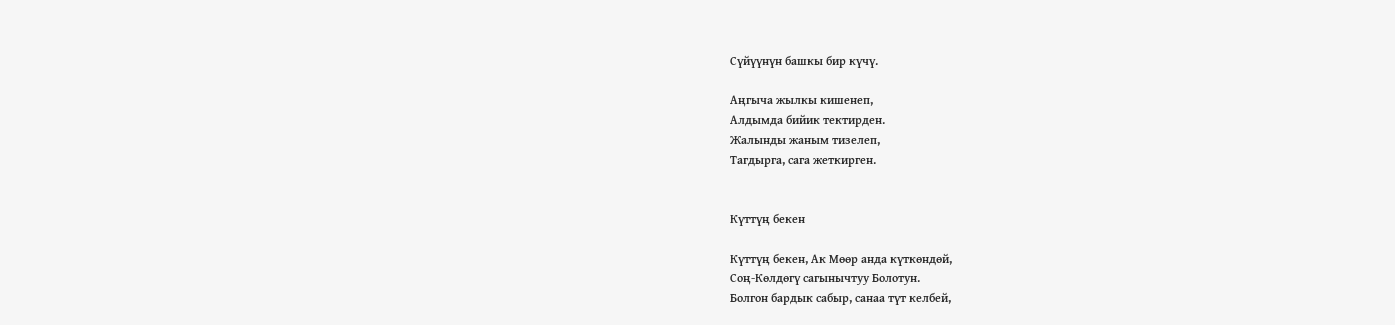Сүйүүнүн башкы бир күчү.

Аңгыча жылкы кишенеп,
Алдымда бийик тектирден.
Жалынды жаным тизелеп,
Тагдырга, сага жеткирген.


Күттүң бекен

Күттүң бекен, Ак Мөөр анда күткөндөй,
Соң-Көлдөгү сагынычтуу Болотун.
Болгон бардык сабыр, санаа түт келбей,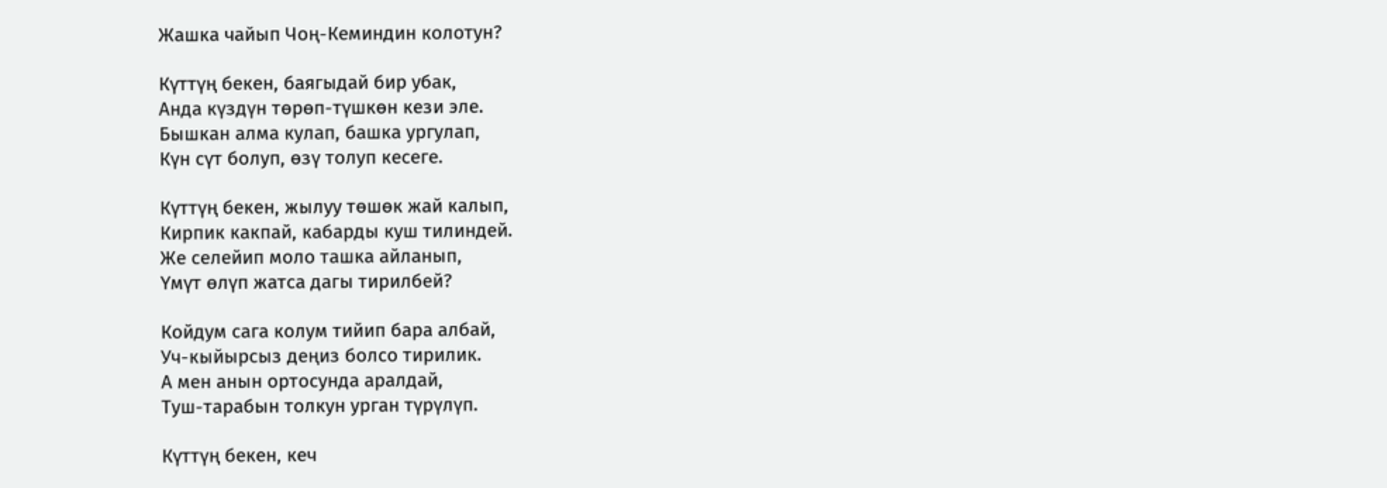Жашка чайып Чоң-Кеминдин колотун?

Күттүң бекен, баягыдай бир убак,
Анда күздүн төрөп-түшкөн кези эле.
Бышкан алма кулап, башка ургулап,
Күн сүт болуп, өзү толуп кесеге.

Күттүң бекен, жылуу төшөк жай калып,
Кирпик какпай, кабарды куш тилиндей.
Же селейип моло ташка айланып,
Үмүт өлүп жатса дагы тирилбей?

Койдум сага колум тийип бара албай,
Уч-кыйырсыз деңиз болсо тирилик.
А мен анын ортосунда аралдай,
Туш-тарабын толкун урган түрүлүп.

Күттүң бекен, кеч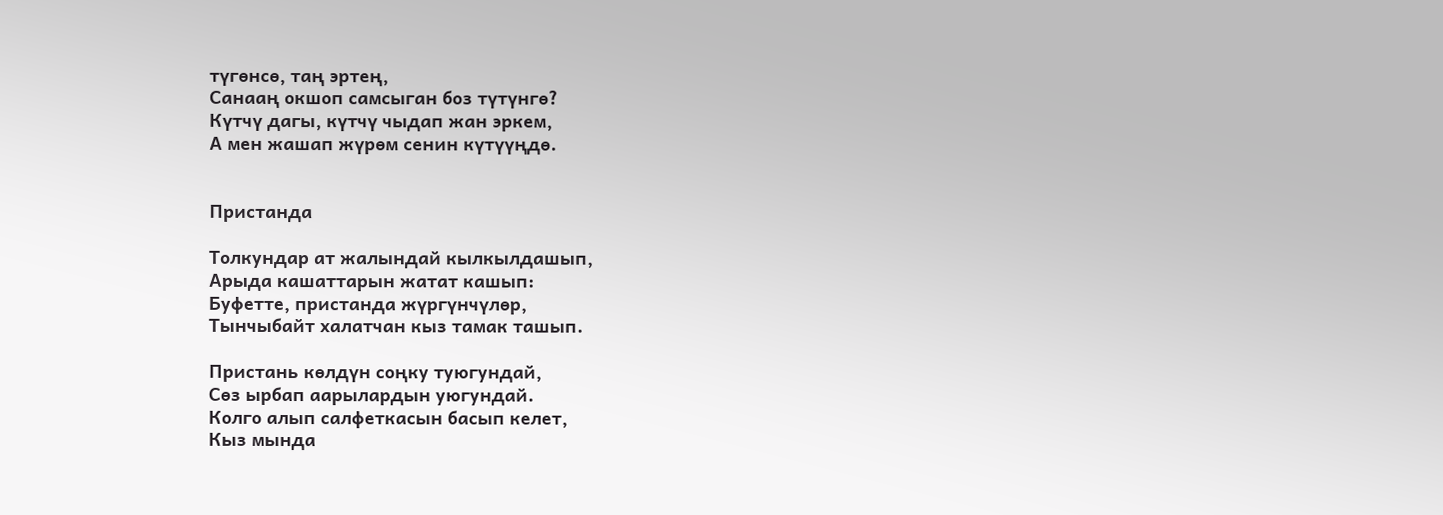түгөнсө, таң эртең,
Санааң окшоп самсыган боз түтүнгө?
Күтчү дагы, күтчү чыдап жан эркем,
А мен жашап жүрөм сенин күтүүңдө.


Пристанда

Толкундар ат жалындай кылкылдашып,
Арыда кашаттарын жатат кашып:
Буфетте, пристанда жүргүнчүлөр,
Тынчыбайт халатчан кыз тамак ташып.

Пристань көлдүн соңку туюгундай,
Сөз ырбап аарылардын уюгундай.
Колго алып салфеткасын басып келет,
Кыз мында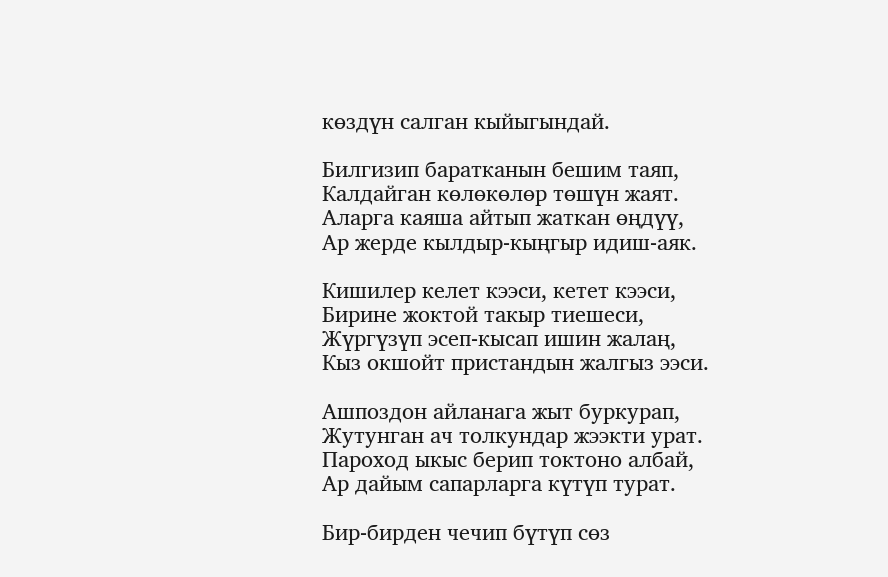көздүн салган кыйыгындай.

Билгизип баратканын бешим таяп,
Калдайган көлөкөлөр төшүн жаят.
Аларга каяша айтып жаткан өңдүү,
Ар жерде кылдыр-кыңгыр идиш-аяк.

Кишилер келет кээси, кетет кээси,
Бирине жоктой такыр тиешеси,
Жүргүзүп эсеп-кысап ишин жалаң,
Кыз окшойт пристандын жалгыз ээси.

Ашпоздон айланага жыт буркурап,
Жутунган ач толкундар жээкти урат.
Пароход ыкыс берип токтоно албай,
Ар дайым сапарларга күтүп турат.

Бир-бирден чечип бүтүп сөз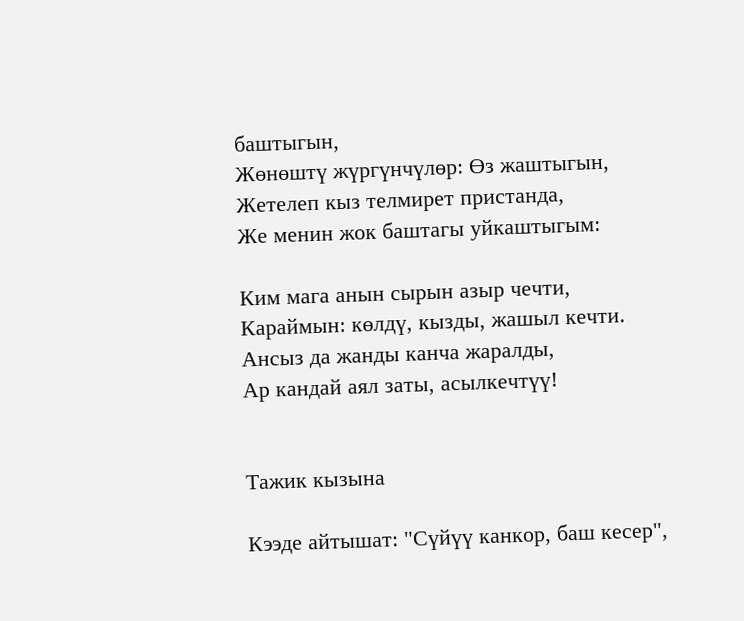баштыгын,
Жөнөштү жүргүнчүлөр: Өз жаштыгын,
Жетелеп кыз телмирет пристанда,
Же менин жок баштагы уйкаштыгым:

Ким мага анын сырын азыр чечти,
Караймын: көлдү, кызды, жашыл кечти.
Ансыз да жанды канча жаралды,
Ар кандай аял заты, асылкечтүү!


Тажик кызына

Кээде айтышат: "Сүйүү канкор, баш кесер",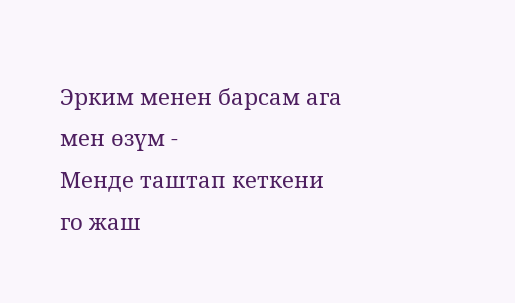Эрким менен барсам ага мен өзүм -
Менде таштап кеткени го жаш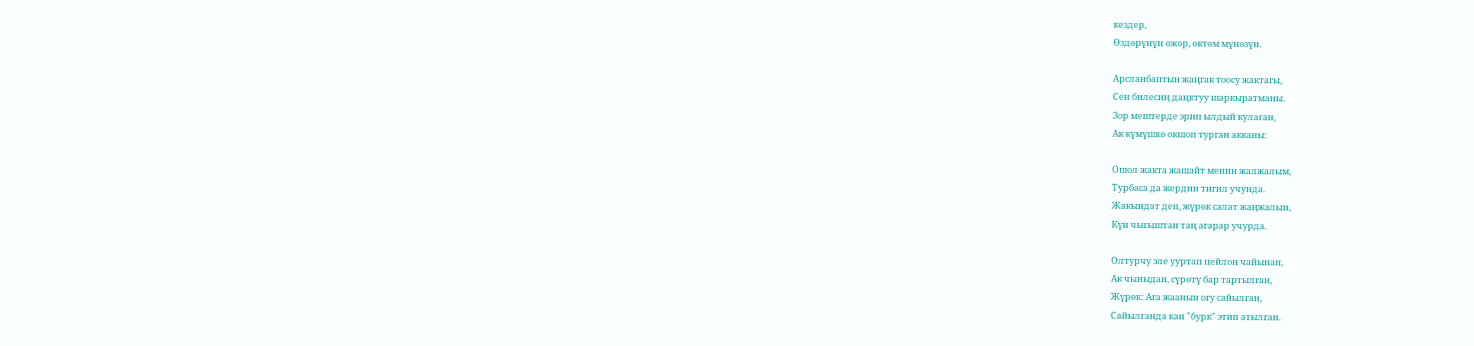кездер,
Өздөрүнүн өжөр, өктөм мүнөзүн.

Арсланбаптын жаңгак тоосу жактагы,
Сен билесиң даңктуу шаркыратманы.
Зор мештерде эрип ылдый кулаган,
Ак күмүшкө окшоп турган акканы:

Ошол жакта жашайт менин жалжалым,
Турбаса да жердин тигил учунда.
Жакындат деп, жүрөк салат жаңжалын,
Күн чыгыштан таң агарар учурда.

Олтурчу эле ууртап цейлон чайынан,
Ак чыныдан, сүрөтү бар тартылган,
Жүрөк: Ага жаанын огу сайылган,
Сайылганда кан "бурк" этип атылган.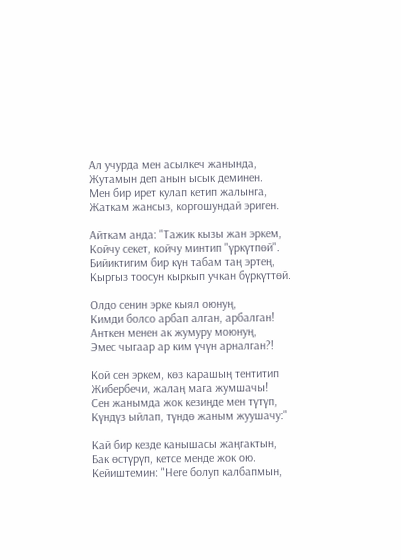Ал учурда мен асылкеч жанында,
Жутамын деп анын ысык деминен.
Мен бир ирет кулап кетип жалынга,
Жаткам жансыз, коргошундай эриген.

Айткам анда: "Тажик кызы жан эркем,
Койчу секет, койчу минтип "үркүтпөй".
Бийиктигим бир күн табам таң эртең,
Кыргыз тоосун кыркып учкан бүркүттөй.

Олдо сенин эрке кыял оюнуң,
Кимди болсо арбап алган, арбалган!
Анткен менен ак жумуру моюнуң,
Эмес чыгаар ар ким үчүн арналган?!

Кой сен эркем, көз карашың тентитип
Жибербечи, жалаң мага жумшачы!
Сен жанымда жок кезиңде мен түтүп,
Күндүз ыйлап, түндө жаным жуушачу:"

Кай бир кезде канышасы жаңгактын,
Бак өстүрүп, кетсе менде жок ою.
Кейиштемин: "Неге болуп калбапмын,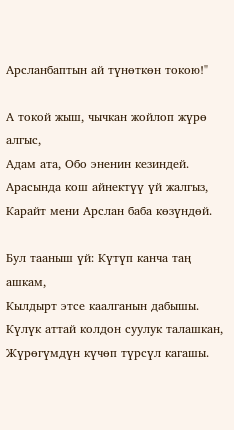Арсланбаптын ай түнөткөн токою!"

А токой жыш, чычкан жойлоп жүрө алгыс,
Адам ата, Обо эненин кезиндей.
Арасында кош айнектүү үй жалгыз,
Карайт мени Арслан баба көзүндөй.

Бул тааныш үй: Күтүп канча таң ашкам,
Кылдырт этсе каалганын дабышы.
Күлүк аттай колдон суулук талашкан,
Жүрөгүмдүн күчөп түрсүл кагашы.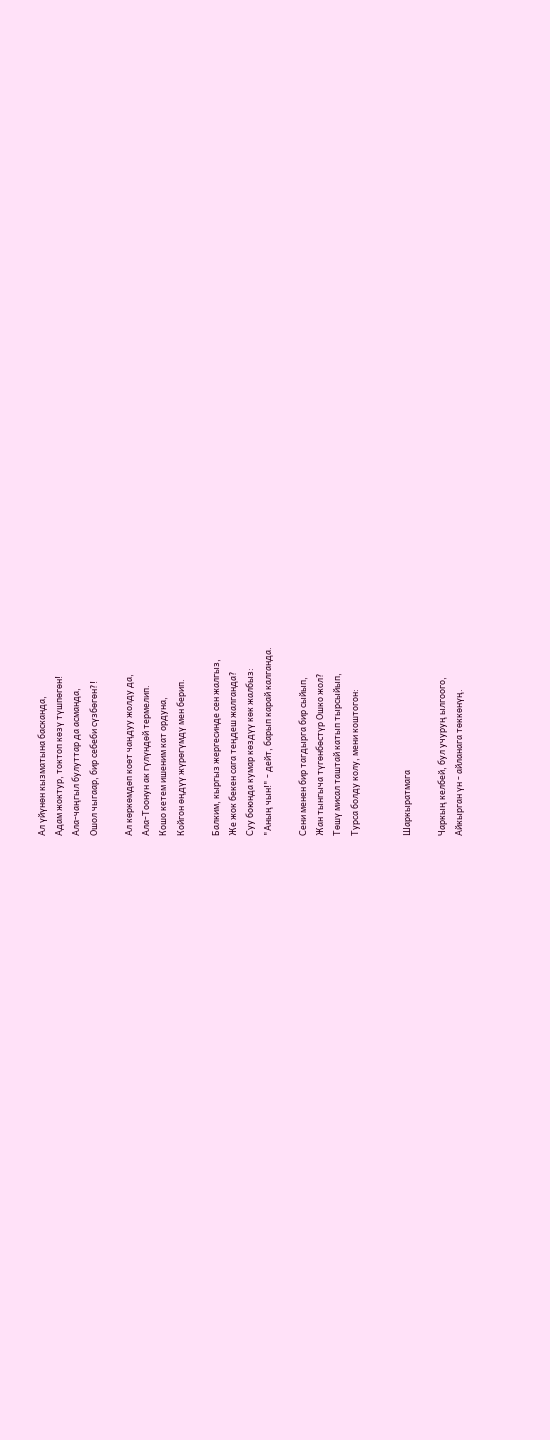Ал үйүнөн кызматына басканда,
Адам жоктур, токтоп көзү түшпөгөн!
Ала-чаңгыл булуттар да асманда,
Ошол чыгаар, бир себеби сүзбөгөн?!

Ал көркөмдөп коөт чаңдуу жолду да,
Ала-Тоонун ак гүлүндөй термелип.
Кошо кетем ишеним кат ордуна,
Койгон өңдүү жүрөгүмдү мен берип.

Балким, кыргыз жергесинде сен жалгыз,
Же жок бекен сага теңдеш жалганда?
Суу боюнда кумар көздүү көк жалбыз:
"Аның чын!" - дейт, барып карай калганда.

Сени менен бир тагдырга бир сыйып,
Жан тынгыча түгөнбөстүр Ошко жол?
Төшү мисал таштай катып тырсыйып,
Турса болду колу, мени коштогон:


Шаркыратмага

Чаркың келбей, бул учуруң ылгоого,
Айкырган үн - айланага төккөнүң.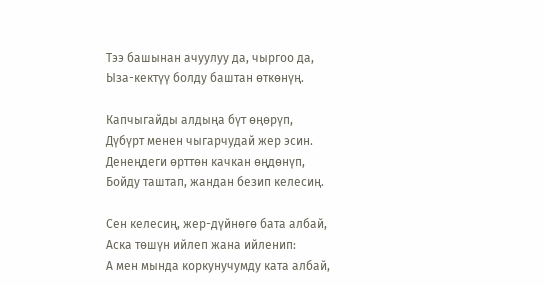Тээ башынан ачуулуу да, чыргоо да,
Ыза-кектүү болду баштан өткөнүң.

Капчыгайды алдыңа бүт өңөрүп,
Дүбүрт менен чыгарчудай жер эсин.
Денеңдеги өрттөн качкан өңдөнүп,
Бойду таштап, жандан безип келесиң.

Сен келесиң, жер-дүйнөгө бата албай,
Аска төшүн ийлеп жана ийленип:
А мен мында коркунучумду ката албай,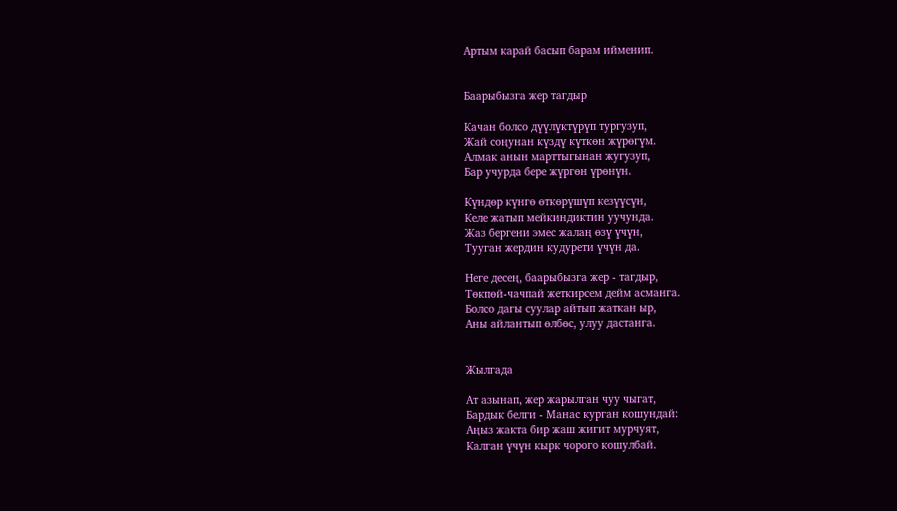Артым карай басып барам ийменип.


Баарыбызга жер тагдыр

Качан болсо дүүлүктүрүп тургузуп,
Жай соңунан күздү күткөн жүрөгүм.
Алмак анын марттыгынан жугузуп,
Бар учурда бере жүргөн үрөнүн.

Күндөр күнгө өткөрүшүп кезүүсүн,
Келе жатып мейкиндиктин уучунда.
Жаз бергени эмес жалаң өзү үчүн,
Тууган жердин кудурети үчүн да.

Неге десең, баарыбызга жер - тагдыр,
Төкпөй-чачпай жеткирсем дейм асманга.
Болсо дагы суулар айтып жаткан ыр,
Аны айлантып өлбөс, улуу дастанга.


Жылгада

Ат азынап, жер жарылган чуу чыгат,
Бардык белги - Манас курган кошундай:
Аңыз жакта бир жаш жигит мурчуят,
Калган үчүн кырк чорого кошулбай.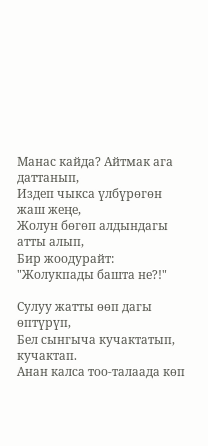Манас кайда? Айтмак ага даттанып,
Издеп чыкса үлбүрөгөн жаш жеңе,
Жолун бөгөп алдындагы атты алып,
Бир жоодурайт: "Жолукпады башта не?!"

Сулуу жатты өөп дагы өптүрүп,
Бел сынгыча кучактатып, кучактап.
Анан калса тоо-талаада көп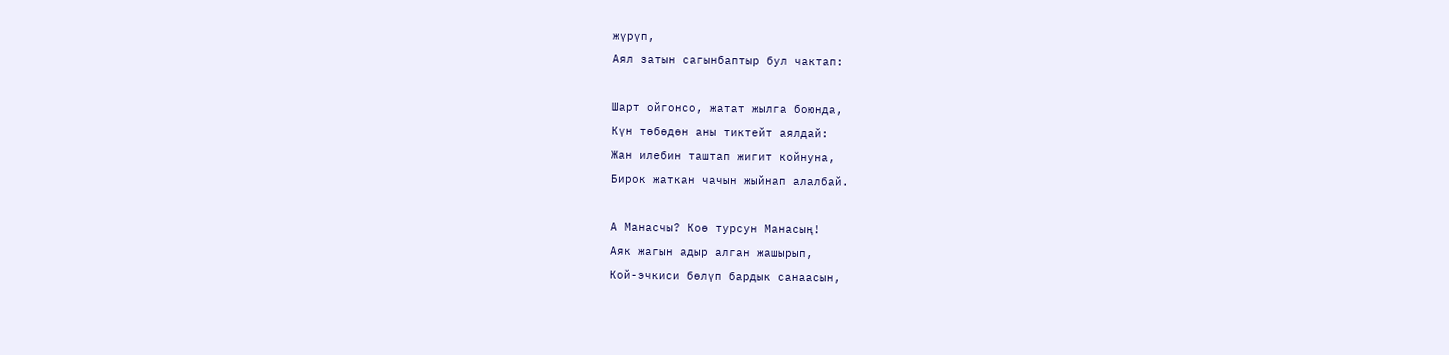жүрүп,
Аял затын сагынбаптыр бул чактап:

Шарт ойгонсо, жатат жылга боюнда,
Күн төбөдөн аны тиктейт аялдай:
Жан илебин таштап жигит койнуна,
Бирок жаткан чачын жыйнап алалбай.

А Манасчы? Коө турсун Манасың!
Аяк жагын адыр алган жашырып,
Кой-эчкиси бөлүп бардык санаасын,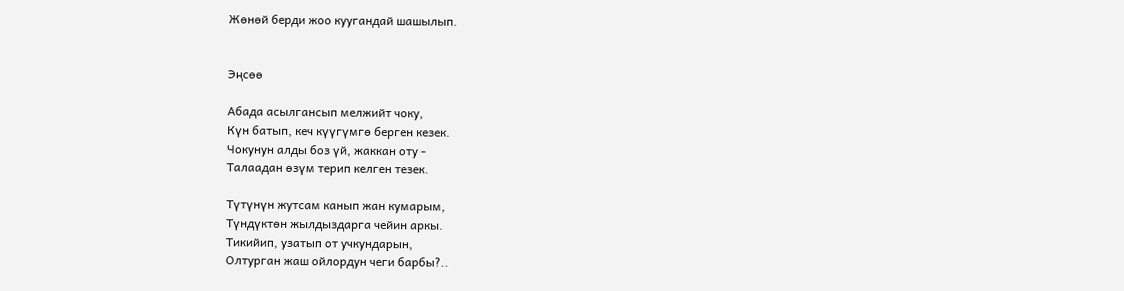Жөнөй берди жоо куугандай шашылып.


Эңсөө

Абада асылгансып мелжийт чоку,
Күн батып, кеч күүгүмгө берген кезек.
Чокунун алды боз үй, жаккан оту -
Талаадан өзүм терип келген тезек.

Түтүнүн жутсам канып жан кумарым,
Түндүктөн жылдыздарга чейин аркы.
Тикийип, узатып от учкундарын,
Олтурган жаш ойлордун чеги барбы?..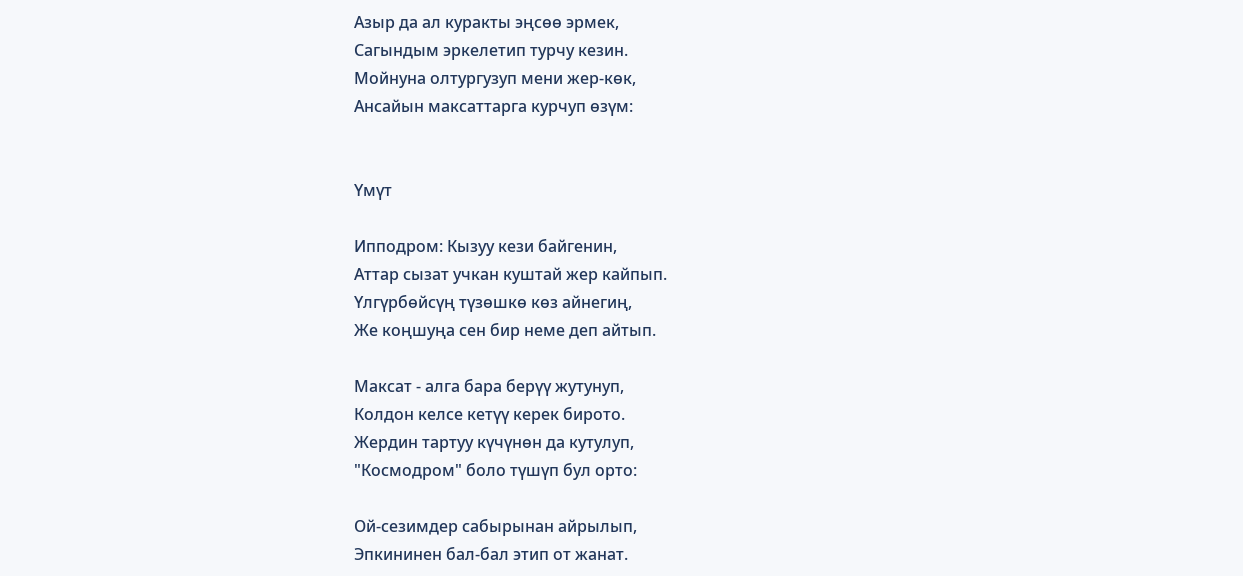Азыр да ал куракты эңсөө эрмек,
Сагындым эркелетип турчу кезин.
Мойнуна олтургузуп мени жер-көк,
Ансайын максаттарга курчуп өзүм:


Үмүт

Ипподром: Кызуу кези байгенин,
Аттар сызат учкан куштай жер кайпып.
Үлгүрбөйсүң түзөшкө көз айнегиң,
Же коңшуңа сен бир неме деп айтып.

Максат - алга бара берүү жутунуп,
Колдон келсе кетүү керек бирото.
Жердин тартуу күчүнөн да кутулуп,
"Космодром" боло түшүп бул орто:

Ой-сезимдер сабырынан айрылып,
Эпкининен бал-бал этип от жанат.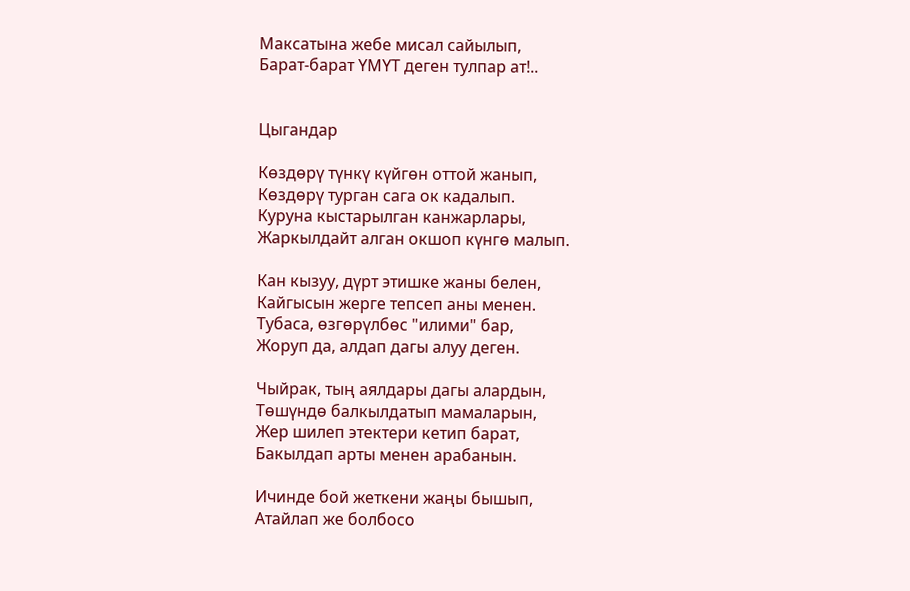Максатына жебе мисал сайылып,
Барат-барат ҮМҮТ деген тулпар ат!..


Цыгандар

Көздөрү түнкү күйгөн оттой жанып,
Көздөрү турган сага ок кадалып.
Куруна кыстарылган канжарлары,
Жаркылдайт алган окшоп күнгө малып.

Кан кызуу, дүрт этишке жаны белен,
Кайгысын жерге тепсеп аны менен.
Тубаса, өзгөрүлбөс "илими" бар,
Жоруп да, алдап дагы алуу деген.

Чыйрак, тың аялдары дагы алардын,
Төшүндө балкылдатып мамаларын,
Жер шилеп этектери кетип барат,
Бакылдап арты менен арабанын.

Ичинде бой жеткени жаңы бышып,
Атайлап же болбосо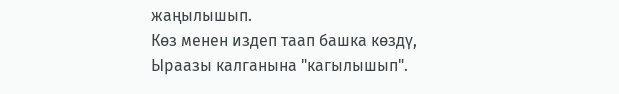жаңылышып.
Көз менен издеп таап башка көздү,
Ыраазы калганына "кагылышып".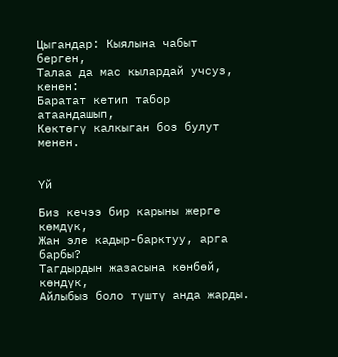Цыгандар: Кыялына чабыт берген,
Талаа да мас кылардай учсуз, кенен:
Баратат кетип табор атаандашып,
Көктөгү калкыган боз булут менен.


Үй

Биз кечээ бир карыны жерге көмдүк,
Жан эле кадыр-барктуу, арга барбы?
Тагдырдын жазасына көнбөй, көндүк,
Айлыбыз боло түштү анда жарды.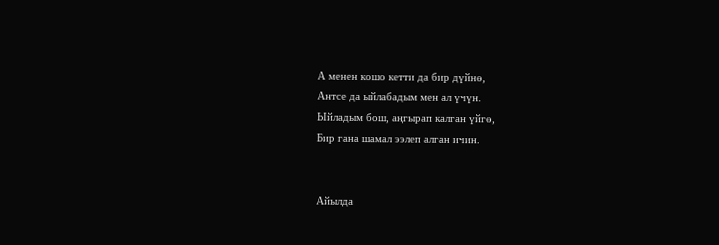А менен кошо кетти да бир дүйнө,
Антсе да ыйлабадым мен ал үчүн.
Ыйладым бош, аңгырап калган үйгө,
Бир гана шамал ээлеп алган ичин.


Айылда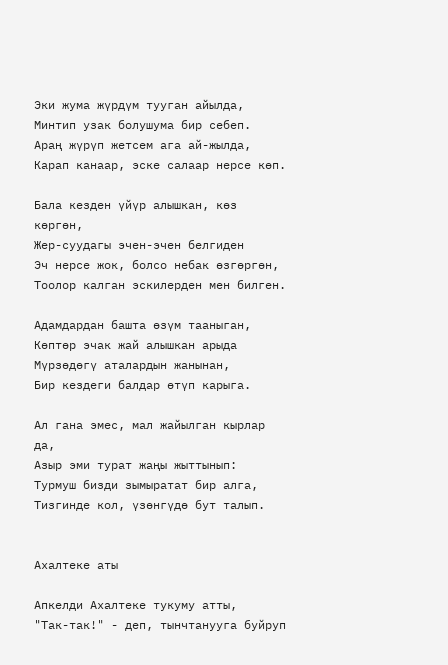Эки жума жүрдүм тууган айылда,
Минтип узак болушума бир себеп.
Араң жүрүп жетсем ага ай-жылда,
Карап канаар, эске салаар нерсе көп.

Бала кезден үйүр алышкан, көз көргөн,
Жер-суудагы эчен-эчен белгиден
Эч нерсе жок, болсо небак өзгөргөн,
Тоолор калган эскилерден мен билген.

Адамдардан башта өзүм тааныган,
Көптөр эчак жай алышкан арыда
Мүрзөдөгү аталардын жанынан,
Бир кездеги балдар өтүп карыга.

Ал гана эмес, мал жайылган кырлар да,
Азыр эми турат жаңы жыттынып:
Турмуш бизди зымыратат бир алга,
Тизгинде кол, үзөнгүдө бут талып.


Ахалтеке аты

Апкелди Ахалтеке тукуму атты,
"Так-так!" - деп, тынчтанууга буйруп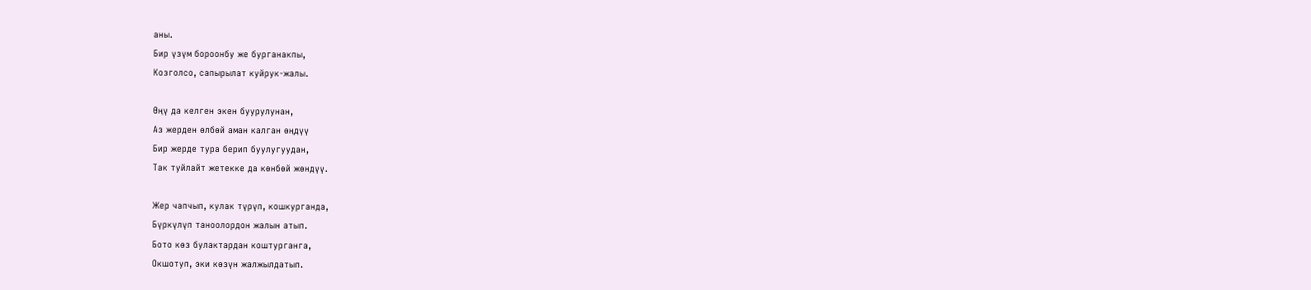аны.
Бир үзүм бороонбу же бурганакпы,
Козголсо, сапырылат куйрук-жалы.

Өңү да келген экен буурулунан,
Аз жерден өлбөй аман калган өңдүү
Бир жерде тура берип буулугуудан,
Так туйлайт жетекке да көнбөй жөндүү.

Жер чапчып, кулак түрүп, кошкурганда,
Бүркүлүп таноолордон жалын атып.
Бото көз булактардан коштурганга,
Окшотуп, эки көзүн жалжылдатып.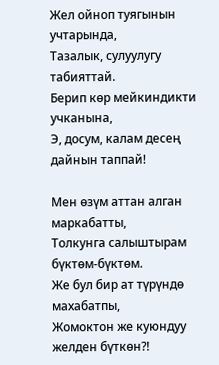Жел ойноп туягынын учтарында,
Тазалык, сулуулугу табияттай.
Берип көр мейкиндикти учканына,
Э, досум, калам десең дайнын таппай!

Мен өзүм аттан алган маркабатты,
Толкунга салыштырам бүктөм-бүктөм.
Же бул бир ат түрүндө махабатпы,
Жомоктон же куюндуу желден бүткөн?!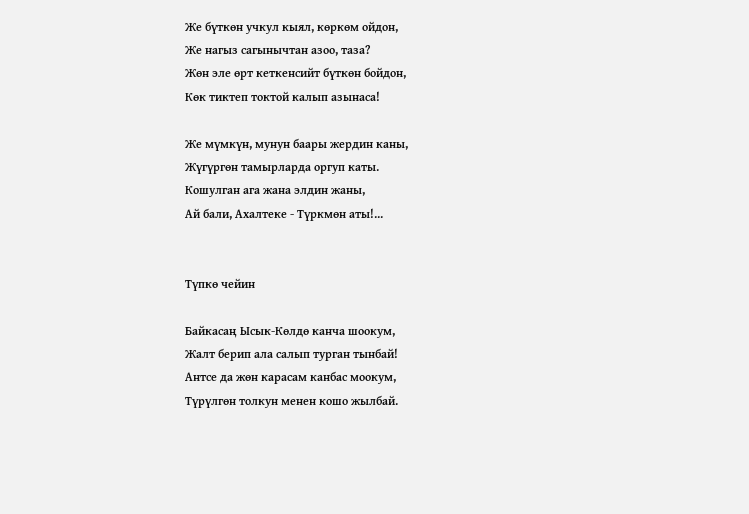Же бүткөн учкул кыял, көркөм ойдон,
Же нагыз сагынычтан азоо, таза?
Жөн эле өрт кеткенсийт бүткөн бойдон,
Көк тиктеп токтой калып азынаса!

Же мүмкүн, мунун баары жердин каны,
Жүгүргөн тамырларда оргуп каты.
Кошулган ага жана элдин жаны,
Ай бали, Ахалтеке - Түркмөн аты!...


Түпкө чейин

Байкасаң Ысык-Көлдө канча шоокум,
Жалт берип ала салып турган тынбай!
Антсе да жөн карасам канбас моокум,
Түрүлгөн толкун менен кошо жылбай.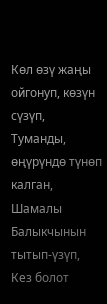Көл өзү жаңы ойгонуп, көзүн сүзүп,
Туманды, өңүрүндө түнөп калган,
Шамалы Балыкчынын тытып-үзүп,
Кез болот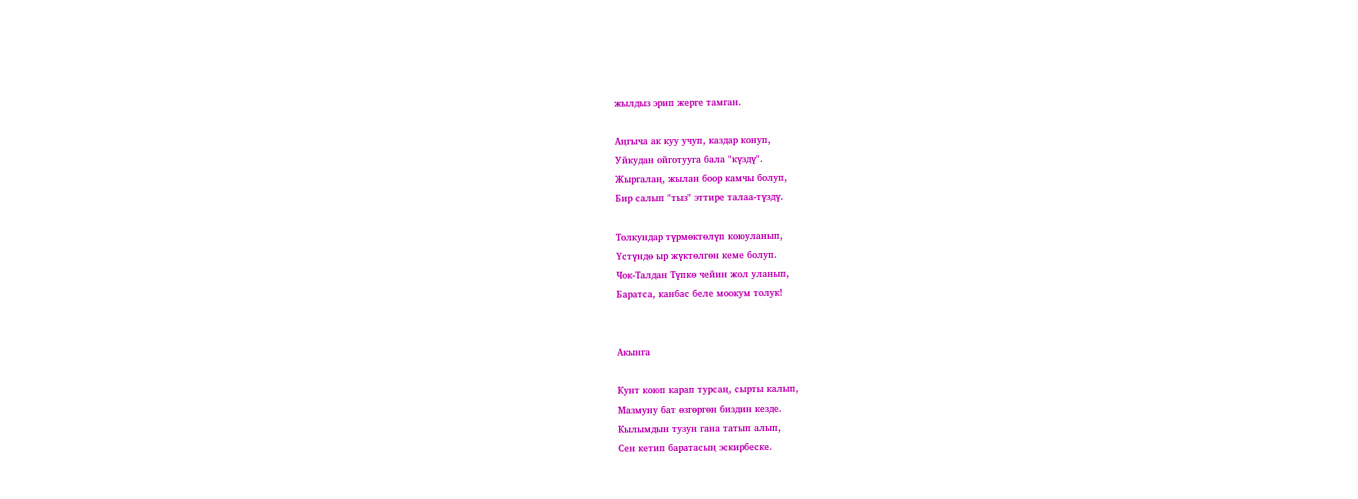жылдыз эрип жерге тамган.

Аңгыча ак куу учуп, каздар конуп,
Уйкудан ойготууга бала "күздү".
Жыргалаң, жылан боор камчы болуп,
Бир салып "тыз" эттире талаа-түздү.

Толкундар түрмөктөлүп коюуланып,
Үстүндө ыр жүктөлгөн кеме болуп.
Чок-Талдан Түпкө чейин жол уланып,
Баратса, канбас беле моокум толук!


Акынга

Кунт коюп карап турсаң, сырты калып,
Мазмуну бат өзгөргөн биздин кезде.
Кылымдын тузун гана татып алып,
Сен кетип баратасың эскирбеске.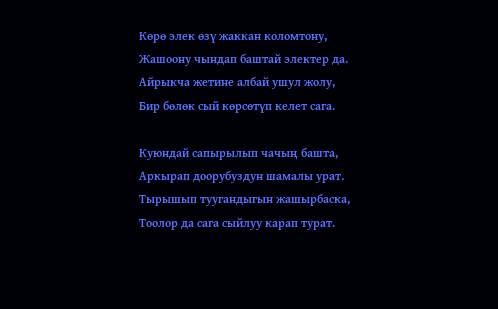Көрө элек өзү жаккан коломтону,
Жашоону чындап баштай электер да.
Айрыкча жетине албай ушул жолу,
Бир бөлөк сый көрсөтүп келет сага.

Куюндай сапырылып чачың башта,
Аркырап доорубуздун шамалы урат.
Тырышып туугандыгын жашырбаска,
Тоолор да сага сыйлуу карап турат.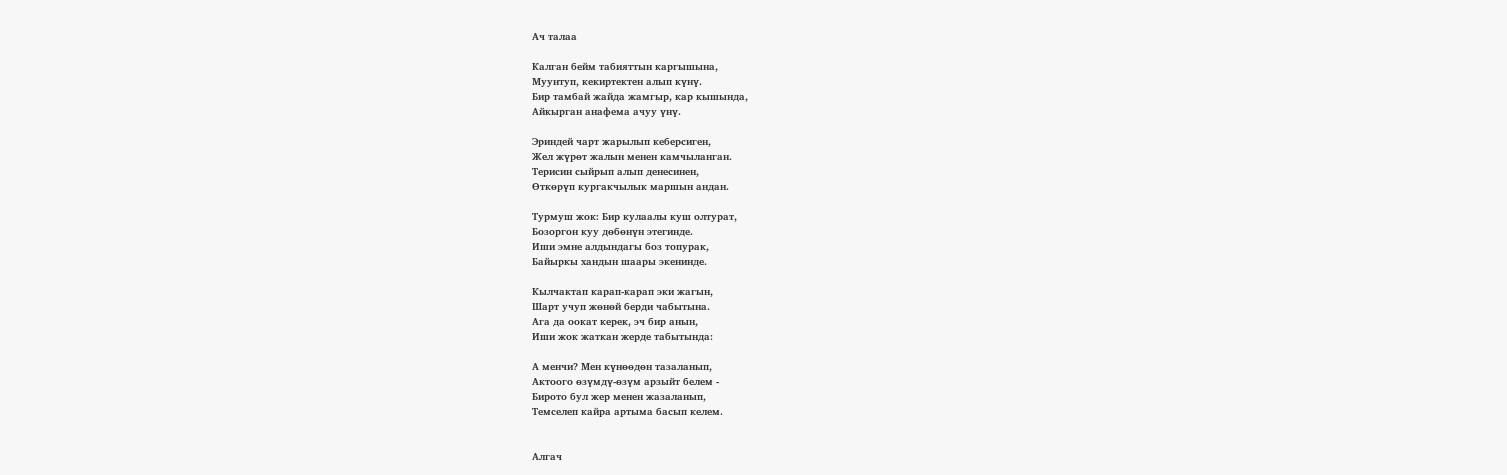Ач талаа

Калган бейм табияттын каргышына,
Муунтуп, кекиртектен алып күнү.
Бир тамбай жайда жамгыр, кар кышында,
Айкырган анафема ачуу үнү.

Эриндей чарт жарылып кеберсиген,
Жел жүрөт жалын менен камчыланган.
Терисин сыйрып алып денесинен,
Өткөрүп кургакчылык маршын андан.

Турмуш жок: Бир кулаалы куш олтурат,
Бозоргон куу дөбөнүн этегинде.
Иши эмне алдындагы боз топурак,
Байыркы хандын шаары экенинде.

Кылчактап карап-карап эки жагын,
Шарт учуп жөнөй берди чабытына.
Ага да оокат керек, эч бир анын,
Иши жок жаткан жерде табытында:

А менчи? Мен күнөөдөн тазаланып,
Актоого өзүмдү-өзүм арзыйт белем -
Бирото бул жер менен жазаланып,
Темселеп кайра артыма басып келем.


Алгач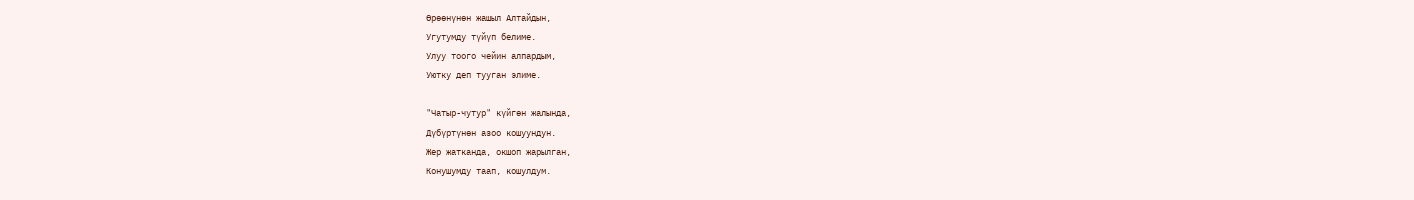Өрөөнүнөн жашыл Алтайдын,
Угутумду түйүп белиме.
Улуу тоого чейин алпардым,
Уютку деп тууган элиме.

"Чатыр-чутур" күйгөн жалында,
Дүбүртүнөн азоо кошуундун.
Жер жатканда, окшоп жарылган,
Конушумду таап, кошулдум.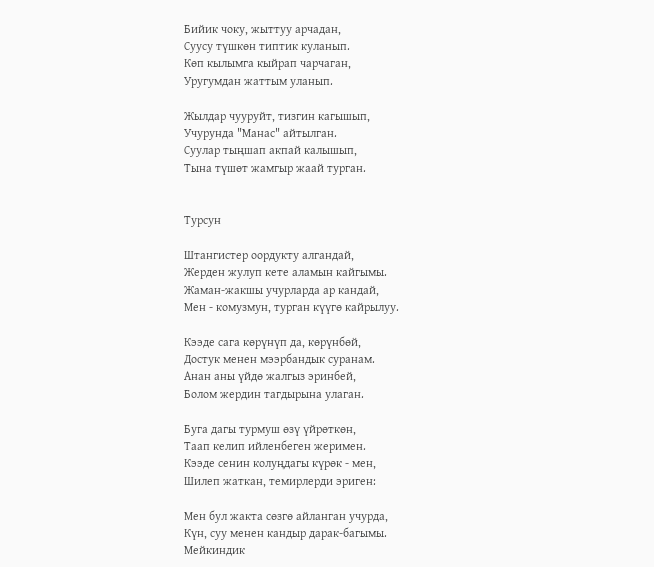Бийик чоку, жыттуу арчадан,
Суусу түшкөн типтик куланып.
Көп кылымга кыйрап чарчаган,
Уругумдан жаттым уланып.

Жылдар чууруйт, тизгин кагышып,
Учурунда "Манас" айтылган.
Суулар тыңшап акпай калышып,
Тына түшөт жамгыр жаай турган.


Турсун

Штангистер оордукту алгандай,
Жерден жулуп кете аламын кайгымы.
Жаман-жакшы учурларда ар кандай,
Мен - комузмун, турган күүгө кайрылуу.

Кээде сага көрүнүп да, көрүнбөй,
Достук менен мээрбандык суранам.
Анан аны үйдө жалгыз эринбей,
Болом жердин тагдырына улаган.

Буга дагы турмуш өзү үйрөткөн,
Таап келип ийленбеген жеримен.
Кээде сенин колуңдагы күрөк - мен,
Шилеп жаткан, темирлерди эриген:

Мен бул жакта сөзгө айланган учурда,
Күн, суу менен кандыр дарак-багымы.
Мейкиндик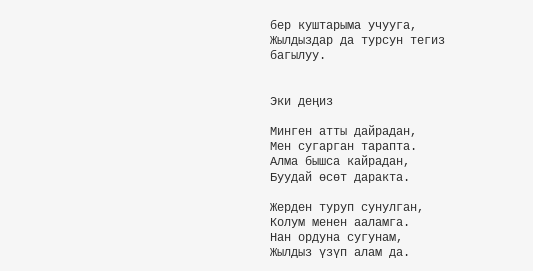бер куштарыма учууга,
Жылдыздар да турсун тегиз багылуу.


Эки деңиз

Минген атты дайрадан,
Мен сугарган тарапта.
Алма бышса кайрадан,
Буудай өсөт даракта.

Жерден туруп сунулган,
Колум менен ааламга.
Нан ордуна сугунам,
Жылдыз үзүп алам да.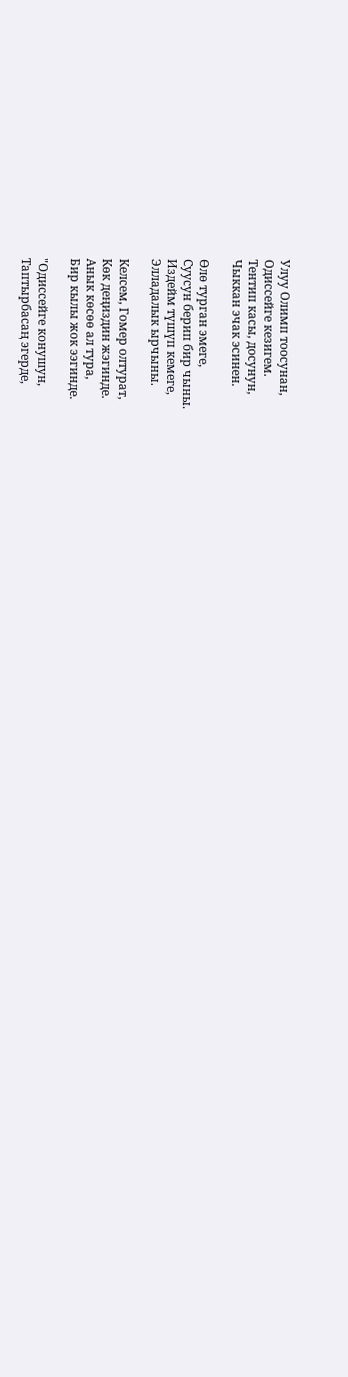Улуу Олимп тоосунан,
Одиссейге кезигем.
Тентип касы, досунун,
Чыккан эчак эсинен.

Өлө турган эмеге,
Суусун берип бир чыны.
Издейм түшүп кемеге,
Элладалык ырчыны.

Келсем, Гомер олтурат,
Көк деңиздин жэгинде.
Анык көсөө ал тура,
Бир кылы жок ээгинде.

"Одиссейге конушун,
Таптырбасаң эгерде,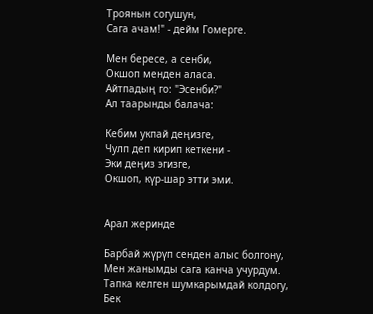Троянын согушун,
Сага ачам!" - дейм Гомерге.

Мен бересе, а сенби,
Окшоп менден аласа.
Айтпадың го: "Эсенби?"
Ал таарынды балача:

Кебим укпай деңизге,
Чулп деп кирип кеткени -
Эки деңиз эгизге,
Окшоп, күр-шар этти эми.


Арал жеринде

Барбай жүрүп сенден алыс болгону,
Мен жанымды сага канча учурдум.
Тапка келген шумкарымдай колдогу,
Бек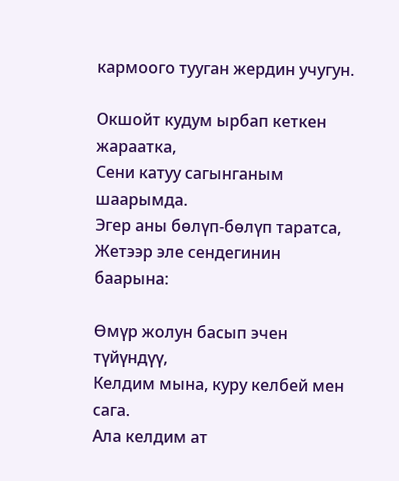кармоого тууган жердин учугун.

Окшойт кудум ырбап кеткен жараатка,
Сени катуу сагынганым шаарымда.
Эгер аны бөлүп-бөлүп таратса,
Жетээр эле сендегинин баарына:

Өмүр жолун басып эчен түйүндүү,
Келдим мына, куру келбей мен сага.
Ала келдим ат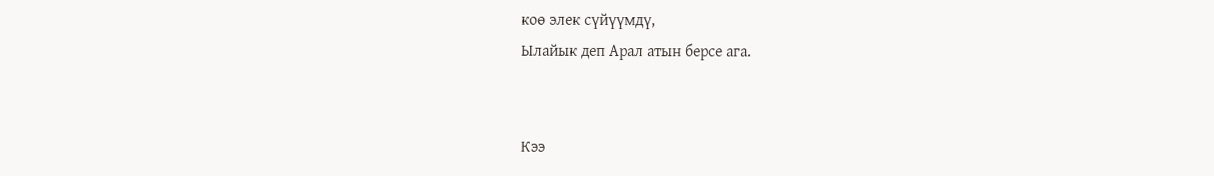коө элек сүйүүмдү,
Ылайык деп Арал атын берсе ага.


Кээ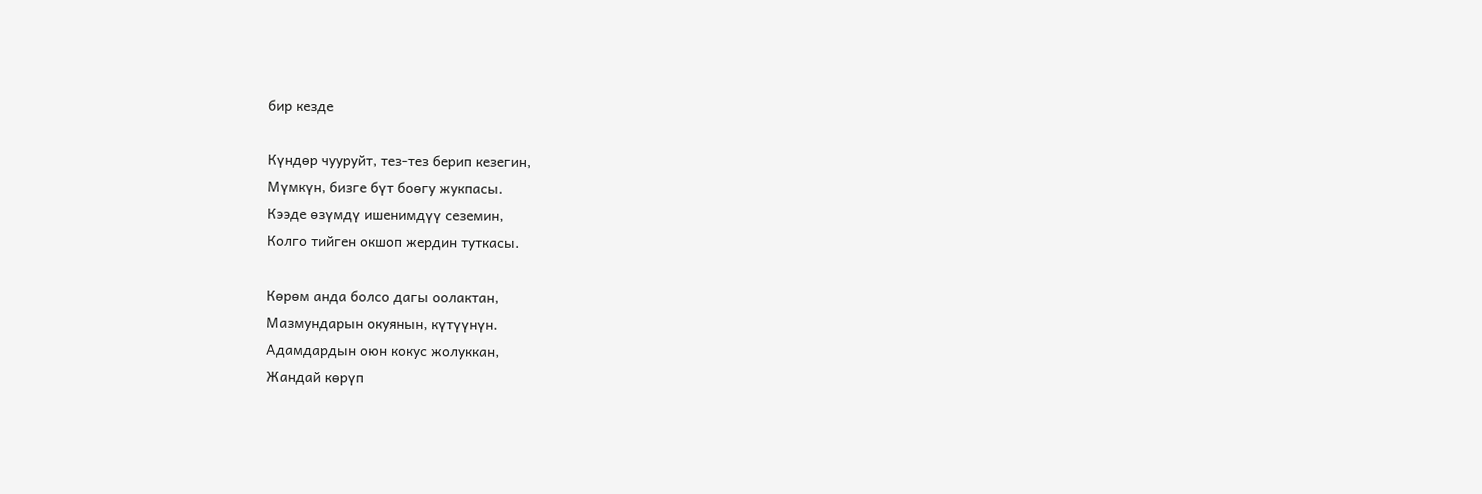бир кезде

Күндөр чууруйт, тез-тез берип кезегин,
Мүмкүн, бизге бүт боөгу жукпасы.
Кээде өзүмдү ишенимдүү сеземин,
Колго тийген окшоп жердин туткасы.

Көрөм анда болсо дагы оолактан,
Мазмундарын окуянын, күтүүнүн.
Адамдардын оюн кокус жолуккан,
Жандай көрүп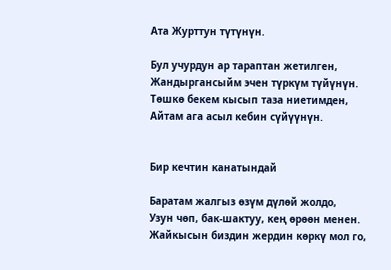Ата Журттун түтүнүн.

Бул учурдун ар тараптан жетилген,
Жандыргансыйм эчен түркүм түйүнүн.
Төшкө бекем кысып таза ниетимден,
Айтам ага асыл кебин сүйүүнүн.


Бир кечтин канатындай

Баратам жалгыз өзүм дүлөй жолдо,
Узун чөп, бак-шактуу, кең өрөөн менен.
Жайкысын биздин жердин көркү мол го,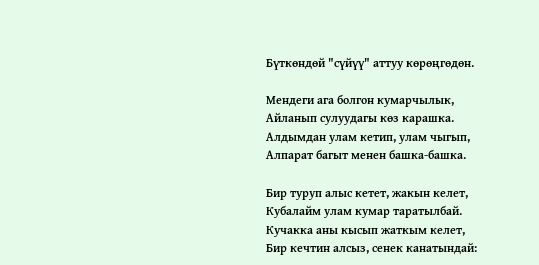Бүткөндөй "сүйүү" аттуу көрөңгөдөн.

Мендеги ага болгон кумарчылык,
Айланып сулуудагы көз карашка.
Алдымдан улам кетип, улам чыгып,
Алпарат багыт менен башка-башка.

Бир туруп алыс кетет, жакын келет,
Кубалайм улам кумар таратылбай.
Кучакка аны кысып жаткым келет,
Бир кечтин алсыз, сенек канатындай: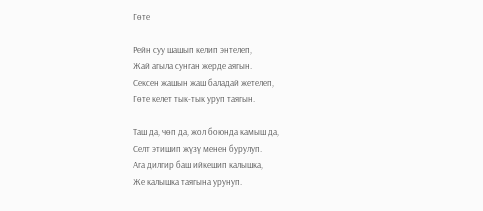Гөте

Рейн суу шашып келип энтелеп,
Жай агыла сунган жерде аягын.
Сексен жашын жаш баладай жетелеп,
Гөте келет тык-тык уруп таягын.

Таш да, чөп да, жол боюнда камыш да,
Селт этишип жүзү менен бурулуп.
Ага дилгир баш ийкешип калышка,
Же калышка таягына урунуп.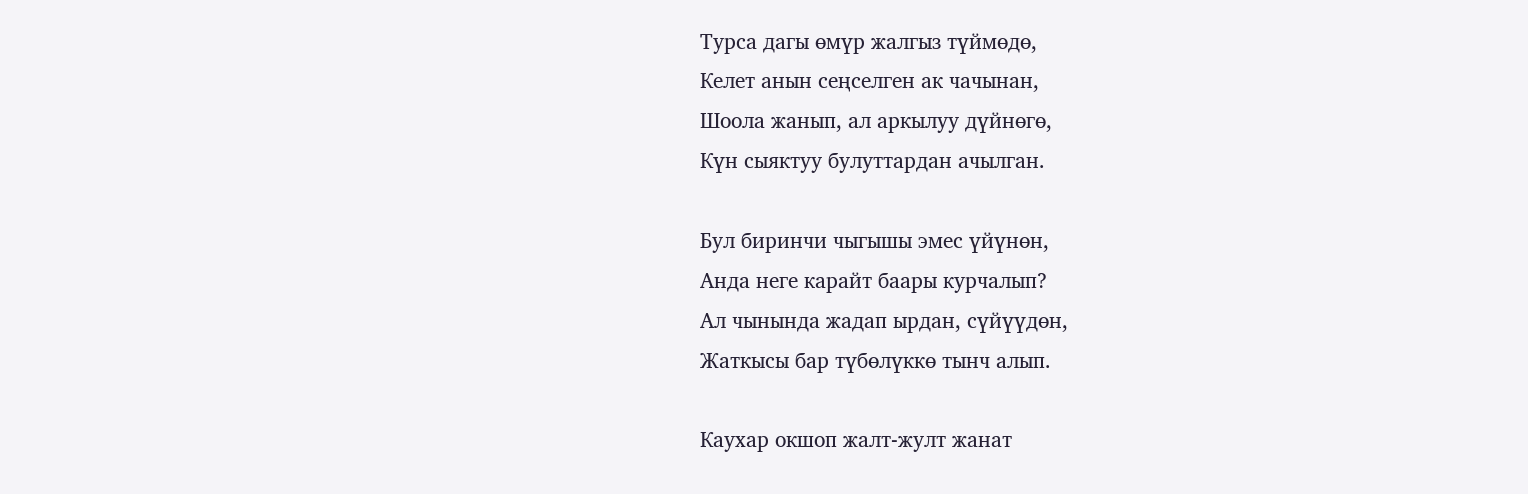Турса дагы өмүр жалгыз түймөдө,
Келет анын сеңселген ак чачынан,
Шоола жанып, ал аркылуу дүйнөгө,
Күн сыяктуу булуттардан ачылган.

Бул биринчи чыгышы эмес үйүнөн,
Анда неге карайт баары курчалып?
Ал чынында жадап ырдан, сүйүүдөн,
Жаткысы бар түбөлүккө тынч алып.

Каухар окшоп жалт-жулт жанат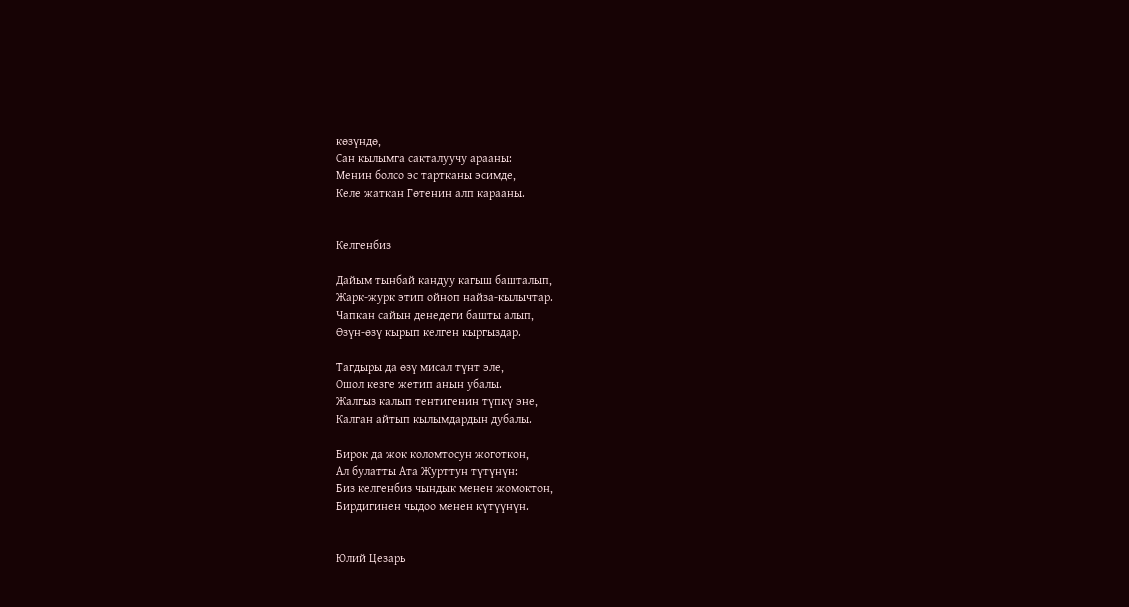көзүндө,
Сан кылымга сакталуучу арааны:
Менин болсо эс тартканы эсимде,
Келе жаткан Гөтенин алп карааны.


Келгенбиз

Дайым тынбай кандуу кагыш башталып,
Жарк-журк этип ойноп найза-кылычтар.
Чапкан сайын денедеги башты алып,
Өзүн-өзү кырып келген кыргыздар.

Тагдыры да өзү мисал түнт эле,
Ошол кезге жетип анын убалы.
Жалгыз калып тентигенин түпкү эне,
Калган айтып кылымдардын дубалы.

Бирок да жок коломтосун жоготкон,
Ал булатты Ата Журттун түтүнүн:
Биз келгенбиз чындык менен жомоктон,
Бирдигинен чыдоо менен күтүүнүн.


Юлий Цезарь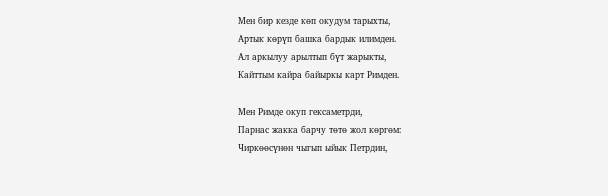Мен бир кезде көп окудум тарыхты,
Артык көрүп башка бардык илимден.
Ал аркылуу арылтып бүт жарыкты,
Кайттым кайра байыркы карт Римден.

Мен Римде окуп гексаметрди,
Парнас жакка барчу төтө жол көргөм:
Чиркөөсүнөн чыгып ыйык Петрдин,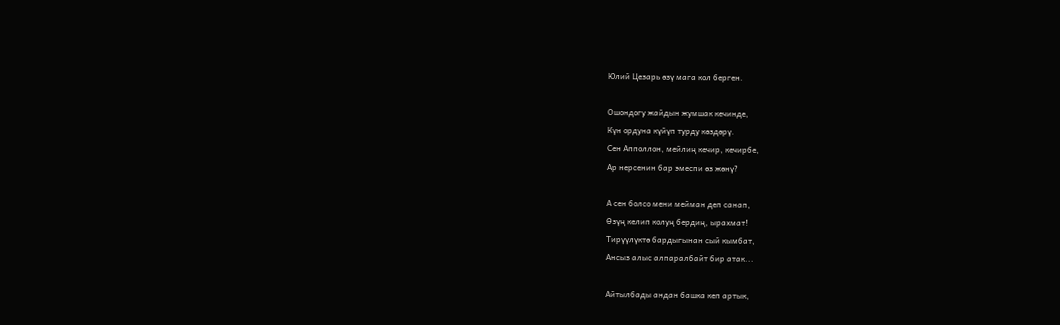Юлий Цезарь өзү мага кол берген.

Ошондогу жайдын жумшак кечинде,
Күн ордуна күйүп турду көздөрү.
Сен Апполлон, мейлиң кечир, кечирбе,
Ар нерсенин бар эмеспи өз жөнү?

А сен болсо мени мейман деп санап,
Өзүң келип колуң бердиң, ырахмат!
Тирүүлүктө бардыгынан сый кымбат,
Ансыз алыс алпаралбайт бир атак...

Айтылбады андан башка кеп артык,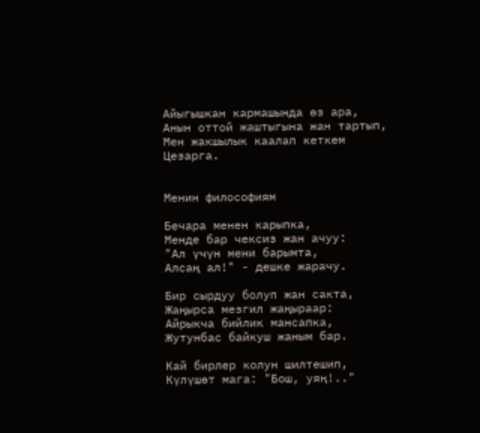Айыгышкан кармашында өз ара,
Анын оттой жаштыгына жан тартып,
Мен жакшылык каалап кеткем Цезарга.


Менин философиям

Бечара менен карыпка,
Менде бар чексиз жан ачуу:
"Ал үчүн мени барымта,
Алсаң ал!" - дешке жарачу.

Бир сырдуу болуп жан сакта,
Жаңырса мезгил жаңыраар:
Айрыкча бийлик мансапка,
Жутунбас байкуш жаным бар.

Кай бирлер колун шилтешип,
Күлүшөт мага: "Бош, уяң!.."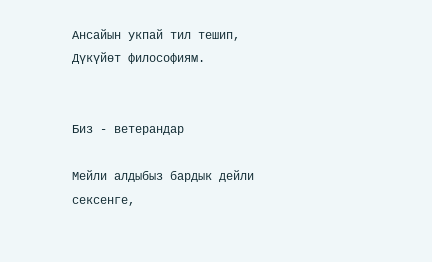Ансайын укпай тил тешип,
Дүкүйөт философиям.


Биз - ветерандар

Мейли алдыбыз бардык дейли сексенге,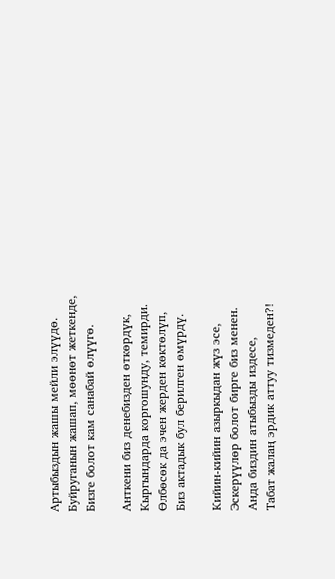Артыбыздын жашы мейли элүүдө.
Буйруганын жашап, мөөнөт жеткенде,
Бизге болот кам санабай өлүүгө.

Анткени биз денебизден өткөрдүк,
Кыргындарда коргошунду, темирди.
Өлбөсөк да эчен жерден көктөлүп,
Биз актадык бул берилген өмүрдү.

Кийин-кийин азыркыдан жүз эсе,
Эскерүүлөр болот бирге биз менен.
Анда биздин атыбызды издесе,
Табат жалаң эрдик аттуу тизмеден?!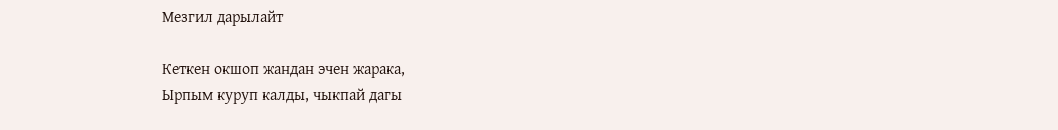Мезгил дарылайт

Кеткен окшоп жандан эчен жарака,
Ырпым куруп калды, чыкпай дагы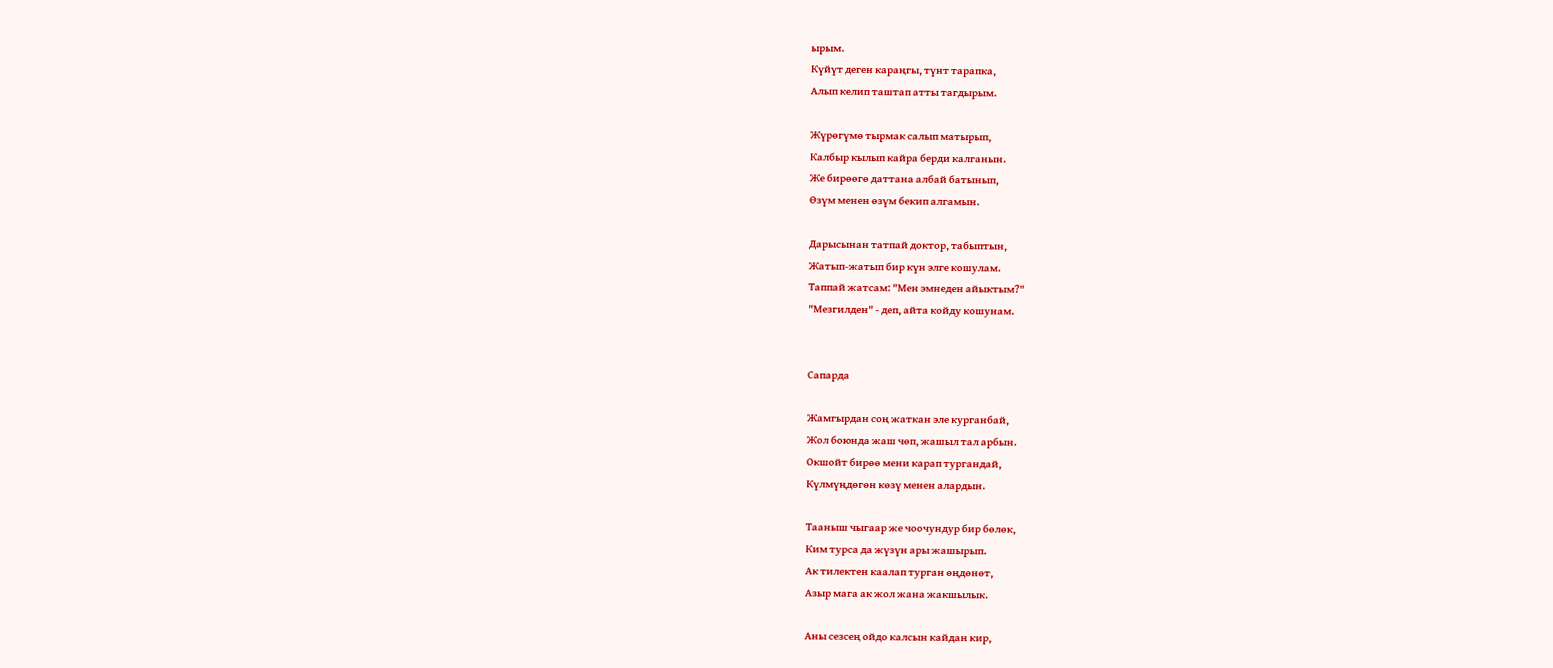ырым.
Күйүт деген караңгы, түнт тарапка,
Алып келип таштап атты тагдырым.

Жүрөгүмө тырмак салып матырып,
Калбыр кылып кайра берди калганын.
Же бирөөгө даттана албай батынып,
Өзүм менен өзүм бекип алгамын.

Дарысынан татпай доктор, табыптын,
Жатып-жатып бир күн элге кошулам.
Таппай жатсам: "Мен эмнеден айыктым?"
"Мезгилден" - деп, айта койду кошунам.


Сапарда

Жамгырдан соң жаткан эле курганбай,
Жол боюнда жаш чөп, жашыл тал арбын.
Окшойт бирөө мени карап тургандай,
Күлмүңдөгөн көзү менен алардын.

Тааныш чыгаар же чоочундур бир бөлөк,
Ким турса да жүзүн ары жашырып.
Ак тилектен каалап турган өңдөнөт,
Азыр мага ак жол жана жакшылык.

Аны сезсең ойдо калсын кайдан кир,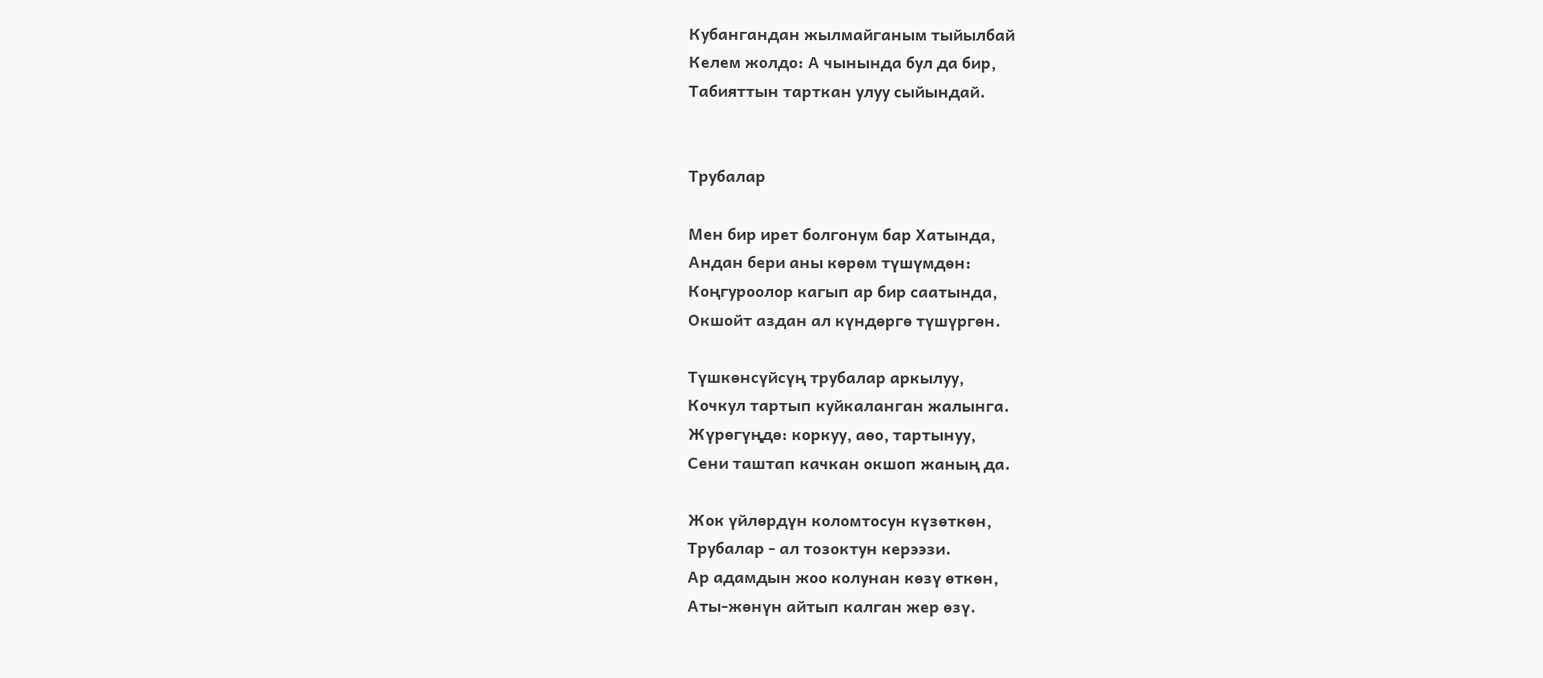Кубангандан жылмайганым тыйылбай
Келем жолдо: А чынында бул да бир,
Табияттын тарткан улуу сыйындай.


Трубалар

Мен бир ирет болгонум бар Хатында,
Андан бери аны көрөм түшүмдөн:
Коңгуроолор кагып ар бир саатында,
Окшойт аздан ал күндөргө түшүргөн.

Түшкөнсүйсүң трубалар аркылуу,
Кочкул тартып куйкаланган жалынга.
Жүрөгүңдө: коркуу, аөо, тартынуу,
Сени таштап качкан окшоп жаның да.

Жок үйлөрдүн коломтосун күзөткөн,
Трубалар - ал тозоктун керээзи.
Ар адамдын жоо колунан көзү өткөн,
Аты-жөнүн айтып калган жер өзү.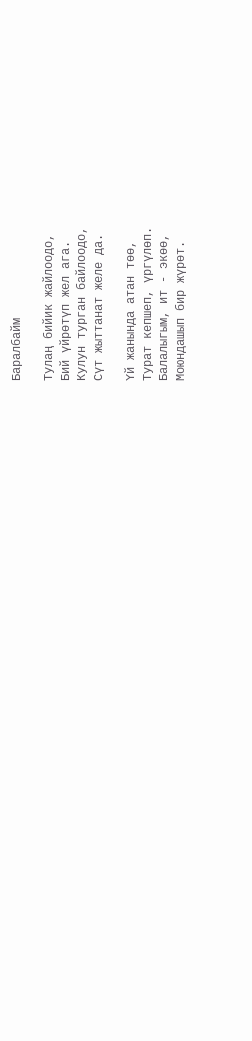Баралбайм

Тулаң бийик жайлоодо,
Бий үйрөтүп жел ага.
Кулун турган байлоодо,
Сүт жыттанат желе да.

Үй жанында атан төө,
Турат кепшеп, үргүлөп.
Балалыгым, ит - экөө,
Моюндашып бир жүрөт.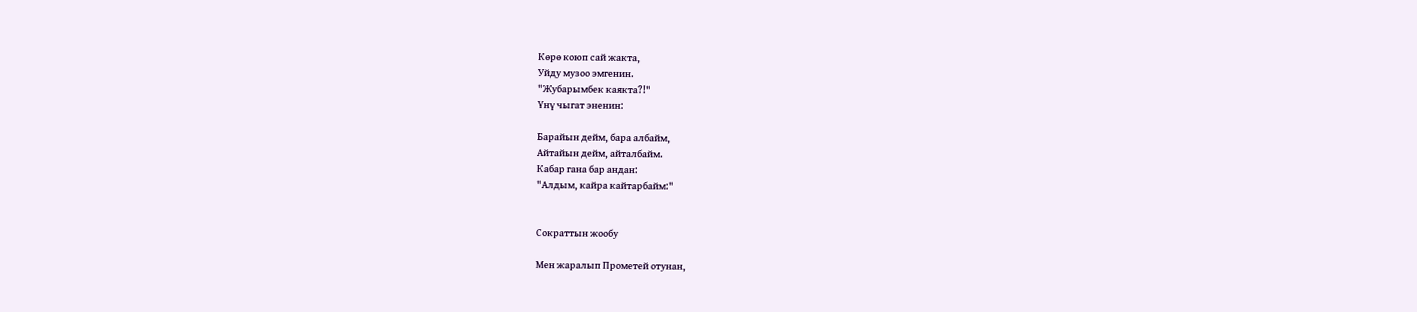Көрө коюп сай жакта,
Уйду музоо эмгенин.
"Жубарымбек каякта?!"
Үнү чыгат эненин:

Барайын дейм, бара албайм,
Айтайын дейм, айталбайм.
Кабар гана бар андан:
"Алдым, кайра кайтарбайм:"


Сократтын жообу

Мен жаралып Прометей отунан,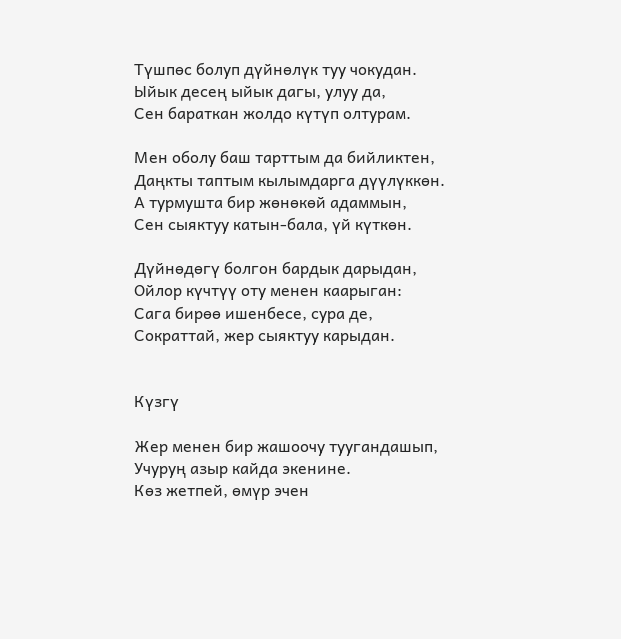Түшпөс болуп дүйнөлүк туу чокудан.
Ыйык десең ыйык дагы, улуу да,
Сен бараткан жолдо күтүп олтурам.

Мен оболу баш тарттым да бийликтен,
Даңкты таптым кылымдарга дүүлүккөн.
А турмушта бир жөнөкөй адаммын,
Сен сыяктуу катын-бала, үй күткөн.

Дүйнөдөгү болгон бардык дарыдан,
Ойлор күчтүү оту менен каарыган:
Сага бирөө ишенбесе, сура де,
Сократтай, жер сыяктуу карыдан.


Күзгү

Жер менен бир жашоочу туугандашып,
Учуруң азыр кайда экенине.
Көз жетпей, өмүр эчен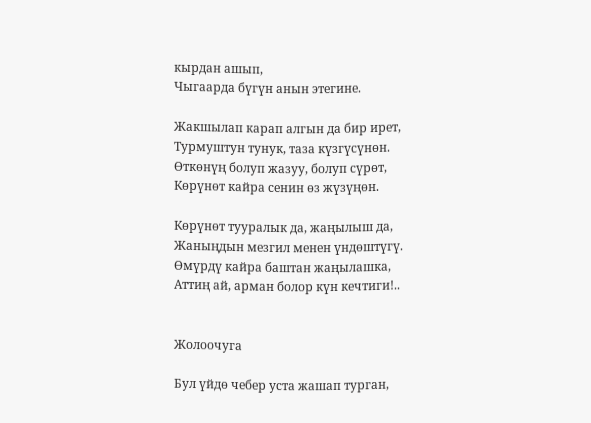кырдан ашып,
Чыгаарда бүгүн анын этегине.

Жакшылап карап алгын да бир ирет,
Турмуштун тунук, таза күзгүсүнөн.
Өткөнүң болуп жазуу, болуп сүрөт,
Көрүнөт кайра сенин өз жүзүңөн.

Көрүнөт тууралык да, жаңылыш да,
Жаныңдын мезгил менен үндөштүгү.
Өмүрдү кайра баштан жаңылашка,
Аттиң ай, арман болор күн кечтиги!..


Жолоочуга

Бул үйдө чебер уста жашап турган,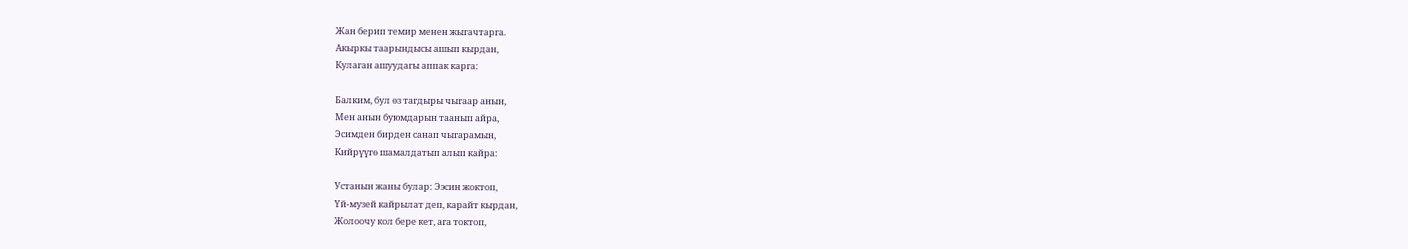Жан берип темир менен жыгачтарга.
Акыркы таарындысы ашып кырдан,
Кулаган ашуудагы аппак карга:

Балким, бул өз тагдыры чыгаар анын,
Мен анын буюмдарын таанып айра,
Эсимден бирден санап чыгарамын,
Кийрүүгө шамалдатып алып кайра:

Устанын жаны булар: Ээсин жоктоп,
Үй-музей кайрылат деп, карайт кырдан,
Жолоочу кол бере кет, ага токтоп,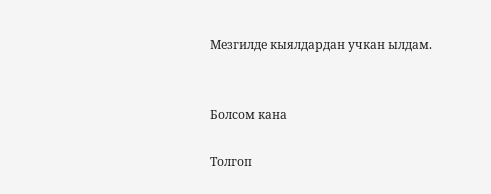Мезгилде кыялдардан учкан ылдам.


Болсом кана

Толгоп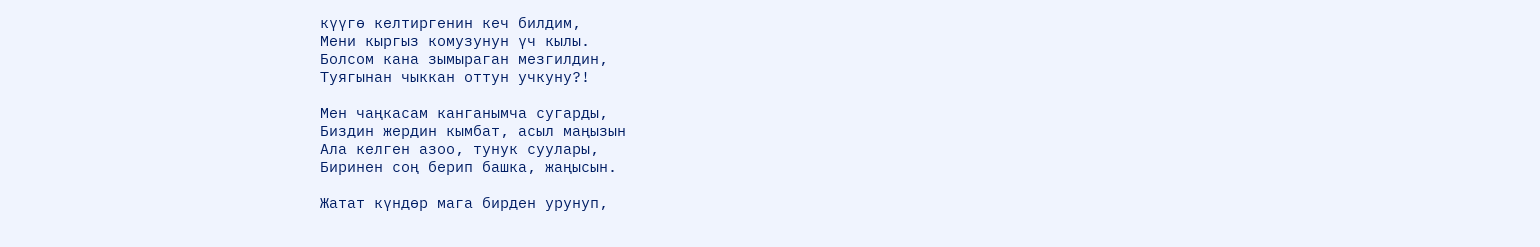күүгө келтиргенин кеч билдим,
Мени кыргыз комузунун үч кылы.
Болсом кана зымыраган мезгилдин,
Туягынан чыккан оттун учкуну?!

Мен чаңкасам канганымча сугарды,
Биздин жердин кымбат, асыл маңызын
Ала келген азоо, тунук суулары,
Биринен соң берип башка, жаңысын.

Жатат күндөр мага бирден урунуп,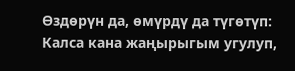Өздөрүн да, өмүрдү да түгөтүп:
Калса кана жаңырыгым угулуп,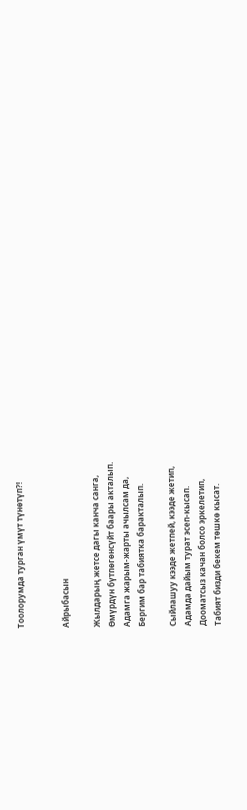Тоолорумда турган үмүт түнөтүп?!


Айрыбасын

Жылдарың жетсе дагы канча санга,
Өмүрдүн бүтпөгөнсүйт баары акталып.
Адамга жарым-жарты ачылсам да,
Бергим бар табиятка баракталып.

Сыйлашуу кээде жетпей, кээде жетип,
Адамда дайым турат эсеп-кысап.
Дооматсыз качан болсо эркелетип,
Табият бизди бекем төшкө кысат.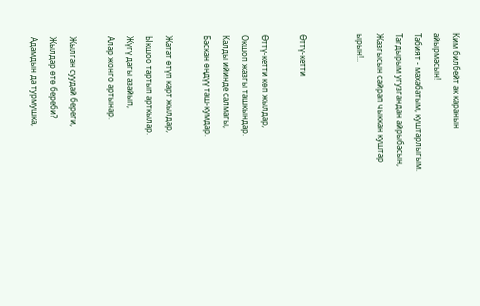Ким билбейт ак каранын айырмасын!
Табият - махабатым, куштарлыгым.
Тагдырым угузгандан айрыбасын,
Жазгысын сайрап чыккан куштар ырын!..


Өттү-кетти

Өттү-кетти көп жылдар,
Окшоп жазгы ташкындар.
Калды ийинде салмагы,
Баскан өңдүү таш-кумдар.

Жатат өтүп карт жылдар,
Ыкшоо тартып арткылар.
Жүгү дагы азайып,
Алар жонго артынар.

Жылган суудай береги,
Жылдар өтө береби?
Адамдын да турмушка,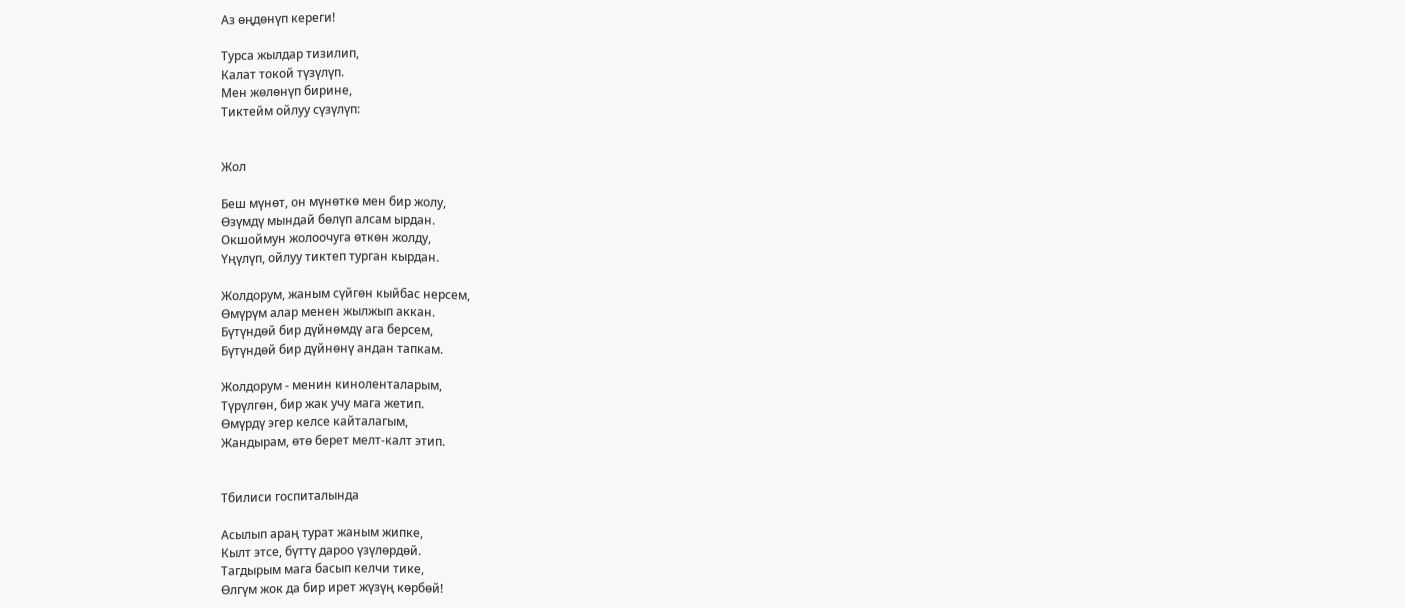Аз өңдөнүп кереги!

Турса жылдар тизилип,
Калат токой түзүлүп.
Мен жөлөнүп бирине,
Тиктейм ойлуу сүзүлүп:


Жол

Беш мүнөт, он мүнөткө мен бир жолу,
Өзүмдү мындай бөлүп алсам ырдан.
Окшоймун жолоочуга өткөн жолду,
Үңүлүп, ойлуу тиктеп турган кырдан.

Жолдорум, жаным сүйгөн кыйбас нерсем,
Өмүрүм алар менен жылжып аккан.
Бүтүндөй бир дүйнөмдү ага берсем,
Бүтүндөй бир дүйнөнү андан тапкам.

Жолдорум - менин киноленталарым,
Түрүлгөн, бир жак учу мага жетип.
Өмүрдү эгер келсе кайталагым,
Жандырам, өтө берет мелт-калт этип.


Тбилиси госпиталында

Асылып араң турат жаным жипке,
Кылт этсе, бүттү дароо үзүлөрдөй.
Тагдырым мага басып келчи тике,
Өлгүм жок да бир ирет жүзүң көрбөй!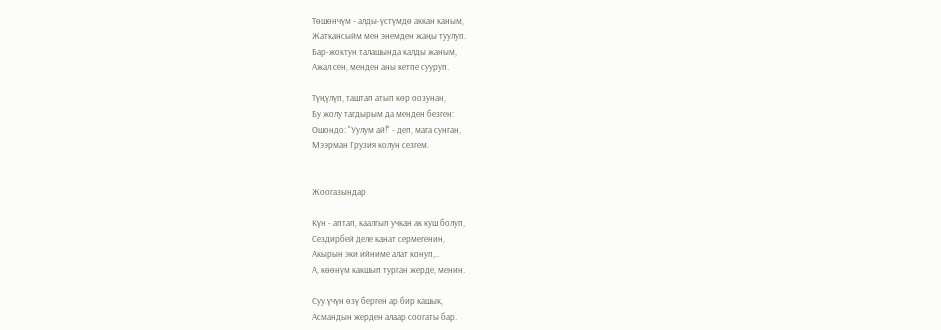Төшөнчүм - алды-үстүмдө аккан каным,
Жаткансыйм мен энемден жаңы туулуп.
Бар-жоктун талашында калды жаным,
Ажал сен, менден аны кетпе сууруп.

Түңүлүп, таштап атып көр оозунан,
Бу жолу тагдырым да менден безген:
Ошондо: "Уулум ай!" - деп, мага сунган,
Мээрман Грузия колун сезгем.


Жоогазындар

Күн - аптап, каалгып учкан ак куш болуп,
Сездирбей деле канат сермегенин,
Акырын эки ийниме алат конуп,..
А, көөнүм какшып турган жерде, менин.

Суу үчүн өзү берген ар бир кашык,
Асмандын жерден алаар соогаты бар.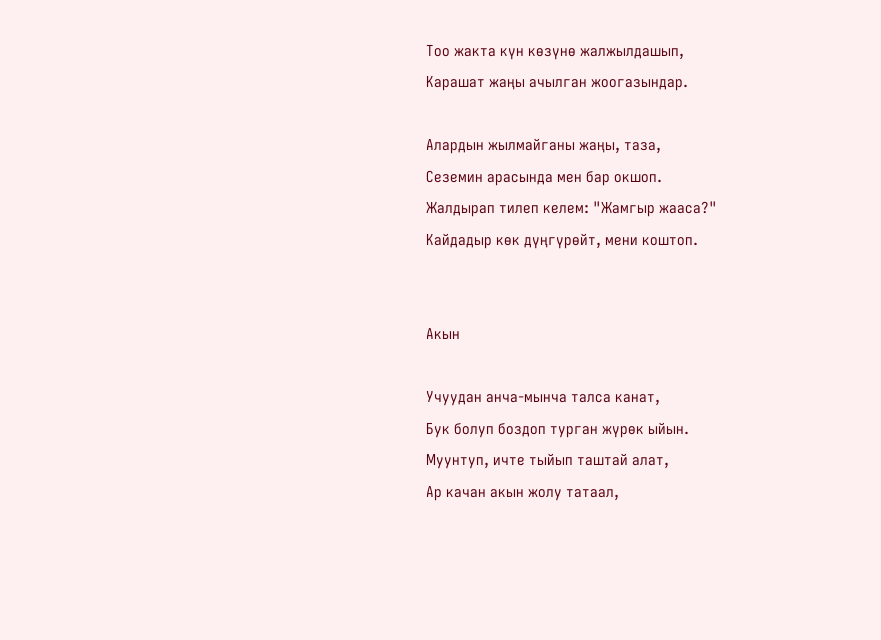Тоо жакта күн көзүнө жалжылдашып,
Карашат жаңы ачылган жоогазындар.

Алардын жылмайганы жаңы, таза,
Сеземин арасында мен бар окшоп.
Жалдырап тилеп келем: "Жамгыр жааса?"
Кайдадыр көк дүңгүрөйт, мени коштоп.


Акын

Учуудан анча-мынча талса канат,
Бук болуп боздоп турган жүрөк ыйын.
Муунтуп, ичте тыйып таштай алат,
Ар качан акын жолу татаал,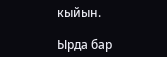кыйын.

Ырда бар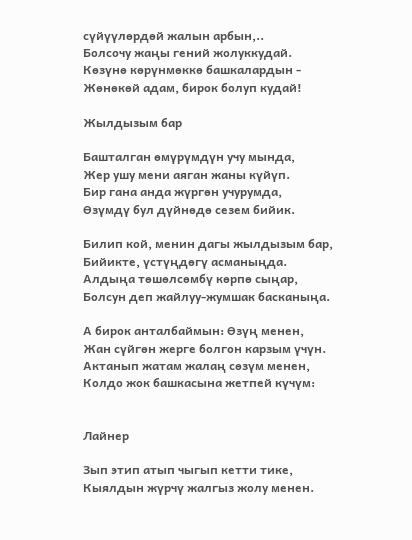сүйүүлөрдөй жалын арбын,..
Болсочу жаңы гений жолуккудай.
Көзүнө көрүнмөккө башкалардын -
Жөнөкөй адам, бирок болуп кудай!

Жылдызым бар

Башталган өмүрүмдүн учу мында,
Жер ушу мени аяган жаны күйүп.
Бир гана анда жүргөн учурумда,
Өзүмдү бул дүйнөдө сезем бийик.

Билип кой, менин дагы жылдызым бар,
Бийикте, үстүңдөгү асманыңда.
Алдыңа төшөлсөмбү көрпө сыңар,
Болсун деп жайлуу-жумшак басканыңа.

А бирок анталбаймын: Өзүң менен,
Жан сүйгөн жерге болгон карзым үчүн.
Актанып жатам жалаң сөзүм менен,
Колдо жок башкасына жетпей күчүм:


Лайнер

Зып этип атып чыгып кетти тике,
Кыялдын жүрчү жалгыз жолу менен.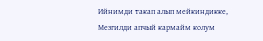Ийнимди такап алып мейкиндикке,
Мезгилди апчый кармайм колум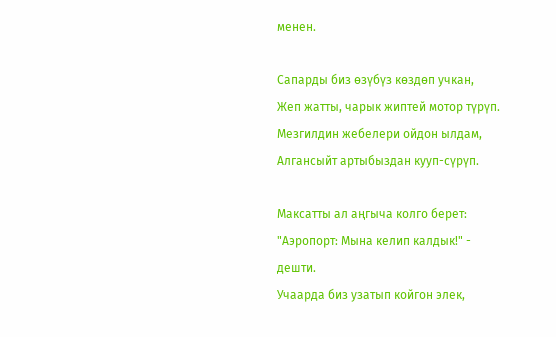менен.

Сапарды биз өзүбүз көздөп учкан,
Жеп жатты, чарык жиптей мотор түрүп.
Мезгилдин жебелери ойдон ылдам,
Алгансыйт артыбыздан кууп-сүрүп.

Максатты ал аңгыча колго берет:
"Аэропорт: Мына келип калдык!" - дешти.
Учаарда биз узатып койгон элек,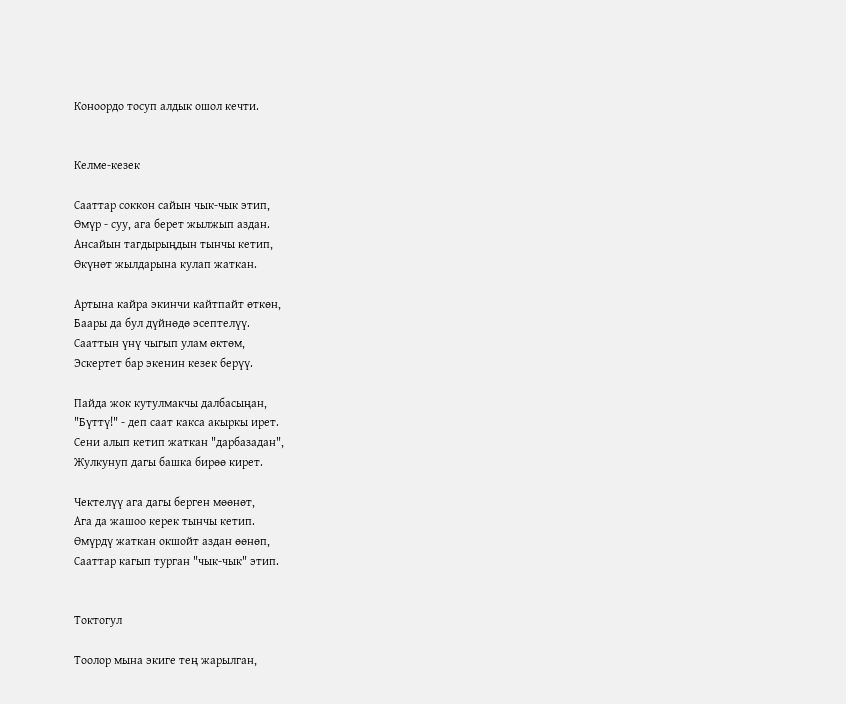Коноордо тосуп алдык ошол кечти.


Келме-кезек

Сааттар соккон сайын чык-чык этип,
Өмүр - суу, ага берет жылжып аздан.
Ансайын тагдырыңдын тынчы кетип,
Өкүнөт жылдарына кулап жаткан.

Артына кайра экинчи кайтпайт өткөн,
Баары да бул дүйнөдө эсептелүү.
Сааттын үнү чыгып улам өктөм,
Эскертет бар экенин кезек берүү.

Пайда жок кутулмакчы далбасыңан,
"Бүттү!" - деп саат какса акыркы ирет.
Сени алып кетип жаткан "дарбазадан",
Жулкунуп дагы башка бирөө кирет.

Чектелүү ага дагы берген мөөнөт,
Ага да жашоо керек тынчы кетип.
Өмүрдү жаткан окшойт аздан өөнөп,
Сааттар кагып турган "чык-чык" этип.


Токтогул

Тоолор мына экиге тең жарылган,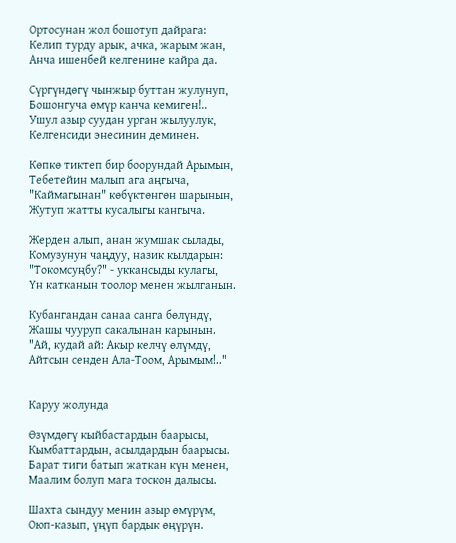Ортосунан жол бошотуп дайрага:
Келип турду арык, ачка, жарым жан,
Анча ишенбей келгенине кайра да.

Сүргүндөгү чынжыр буттан жулунуп,
Бошонгуча өмүр канча кемиген!..
Ушул азыр суудан урган жылуулук,
Келгенсиди энесинин деминен.

Көпкө тиктеп бир боорундай Арымын,
Тебетейин малып ага аңгыча,
"Каймагынан" көбүктөнгөн шарынын,
Жутуп жатты кусалыгы кангыча.

Жерден алып, анан жумшак сылады,
Комузунун чаңдуу, назик кылдарын:
"Токомсуңбу?" - уккансыды кулагы,
Үн катканын тоолор менен жылганын.

Кубангандан санаа санга бөлүндү,
Жашы чууруп сакалынан карынын.
"Ай, кудай ай: Акыр келчү өлүмдү,
Айтсын сенден Ала-Тоом, Арымым!.."


Каруу жолунда

Өзүмдөгү кыйбастардын баарысы,
Кымбаттардын, асылдардын баарысы.
Барат тиги батып жаткан күн менен,
Маалим болуп мага тоскон далысы.

Шахта сындуу менин азыр өмүрүм,
Оюп-казып, үңүп бардык өңүрүн.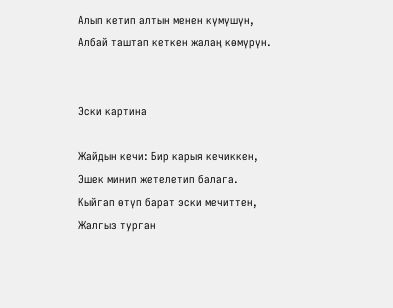Алып кетип алтын менен күмүшүн,
Албай таштап кеткен жалаң көмүрүн.


Эски картина

Жайдын кечи: Бир карыя кечиккен,
Эшек минип жетелетип балага.
Кыйгап өтүп барат эски мечиттен,
Жалгыз турган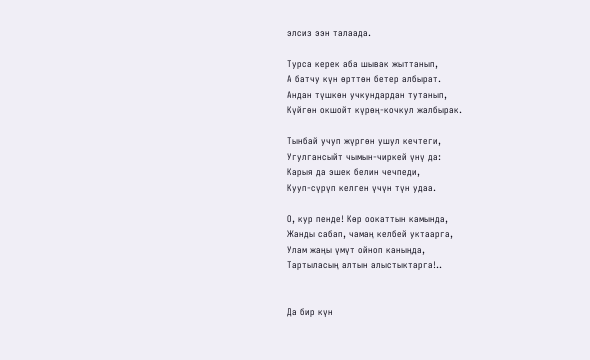элсиз ээн талаада.

Турса керек аба шывак жыттанып,
А батчу күн өрттөн бетер албырат.
Андан түшкөн учкундардан тутанып,
Күйгөн окшойт күрөң-кочкул жалбырак.

Тынбай учуп жүргөн ушул кечтеги,
Угулгансыйт чымын-чиркей үнү да:
Карыя да эшек белин чечпеди,
Кууп-сүрүп келген үчүн түн удаа.

О, кур пенде! Көр оокаттын камында,
Жанды сабап, чамаң келбей уктаарга,
Улам жаңы үмүт ойноп каныңда,
Тартыласың алтын алыстыктарга!..


Да бир күн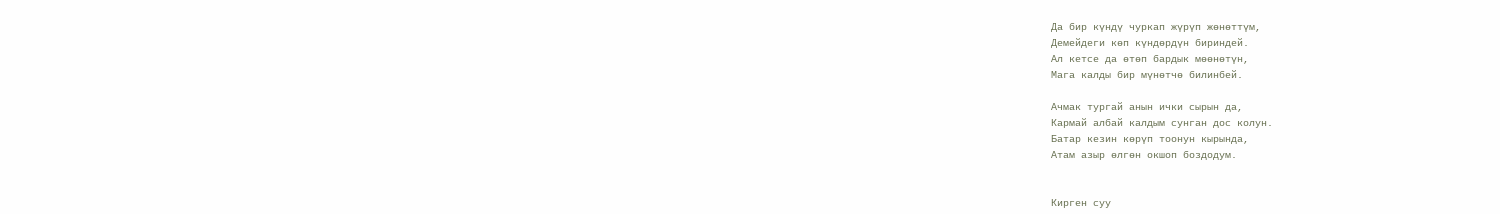Да бир күндү чуркап жүрүп жөнөттүм,
Демейдеги көп күндөрдүн бириндей.
Ал кетсе да өтөп бардык мөөнөтүн,
Мага калды бир мүнөтчө билинбей.

Ачмак тургай анын ички сырын да,
Кармай албай калдым сунган дос колун.
Батар кезин көрүп тоонун кырында,
Атам азыр өлгөн окшоп боздодум.


Кирген суу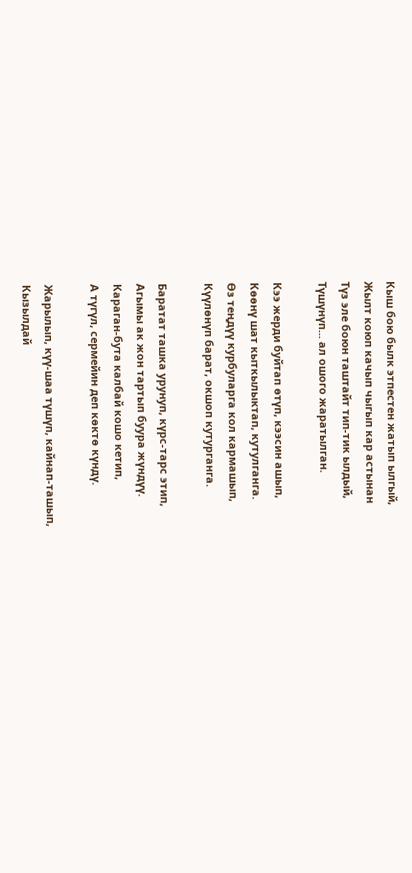Кыш бою былк этпестен жатып ылгый,
Жылт коюп качып чыгып кар астынан
Түз эле боюн таштайт тип-тик ылдый,
Түшүнүп... ал ошого жаратылган.

Кээ жерди буйтап өтүп, кээсин ашып,
Көөнү шат кыткылыктап, кутулганга.
Өз теңдүү курбуларга кол кармашып,
Күүлөнүп барат, окшоп кутурганга.

Баратат ташка урунуп, күрс-тарс этип,
Агымы ак жон тартып буура жүндүү.
Караган-бута калбай кошо кетип,
А түгүл, сермейин деп көктө күндү.

Жарылып, күү-шаа түшүп, кайнап-ташып,
Кызылдай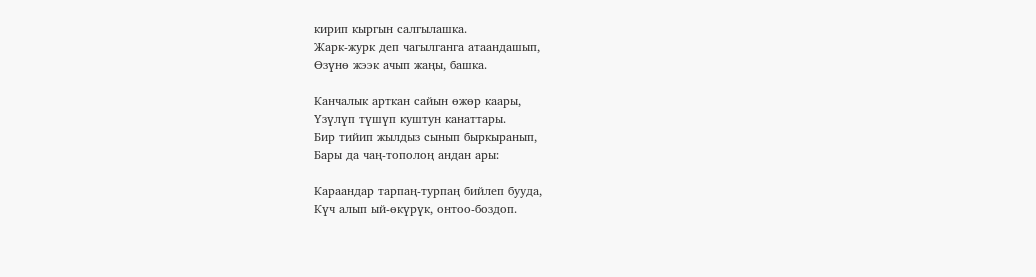кирип кыргын салгылашка.
Жарк-журк деп чагылганга атаандашып,
Өзүнө жээк ачып жаңы, башка.

Канчалык арткан сайын өжөр каары,
Үзүлүп түшүп куштун канаттары.
Бир тийип жылдыз сынып быркыранып,
Бары да чаң-тополоң андан ары:

Караандар тарпаң-турпаң бийлеп бууда,
Күч алып ый-өкүрүк, онтоо-боздоп.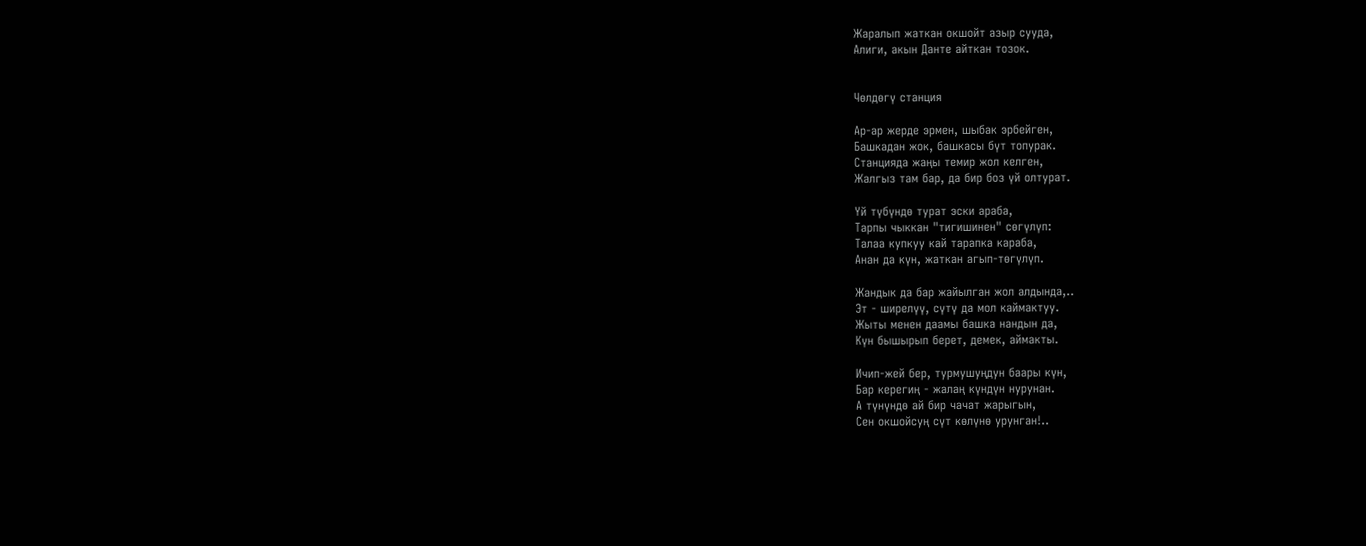Жаралып жаткан окшойт азыр сууда,
Алиги, акын Данте айткан тозок.


Чөлдөгү станция

Ар-ар жерде эрмен, шыбак эрбейген,
Башкадан жок, башкасы бүт топурак.
Станцияда жаңы темир жол келген,
Жалгыз там бар, да бир боз үй олтурат.

Үй түбүндө турат эски араба,
Тарпы чыккан "тигишинен" сөгүлүп:
Талаа купкуу кай тарапка караба,
Анан да күн, жаткан агып-төгүлүп.

Жандык да бар жайылган жол алдында,..
Эт - ширелүү, сүтү да мол каймактуу.
Жыты менен даамы башка нандын да,
Күн бышырып берет, демек, аймакты.

Ичип-жей бер, турмушуңдун баары күн,
Бар керегиң - жалаң күндүн нурунан.
А түнүндө ай бир чачат жарыгын,
Сен окшойсуң сүт көлүнө урунган!..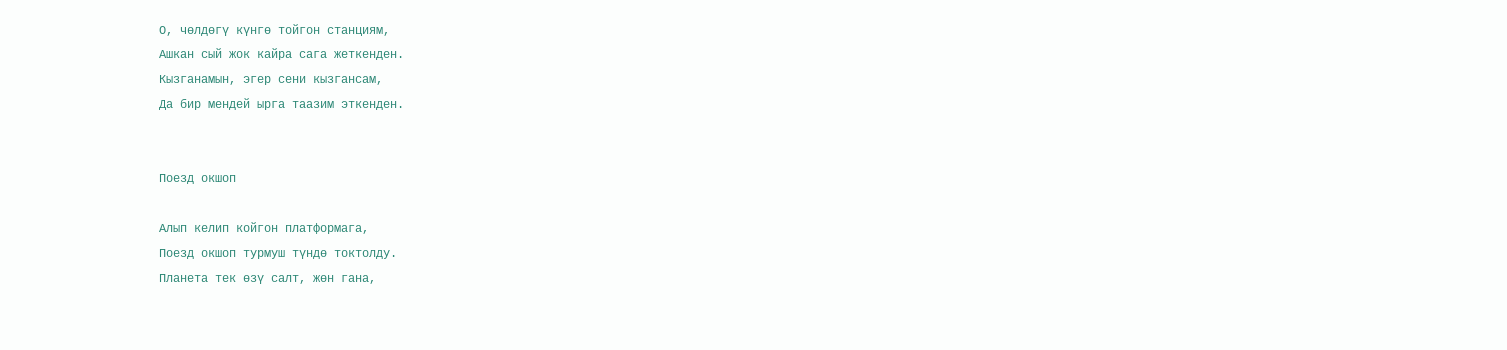О, чөлдөгү күнгө тойгон станциям,
Ашкан сый жок кайра сага жеткенден.
Кызганамын, эгер сени кызгансам,
Да бир мендей ырга таазим эткенден.


Поезд окшоп

Алып келип койгон платформага,
Поезд окшоп турмуш түндө токтолду.
Планета тек өзү салт, жөн гана,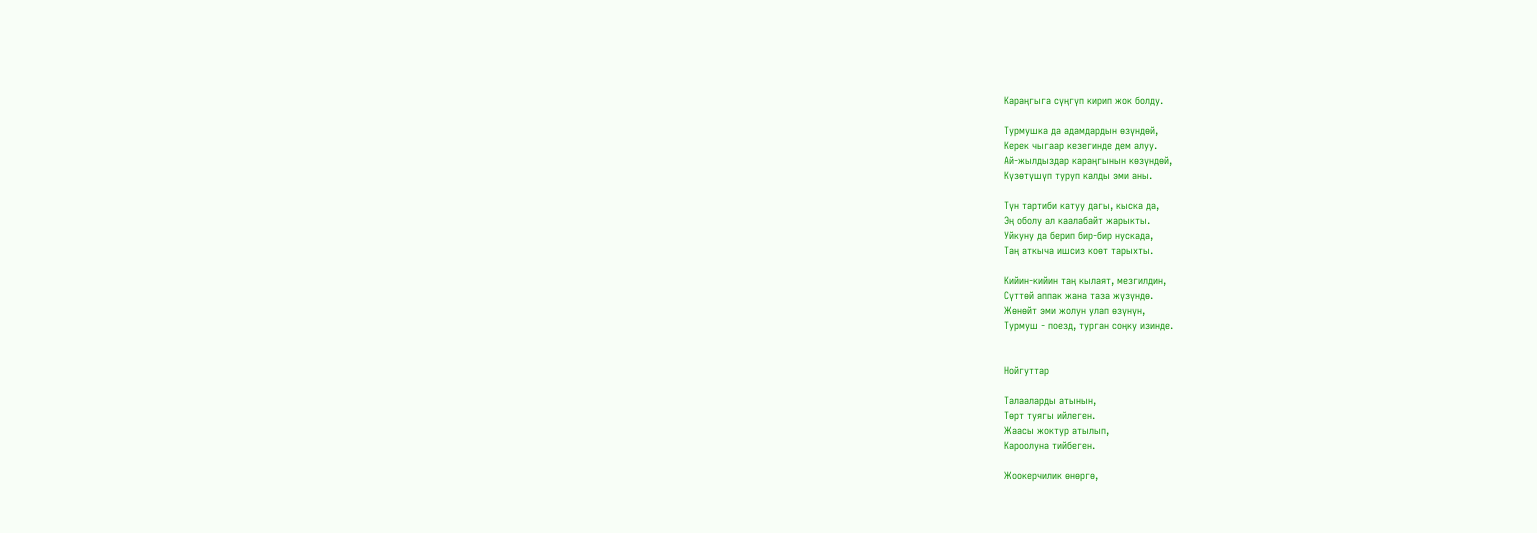Караңгыга сүңгүп кирип жок болду.

Турмушка да адамдардын өзүндөй,
Керек чыгаар кезегинде дем алуу.
Ай-жылдыздар караңгынын көзүндөй,
Күзөтүшүп туруп калды эми аны.

Түн тартиби катуу дагы, кыска да,
Эң оболу ал каалабайт жарыкты.
Уйкуну да берип бир-бир нускада,
Таң аткыча ишсиз коөт тарыхты.

Кийин-кийин таң кылаят, мезгилдин,
Сүттөй аппак жана таза жүзүндө.
Жөнөйт эми жолун улап өзүнүн,
Турмуш - поезд, турган соңку изинде.


Нойгуттар

Талааларды атынын,
Төрт туягы ийлеген.
Жаасы жоктур атылып,
Кароолуна тийбеген.

Жоокерчилик өнөргө,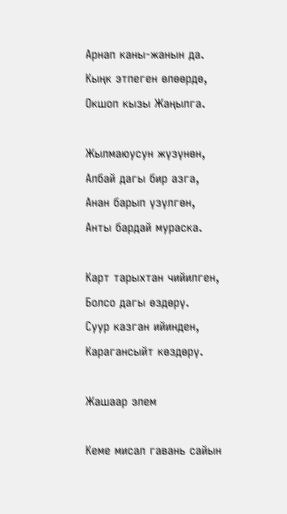Арнап каны-жанын да.
Кыңк этпеген өлөөрдө,
Окшоп кызы Жаңылга.

Жылмаюусун жүзүнөн,
Албай дагы бир азга,
Анан барып үзүлгөн,
Анты бардай мураска.

Карт тарыхтан чийилген,
Болсо дагы өздөрү.
Суур казган ийинден,
Карагансыйт көздөрү.

Жашаар элем

Кеме мисал гавань сайын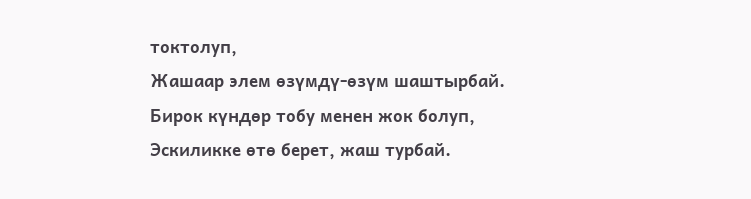токтолуп,
Жашаар элем өзүмдү-өзүм шаштырбай.
Бирок күндөр тобу менен жок болуп,
Эскиликке өтө берет, жаш турбай.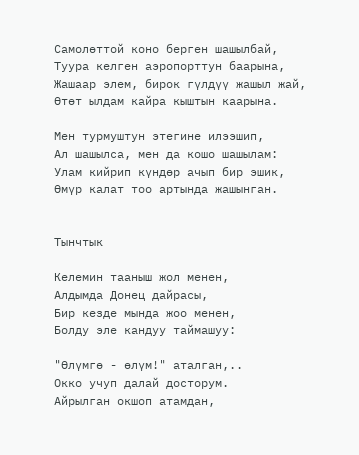Самолөттой коно берген шашылбай,
Туура келген аэропорттун баарына,
Жашаар элем, бирок гүлдүү жашыл жай,
Өтөт ылдам кайра кыштын каарына.

Мен турмуштун этегине илээшип,
Ал шашылса, мен да кошо шашылам:
Улам кийрип күндөр ачып бир эшик,
Өмүр калат тоо артында жашынган.


Тынчтык

Келемин тааныш жол менен,
Алдымда Донец дайрасы,
Бир кезде мында жоо менен,
Болду эле кандуу таймашуу:

"Өлүмгө - өлүм!" аталган,..
Окко учуп далай досторум.
Айрылган окшоп атамдан,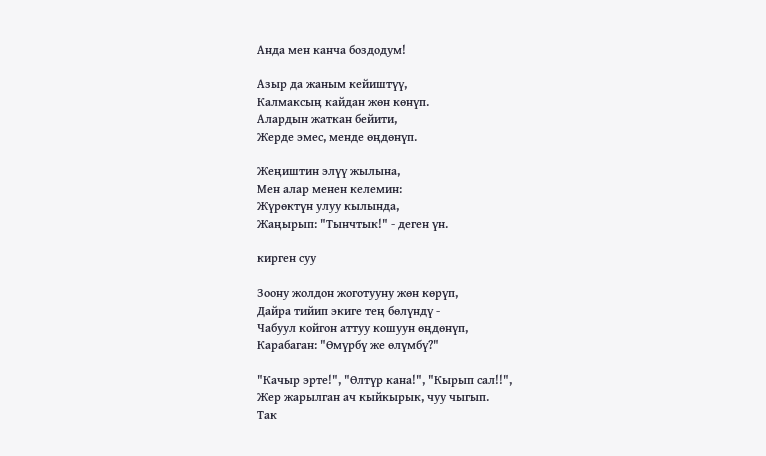Анда мен канча боздодум!

Азыр да жаным кейиштүү,
Калмаксың кайдан жөн көнүп.
Алардын жаткан бейити,
Жерде эмес, менде өңдөнүп.

Жеңиштин элүү жылына,
Мен алар менен келемин:
Жүрөктүн улуу кылында,
Жаңырып: "Тынчтык!" - деген үн.

кирген суу

Зоону жолдон жоготууну жөн көрүп,
Дайра тийип экиге тең бөлүндү -
Чабуул койгон аттуу кошуун өңдөнүп,
Карабаган: "Өмүрбү же өлүмбү?"

"Качыр эрте!", "Өлтүр кана!", "Кырып сал!!",
Жер жарылган ач кыйкырык, чуу чыгып.
Так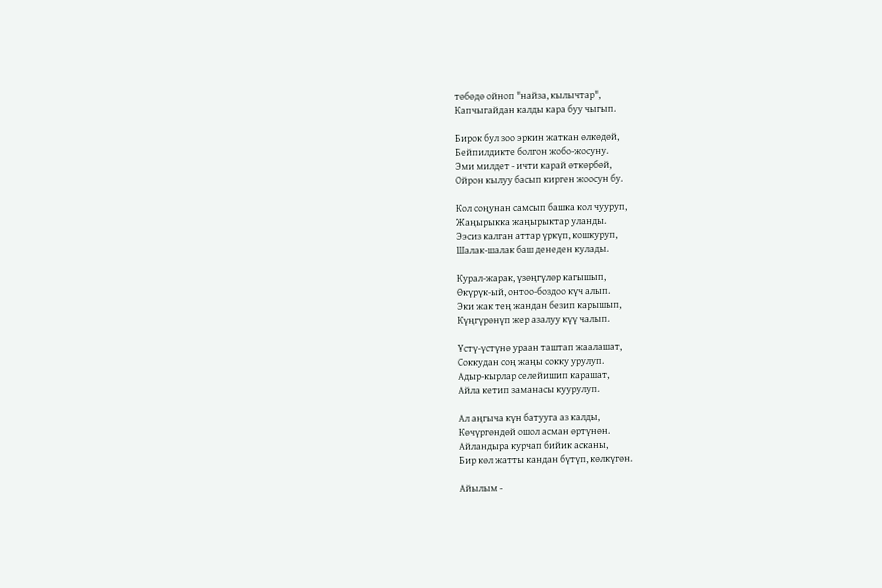төбөдө ойноп "найза, кылычтар",
Капчыгайдан калды кара буу чыгып.

Бирок бул зоо эркин жаткан өлкөдөй,
Бейпилдикте болгон жобо-жосуну.
Эми милдет - ичти карай өткөрбөй,
Ойрон кылуу басып кирген жоосун бу.

Кол соңунан самсып башка кол чууруп,
Жаңырыкка жаңырыктар уланды.
Ээсиз калган аттар үркүп, кошкуруп,
Шалак-шалак баш денеден кулады.

Курал-жарак, үзөңгүлөр кагышып,
Өкүрүк-ый, онтоо-боздоо күч алып.
Эки жак тең жандан безип карышып,
Күңгүрөнүп жер азалуу күү чалып.

Үстү-үстүнө ураан таштап жаалашат,
Соккудан соң жаңы сокку урулуп.
Адыр-кырлар селейишип карашат,
Айла кетип заманасы куурулуп.

Ал аңгыча күн батууга аз калды,
Көчүргөндөй ошол асман өртүнөн.
Айландыра курчап бийик асканы,
Бир көл жатты кандан бүтүп, көлкүгөн.

Айылым -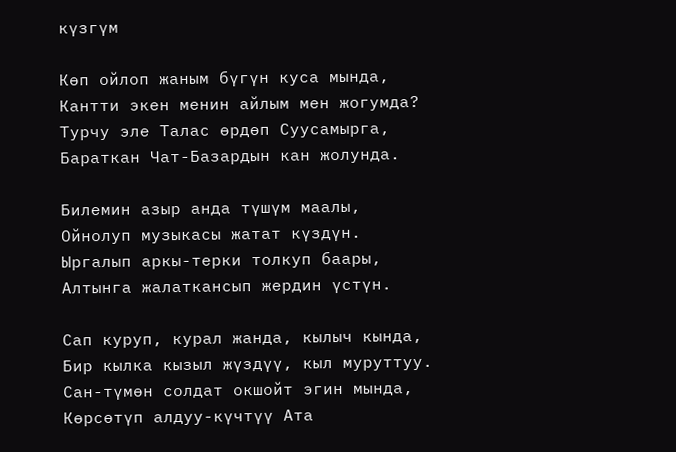күзгүм

Көп ойлоп жаным бүгүн куса мында,
Кантти экен менин айлым мен жогумда?
Турчу эле Талас өрдөп Суусамырга,
Бараткан Чат-Базардын кан жолунда.

Билемин азыр анда түшүм маалы,
Ойнолуп музыкасы жатат күздүн.
Ыргалып аркы-терки толкуп баары,
Алтынга жалаткансып жердин үстүн.

Сап куруп, курал жанда, кылыч кында,
Бир кылка кызыл жүздүү, кыл муруттуу.
Сан-түмөн солдат окшойт эгин мында,
Көрсөтүп алдуу-күчтүү Ата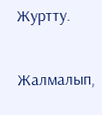Журтту.

Жалмалып,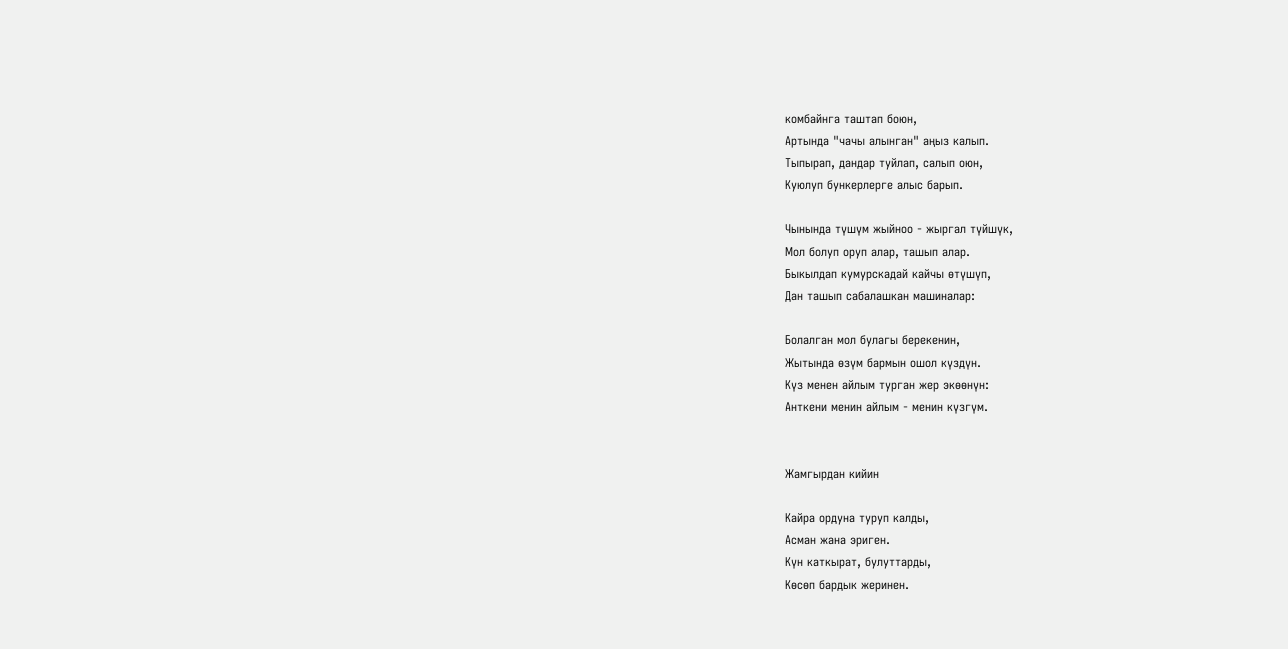комбайнга таштап боюн,
Артында "чачы алынган" аңыз калып.
Тыпырап, дандар туйлап, салып оюн,
Куюлуп бункерлерге алыс барып.

Чынында түшүм жыйноо - жыргал түйшүк,
Мол болуп оруп алар, ташып алар.
Быкылдап кумурскадай кайчы өтүшүп,
Дан ташып сабалашкан машиналар:

Болалган мол булагы берекенин,
Жытында өзүм бармын ошол күздүн.
Күз менен айлым турган жер экөөнүн:
Анткени менин айлым - менин күзгүм.


Жамгырдан кийин

Кайра ордуна туруп калды,
Асман жана эриген.
Күн каткырат, булуттарды,
Көсөп бардык жеринен.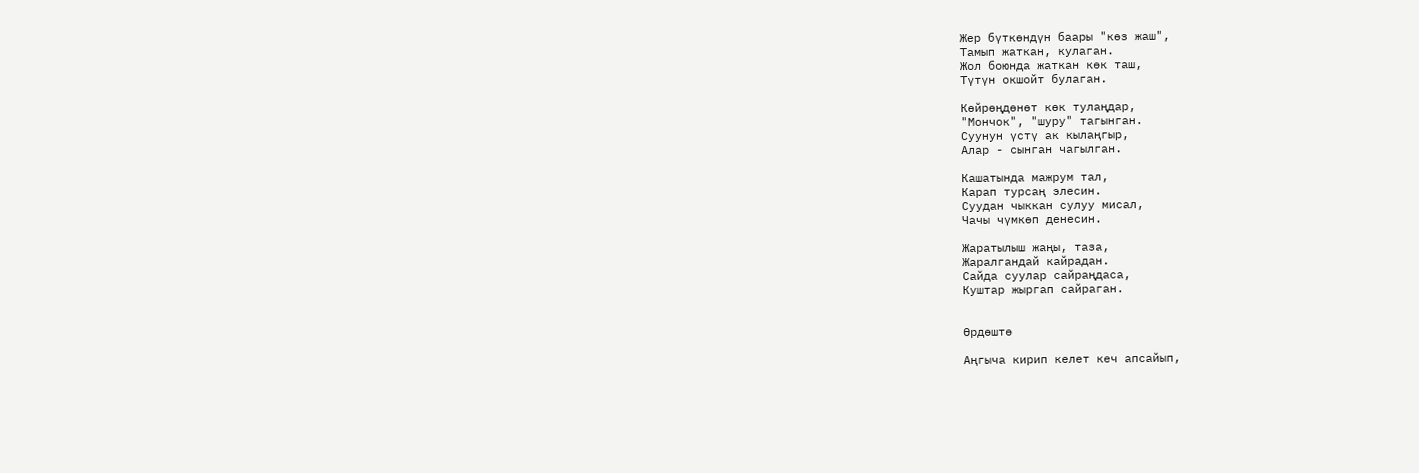Жер бүткөндүн баары "көз жаш",
Тамып жаткан, кулаган.
Жол боюнда жаткан көк таш,
Түтүн окшойт булаган.

Көйрөңдөнөт көк тулаңдар,
"Мончок", "шуру" тагынган.
Суунун үстү ак кылаңгыр,
Алар - сынган чагылган.

Кашатында мажрум тал,
Карап турсаң элесин.
Суудан чыккан сулуу мисал,
Чачы чүмкөп денесин.

Жаратылыш жаңы, таза,
Жаралгандай кайрадан.
Сайда суулар сайраңдаса,
Куштар жыргап сайраган.


Өрдөштө

Аңгыча кирип келет кеч апсайып,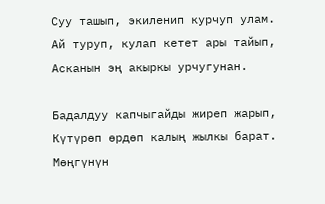Суу ташып, экиленип курчуп улам.
Ай туруп, кулап кетет ары тайып,
Асканын эң акыркы урчугунан.

Бадалдуу капчыгайды жиреп жарып,
Күтүрөп өрдөп калың жылкы барат.
Мөңгүнүн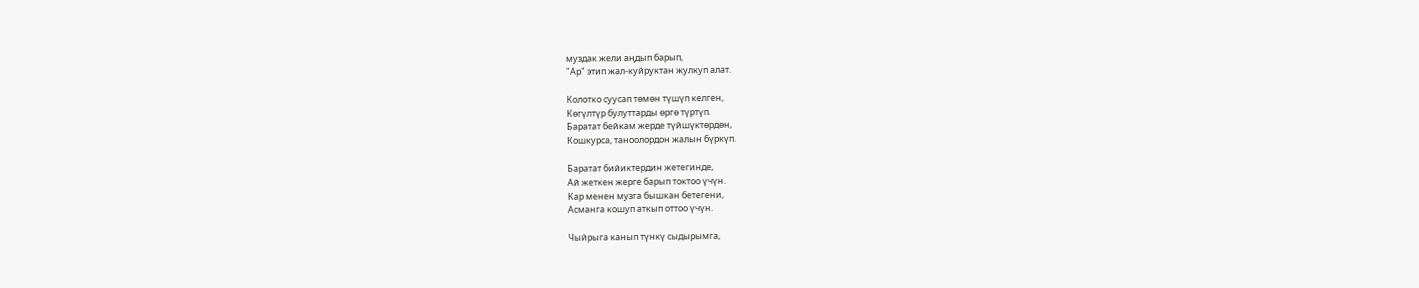муздак жели аңдып барып,
"Ар" этип жал-куйруктан жулкуп алат.

Колотко суусап төмөн түшүп келген,
Көгүлтүр булуттарды өргө түртүп.
Баратат бейкам жерде түйшүктөрдөн,
Кошкурса, таноолордон жалын бүркүп.

Баратат бийиктердин жетегинде,
Ай жеткен жерге барып токтоо үчүн.
Кар менен музга бышкан бетегени,
Асманга кошуп аткып оттоо үчүн.

Чыйрыга канып түнкү сыдырымга,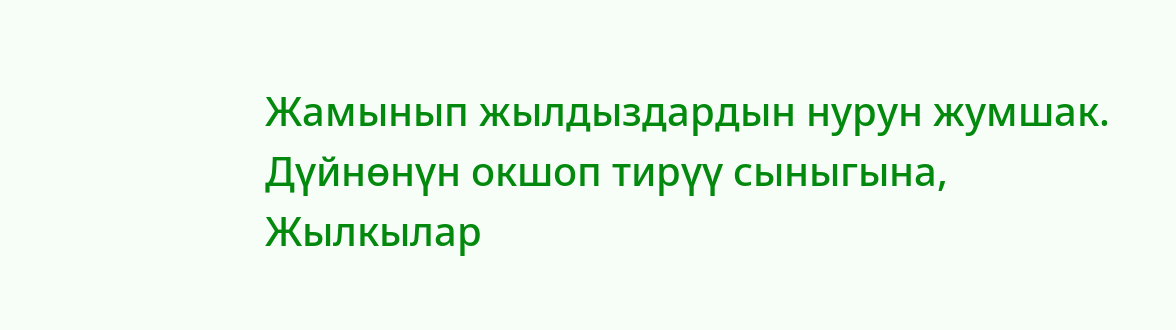Жамынып жылдыздардын нурун жумшак.
Дүйнөнүн окшоп тирүү сыныгына,
Жылкылар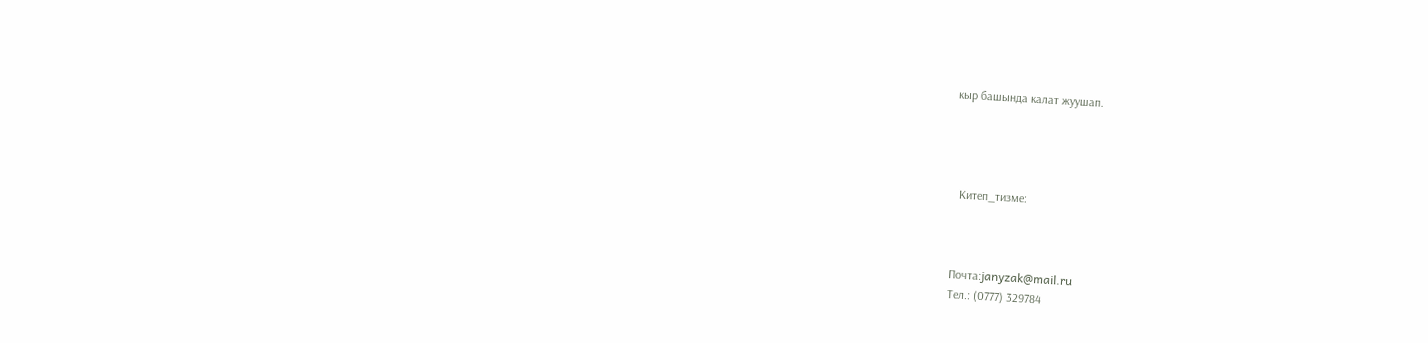кыр башында калат жуушап.




  Китеп_тизме:



Почта:janyzak@mail.ru
Тел.: (0777) 329784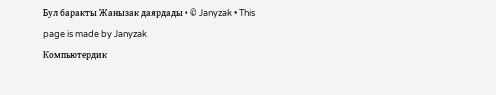Бул баракты Жанызак даярдады • © Janyzak • This page is made by Janyzak
Компьютердик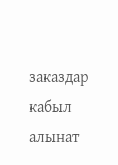заказдар кабыл алынат